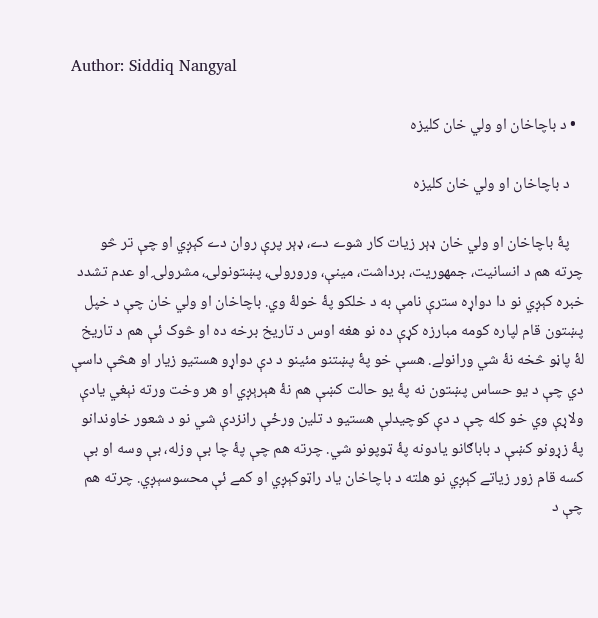Author: Siddiq Nangyal

  • د باچاخان او ولي خان کليزه

    د باچاخان او ولي خان کليزه

    پۀ باچاخان او ولي خان ډېر زيات کار شوے دے، ډېر پرې روان دے کېږي او چې تر څو چرته هم د انسانيت، جمهوريت، برداشت، مينې، ورورولۍ، پښتونولۍ، مشرولۍ او عدم تشدد خبره کېږي نو دا دواړه سترې نامې به د خلکو پۀ خولۀ وي. باچاخان او ولي خان چې د خپل پښتون قام لپاره کومه مبارزه کړې ده نو هغه اوس د تاريخ برخه ده او څوک ئې هم د تاريخ لۀ پاڼو څخه نۀ شي ورانولے. هسې خو پۀ پښتنو مئينو د دې دواړو هستيو زيار او هڅې داسې دي چې د يو حساس پښتون نه پۀ يو حالت کښې هم نۀ هېرېږي او هر وخت ورته نېغي يادې ولاړې وي خو کله چې د دې کوچيدلې هستيو د تلين ورځې رانزدې شي نو د شعور خاوندانو پۀ زړونو کښې د باباګانو يادونه پۀ ټوپونو شي. چرته هم چې پۀ چا بې وزله، بې وسه او بې کسه قام زور زياتے کېږي نو هلته د باچاخان ياد راټوکېږي او کمے ئې محسوسېږي. چرته هم چې د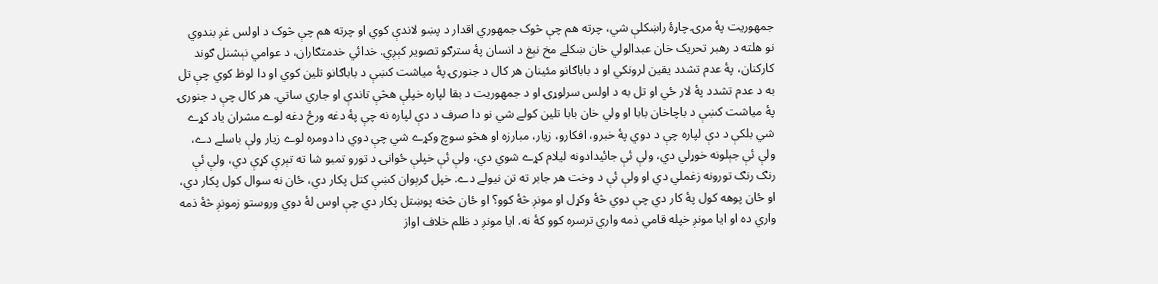جمهوريت پۀ مرۍ چاړۀ راښکلې شي، چرته هم چې څوک جمهوري اقدار د پښو لاندې کوي او چرته هم چې څوک د اولس غږ بندوي نو هلته د رهبر تحريک خان عبدالولي خان ښکلے مخ نېغ د انسان پۀ سترګو تصوير کېږي. خدائي خدمتګاران، د عوامي نېشنل ګوند کارکنان، پۀ عدم تشدد يقين لرونکي او د باباګانو مئينان هر کال د جنورۍ پۀ مياشت کښې د باباګانو تلين کوي او دا لوظ کوي چې تل به د عدم تشدد پۀ لار ځي او تل به د اولس سرلوړۍ او د جمهوريت د بقا لپاره خپلې هڅې تاندې او جاري ساتي. هر کال چې د جنورۍ پۀ مياشت کښې د باچاخان بابا او ولي خان بابا تلين کولے شي نو دا صرف د دې لپاره نه چې پۀ دغه ورځ دغه لوے مشران ياد کړے شي بلکې د دې لپاره چې د دوي پۀ خبرو، افکارو، زيار، مبارزه او هڅو سوچ وکړے شي چې دوي دا دومره لوے زيار ولې باسلے دے، ولې ئې جېلونه خوړلي دي، ولې ئې جائيدادونه ليلام کړے شوي دي، ولې ئې خپلې ځوانۍ د تورو تمبو شا ته تېرې کړې دي، ولې ئې رنګ رنګ تورونه زغملي دي او ولې ئې د وخت هر جابر ته تن نيولے دے. خپل ګرېوان کښې کتل پکار دي، ځان نه سوال کول پکار دي، او ځان پوهه کول پۀ کار دي چې دوي څۀ وکړل او مونږ څۀ کوو؟ او ځان څخه پوښتل پکار دي چې اوس لۀ دوي وروستو زمونږ څۀ ذمه واري ده او ايا مونږ خپله قامي ذمه واري ترسره کوو کۀ نه. ايا مونږ د ظلم خلاف اواز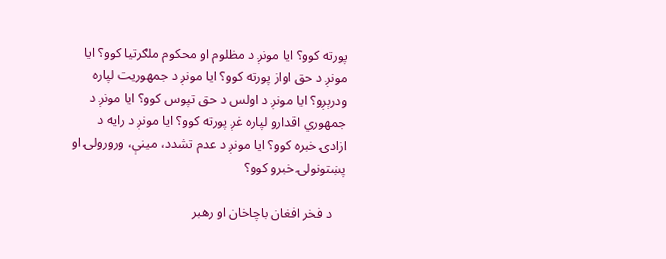پورته کوو؟ ايا مونږ د مظلوم او محکوم ملګرتيا کوو؟ ايا مونږ د حق اواز پورته کوو؟ ايا مونږ د جمهوريت لپاره ودرېږو؟ ايا مونږ د اولس د حق تپوس کوو؟ ايا مونږ د جمهوري اقدارو لپاره غږ پورته کوو؟ ايا مونږ د رايه د ازادۍ خبره کوو؟ ايا مونږ د عدم تشدد، مينې، ورورولۍ او پښتونولۍ خبرو کوو؟

    د فخر افغان باچاخان او رهبر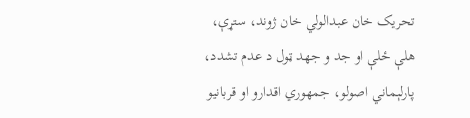تحريک خان عبدالولي خان ژوند، ستړې، هلې ځلې او جد و جهد ټول د عدم تشدد، پارلېماني اصولو، جمهوري اقدارو او قربانيو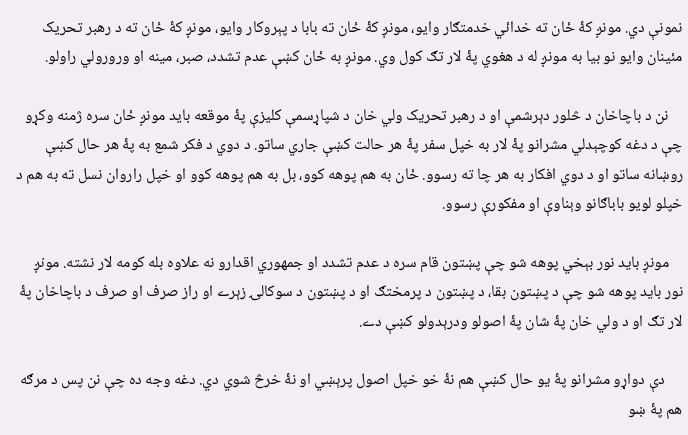نمونې دي. مونږ کۀ ځان ته خدائي خدمتګار وايو، مونږ کۀ ځان ته بابا د پېروکار وايو، مونږ کۀ ځان ته د رهبر تحريک مئينان وايو نو بيا به مونږ له د هغوي پۀ لار تګ کول وي. مونږ به ځان کښې عدم تشدد، صبر، مينه او ورورولي راولو.

    نن د باچاخان د څلور دېرشمې او د رهبر تحريک ولي خان د شپاړسمې کليزې پۀ موقعه بايد مونږ ځان سره ژمنه وکړو چې د دغه کوچېدلي مشرانو پۀ لار به خپل سفر پۀ هر حالت کښې جاري ساتو. د دوي د فکر شمع به پۀ هر حال کښې روښانه ساتو او د دوي افکار به هر چا ته رسوو. ځان به هم پوهه کوو، بل به هم پوهه کوو او خپل راروان نسل ته به هم د خپلو لويو باباګانو وېناوې او مفکورې رسوو.

    مونږ بايد نور بېخي پوهه شو چې پښتون قام سره د عدم تشدد او جمهوري اقدارو نه علاوه بله کومه لار نشته. مونږ نور بايد پوهه شو چې د پښتون بقا، د پښتون د پرمختګ او د پښتون د سوکالۍ زېرے او راز صرف او صرف د باچاخان پۀ لار تګ او د ولي خان پۀ شان پۀ اصولو ودرېدولو کښې دے.

     دې دواړو مشرانو پۀ یو حال کښې هم نۀ خو خپل اصول پرېښي او نۀ خرڅ شوي دي. دغه وجه ده چې نن پس د مرګه هم پۀ ښو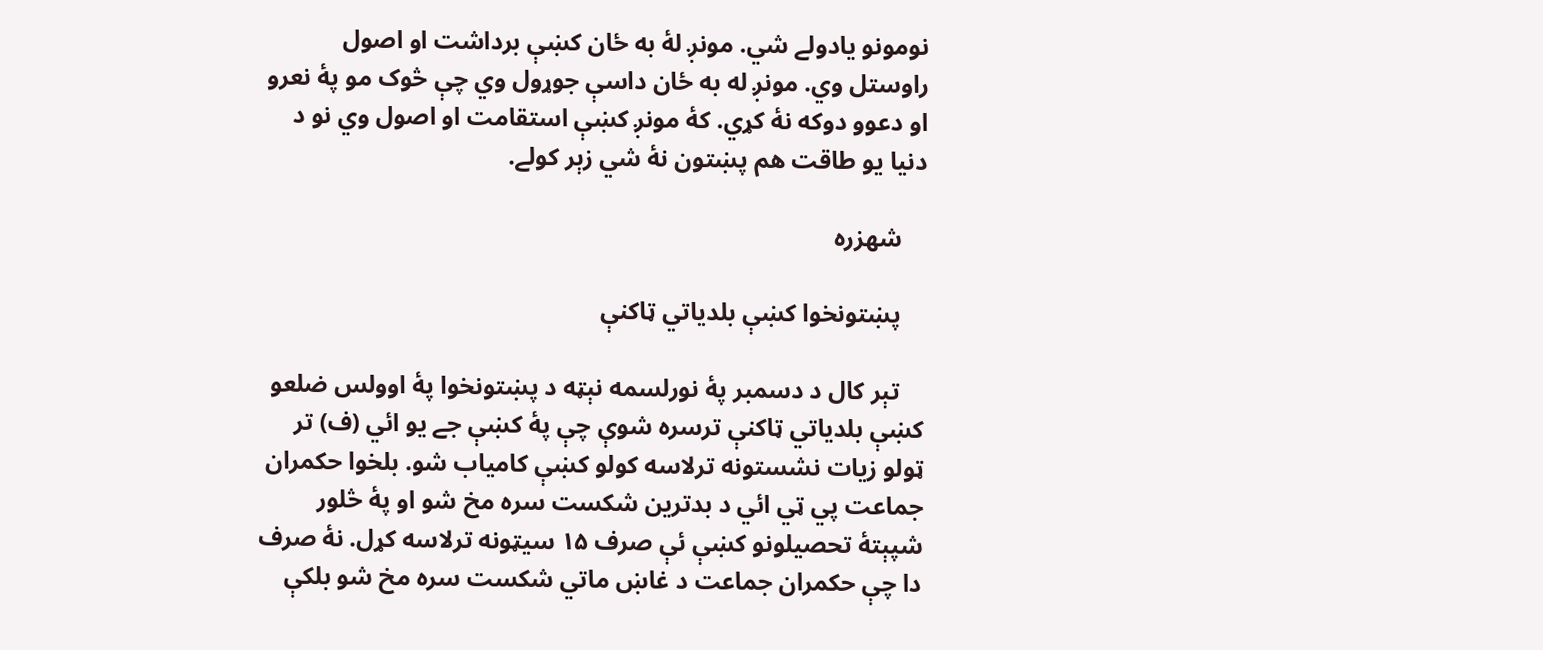نومونو یادولے شي. مونږ لۀ به ځان کښې برداشت او اصول راوستل وي. مونږ له به ځان داسې جوړول وي چې څوک مو پۀ نعرو او دعوو دوکه نۀ کړي. کۀ مونږ کښې استقامت او اصول وي نو د دنيا يو طاقت هم پښتون نۀ شي زېر کولے.

    شهزره

    پښتونخوا کښې بلدياتي ټاکنې

    تېر کال د دسمبر پۀ نورلسمه نېټه د پښتونخوا پۀ اوولس ضلعو کښې بلدياتي ټاکنې ترسره شوې چې پۀ کښې جے يو ائي (ف) تر ټولو زيات نشستونه ترلاسه کولو کښې کامياب شو. بلخوا حکمران جماعت پي ټي ائي د بدترين شکست سره مخ شو او پۀ څلور شپېتۀ تحصيلونو کښې ئې صرف ۱۵ سيټونه ترلاسه کړل. نۀ صرف دا چې حکمران جماعت د غاښ ماتي شکست سره مخ شو بلکې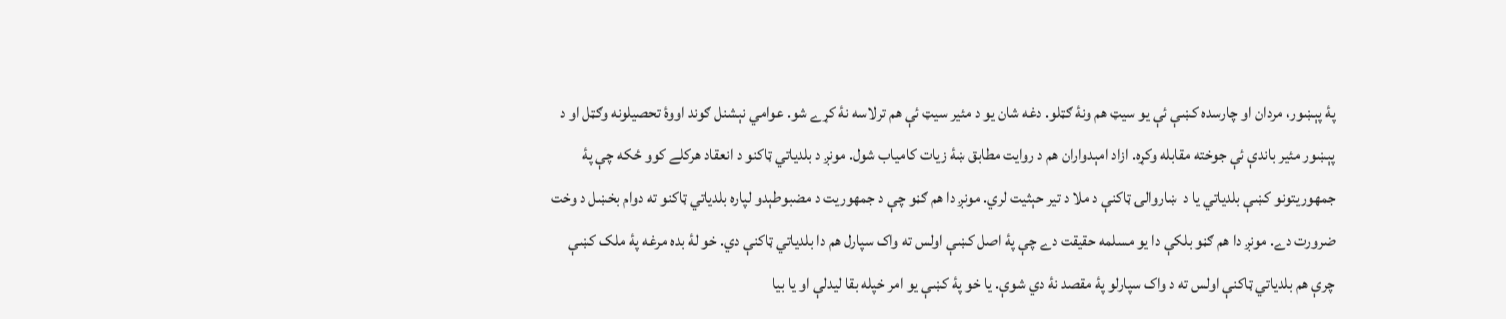پۀ پېښور، مردان او چارسده کښې ئې يو سيټ هم ونۀ ګټلو. دغه شان يو د مئير سيټ ئې هم ترلاسه نۀ کړے شو. عوامي نېشنل ګوند اووۀ تحصيلونه وګټل او د پېښور مئير باندې ئې جوخته مقابله وکړه. ازاد امېدواران هم د روايت مطابق ښۀ زيات کامياب شول. مونږ د بلدياتي ټاکنو د انعقاد هرکلے کوو ځکه چې پۀ جمهوريتونو کښې بلدياتي يا د  ښاروالۍ ټاکنې د ملا د تير حېثيت لري. مونږ دا هم ګڼو چې د جمهوريت د مضبوطېدو لپاره بلدياتي ټاکنو ته دوام بخښل د وخت ضرورت دے. مونږ دا هم ګڼو بلکې دا يو مسلمه حقيقت دے چې پۀ اصل کښې اولس ته واک سپارل هم دا بلدياتي ټاکنې دي. خو لۀ بده مرغه پۀ ملک کښې چرې هم بلدياتي ټاکنې اولس ته د واک سپارلو پۀ مقصد نۀ دي شوې. يا خو پۀ کښې يو امر خپله بقا ليدلې او يا بيا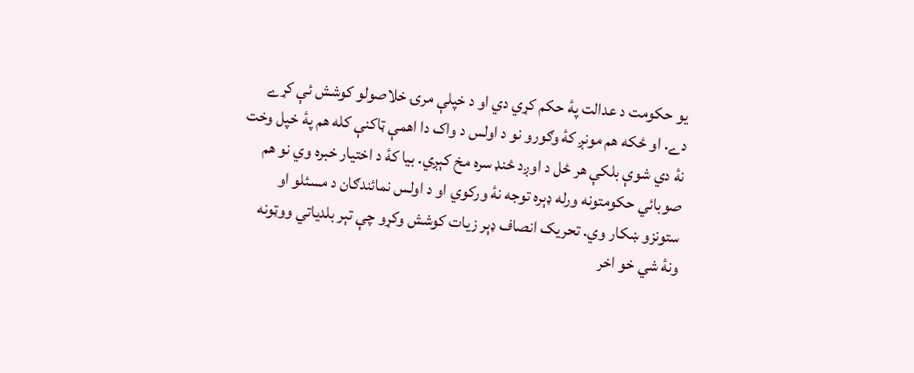يو حکومت د عدالت پۀ حکم کړي دي او د خپلې مرۍ خلاصولو کوشش ئې کړے دے. او ځکه هم مونږ کۀ وګورو نو د اولس د واک دا اهمې ټاکنې کله هم پۀ خپل وخت نۀ دي شوې بلکې هر ځل د اوږد ځنډ سره مخ کېږي. بيا کۀ د اختيار خبره وي نو هم صوبائي حکومتونه ورله ډېره توجه نۀ ورکوي او د اولس نمائندګان د مسئلو او ستونزو ښکار وي. تحريک انصاف ډېر زيات کوشش وکړو چې تېر بلدياتي ووټونه ونۀ شي خو اخر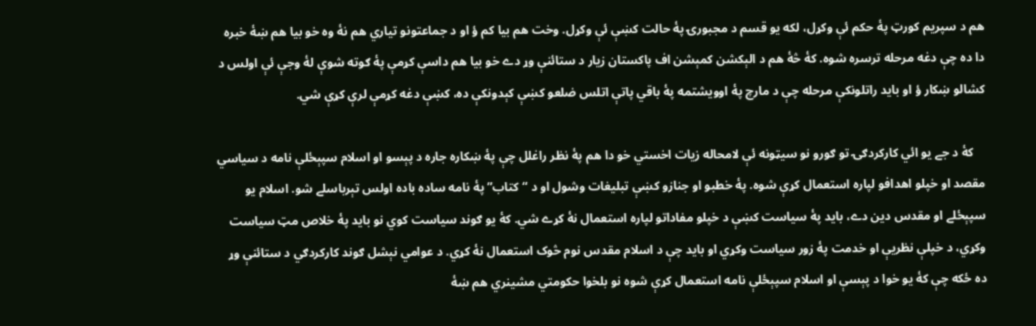هم د سپريم کورټ پۀ حکم ئې وکړل، لکه يو قسم د مجبورۍ پۀ حالت کښې ئې وکړل. وخت هم بيا کم ؤ او د جماعتونو تياري هم نۀ وه خو بيا هم ښۀ خبره دا ده چې دغه مرحله ترسره شوه. کۀ څۀ هم د الېکشن کمېشن اف پاکستان زيار د ستائنې وړ دے خو بيا هم داسې کړمې پۀ ګوته شوې لۀ وجې ئې اولس د کشالو ښکار ؤ او بايد راتلونکې مرحله چې د مارچ پۀ اوويشتمه پۀ باقي پاتې اتلس ضلعو کښې کېدونکې ده، کښې دغه کړمې لرې کړې شي.

    کۀ د جے يو ائي کارکردګۍ تو ګورو نو سيټونه ئې لامحاله زيات اخستي خو دا هم پۀ نظر راغلل چې پۀ ښکاره جاره د پېسو او اسلام سپېځلې نامه د سياسي مقصد او خپلو اهدافو لپاره استعمال کړې شوه. پۀ خطبو او جنازو کښې تبليغات وشول او د “کتاب” پۀ نامه ساده باده اولس تېرباسلے شو. اسلام يو سپېځلے او مقدس دين دے، بايد پۀ سياست کښې د خپلو مفاداتو لپاره استعمال نۀ کړے شي. کۀ يو ګوند سياست کوي نو بايد پۀ خلاص مټ سياست وکړي، د خپلې نظريې او خدمت پۀ زور سياست وکړي او بايد چې د اسلام مقدس نوم څوک استعمال نۀ کړي. د عوامي نېشل ګوند کارکردګي د ستائنې وړ ده ځکه چې کۀ يو خوا د پېسې او اسلام سپېځلې نامه استعمال کړې شوه نو بلخوا حکومتي مشينري هم ښۀ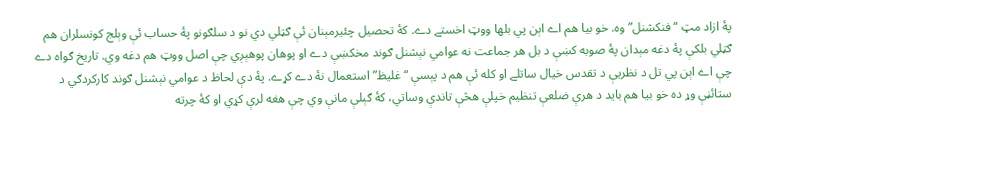پۀ ازاد مټ “فنکشنل” وه. خو بيا هم اے اېن پي بلها ووټ اخستے دے. کۀ تحصيل چئيرمېنان ئې ګټلي دي نو د سلګونو پۀ حساب ئې وېلج کونسلران هم ګټلي بلکې پۀ دغه مېدان پۀ صوبه کښې د بل هر جماعت نه عوامي نېشنل ګوند مخکښې دے او پوهان پوهېږي چې اصل ووټ هم دغه وي. تاريخ ګواه دے چې اے اېن پي تل د نظريې د تقدس خيال ساتلے او کله ئې هم د پېسې “غليظ” استعمال نۀ دے کړے. پۀ دې لحا‌ظ د عوامي نېشنل ګوند کارکردګي د ستائڼې وړ ده خو بيا هم بايد د هرې ضلعې تنظيم خپلې هڅې تاندې وساتي، کۀ ګېلې مانې وي چې هغه لرې کړي او کۀ چرته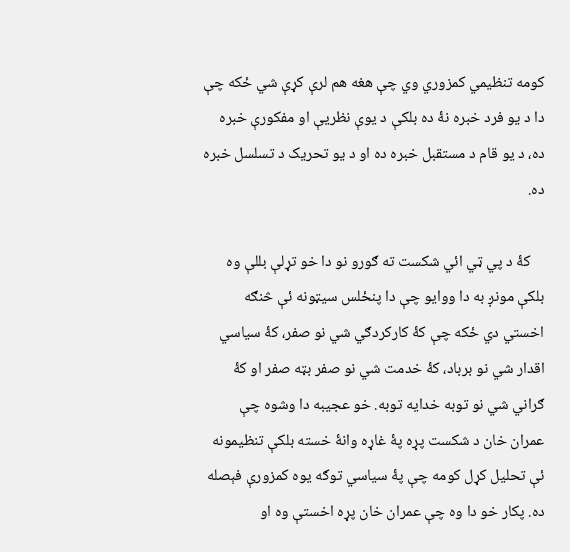کومه تنظيمي کمزوري وي چې هغه هم لرې کړې شي ځکه چې دا د يو فرد خبره نۀ ده بلکې د يوې نظريې او مفکورې خبره ده، د يو قام د مستقبل خبره ده او د يو تحريک د تسلسل خبره ده.

    کۀ د پي ټي ائي شکست ته ګورو نو دا خو تړلې بللې وه بلکې مونږ به دا ووايو چې دا پنځلس سيټونه ئې څنګه اخستي دي ځکه چې کۀ کارکردګي شي نو صفر، کۀ سياسي اقدار شي نو برباد، کۀ خدمت شي نو صفر بټه صفر او کۀ ګراني شي نو توبه خدايه توبه. خو عجيبه دا وشوه چې عمران خان د شکست پړه پۀ غاړه وانۀ خسته بلکې تنظيمونه ئې تحليل کړل کومه چې پۀ سياسي توګه يوه کمزورې فېصله ده. پکار خو دا وه چې عمران خان پړه اخستې وه او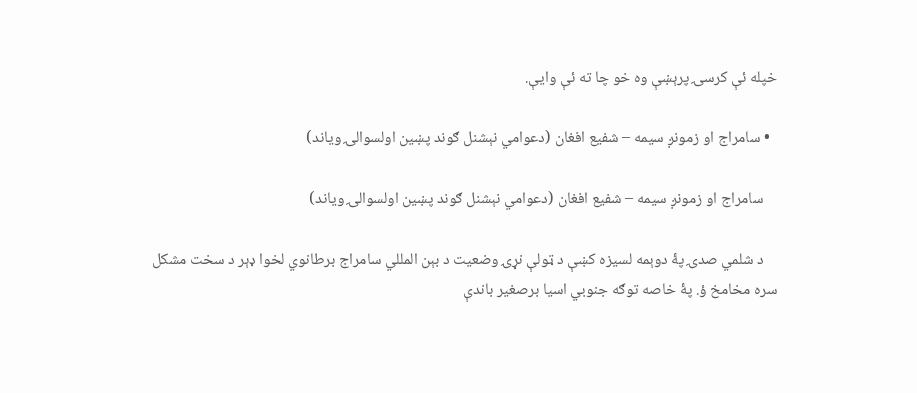خپله ئې کرسۍ پرېښې وه خو چا ته ئې وايې.

  • سامراج او زمونږ سيمه – شفيع افغان (دعوامي نېشنل ګوند پښين اولسوالۍ وياند)

    سامراج او زمونږ سيمه – شفيع افغان (دعوامي نېشنل ګوند پښين اولسوالۍ وياند)

    د شلمي صدۍ پۀ دوېمه لسيزه کښې د ټولې نړۍ وضعيت د بېن المللي سامراج برطانوي لخوا ډېر د سخت مشکل سره مخامخ ؤ. پۀ خاصه توګه جنوبي اسيا برصغير باندې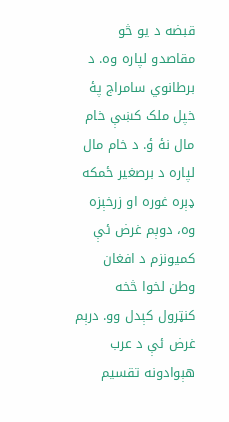قبضه د يو څو مقاصدو لپاره وه. د برطانوي سامراج پۀ خپل ملک کښې خام مال نۀ ؤ. د خام مال لپاره د برصغير ځمکه ډېره غوره او زرخېزه وه، دوېم غرض ئې کميونزم د افغان وطن لخوا څخه کنټرول کېدل وو. درېم غرض ئې د عرب هېوادونه تقسيم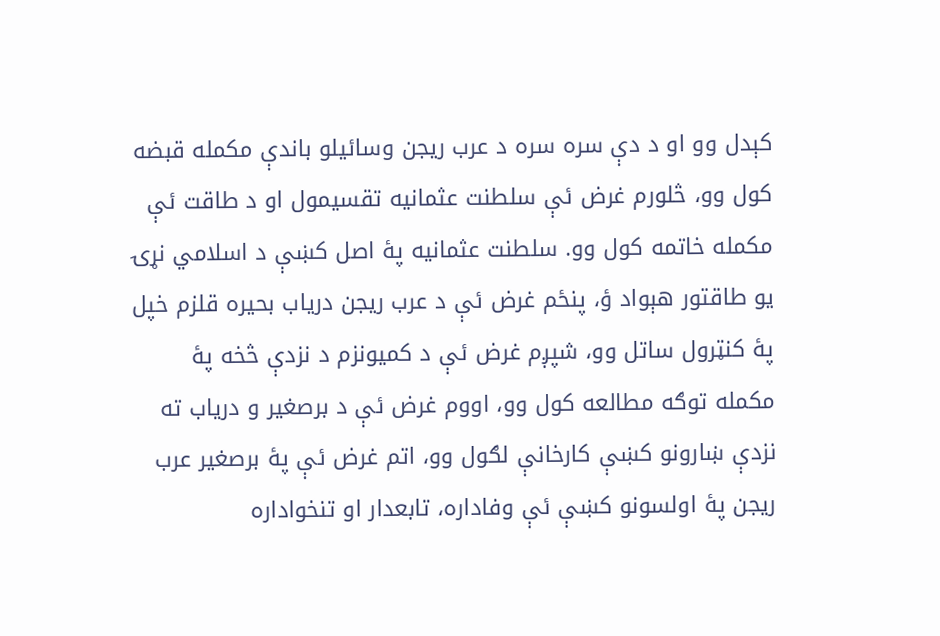کېدل وو او د دې سره سره د عرب ريجن وسائيلو باندې مکمله قبضه کول وو، څلورم غرض ئې سلطنت عثمانيه تقسيمول او د طاقت ئې مکمله خاتمه کول وو. سلطنت عثمانيه پۀ اصل کښې د اسلامي نړۍ يو طاقتور هېواد ؤ، پنځم غرض ئې د عرب ريجن درياب بحيره قلزم خپل پۀ کنټرول ساتل وو، شپږم غرض ئې د کميونزم د نزدې څخه پۀ مکمله توګه مطالعه کول وو، اووم غرض ئې د برصغير و درياب ته نزدې ښارونو کښې کارخانې لګول وو، اتم غرض ئې پۀ برصغير عرب ريجن پۀ اولسونو کښې ئې وفاداره، تابعدار او تنخواداره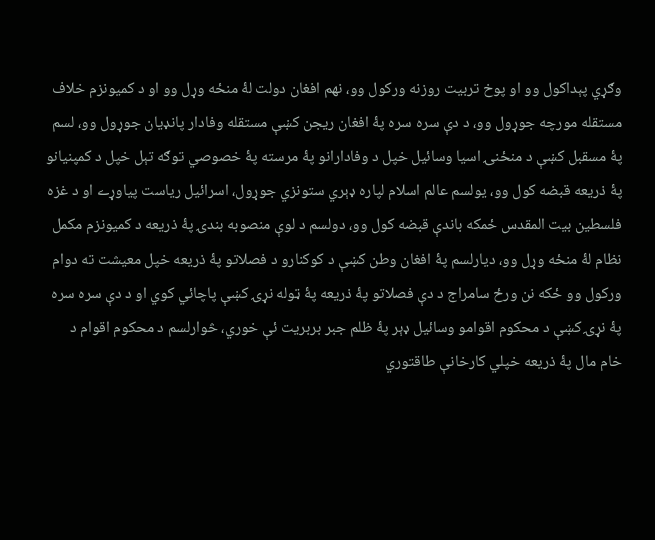وګړي پېداکول وو او پوخ تربيت روزنه ورکول وو، نهم افغان دولت لۀ منځه وړل وو او د کميونزم خلاف مستقله مورچه جوړول وو، د دې سره سره پۀ افغان ريجن کښې مستقله وفادار پانډيان جوړول وو، لسم پۀ مسقبل کښې د منځنۍ اسيا وسائيل خپل د وفادارانو پۀ مرسته پۀ خصوصي توګه تېل خپل د کمپنيانو پۀ ذريعه قبضه کول وو، يولسم عالم اسلام لپاره ډېري ستونزي جوړول، اسرائيل رياست پياوړے او د غزه فلسطين بيت المقدس ځمکه باندې قبضه کول وو، دولسم د لوې منصوبه بندۍ پۀ ذريعه د کميونزم مکمل نظام لۀ منځه وړل وو، ديارلسم پۀ افغان وطن کښې د کوکنارو د فصلاتو پۀ ذريعه خپل معيشت ته دوام ورکول وو ځکه نن ورځ سامراج د دې فصلاتو پۀ ذريعه پۀ ټوله نړۍ کښې پاچائي کوي او د دې سره سره پۀ نړۍ کښې د محکوم اقوامو وسائيل ډېر پۀ ظلم جبر بربريت ئې خوري، څوارلسم د محکوم اقوام د خام مال پۀ ذريعه خپلي کارخانې طاقتوري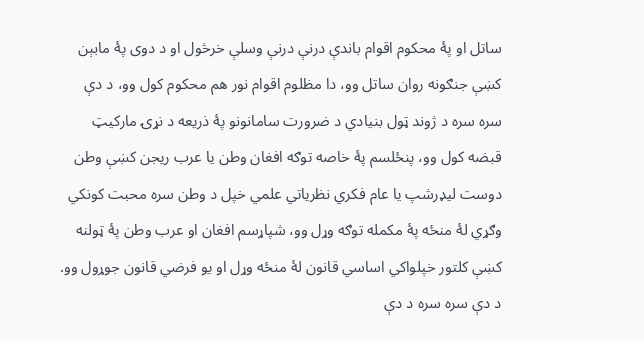ساتل او پۀ محکوم اقوام باندې درنې درنې وسلې خرڅول او د دوی پۀ مابېن کښې جنګونه روان ساتل وو، دا مظلوم اقوام نور هم محکوم کول وو، د دې سره سره د ژوند ټول بنيادي د ضرورت سامانونو پۀ ذريعه د نړۍ مارکيټ قبضه کول وو، پنځلسم پۀ خاصه توګه افغان وطن يا عرب ريجن کښې وطن دوست ليډرشپ يا عام فکري نظرياتي علمي خپل د وطن سره محبت کونکي وګړي لۀ منځه پۀ مکمله توګه وړل وو، شپاړسم افغان او عرب وطن پۀ ټولنه کښې کلتور خپلواکي اساسي قانون لۀ منځه وړل او يو فرضي قانون جوړول وو. د دې سره سره د دې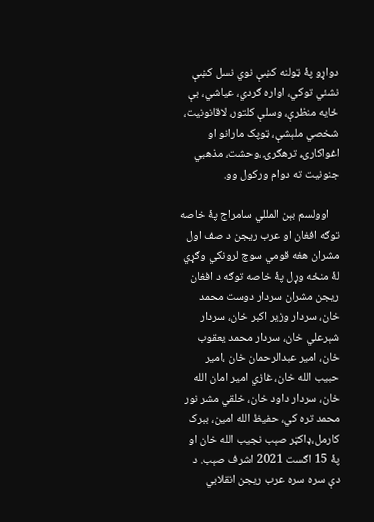دواړو پۀ ټولنه کښې نوي نسل کښې نشئي توکي، اواره ګردي، عياشي، بې ځايه منظرې، وسلې کلتور، لاقانونيت، شخصي ملېشې، ټوپک مارانو او اغواکارۍ، ترهګرۍ ،وحشت، مذهبي جنونيت ته دوام ورکول وو.

    اوولسم بېن المللي سامراج پۀ خاصه توګه افغان او عرب ريجن د صف اول مشران هغه قومي سوچ لرونکي وګړي لۀ منځه وړل پۀ خاصه توګه د افغان ريجن مشران سردار دوست محمد خان، سردار وزير اکبر خان، سردار شېرعلي خان، سردار محمد يعقوب خان، امير عبدالرحمان خان ،امير حبيب الله خان، غازي امير امان الله خان، سردار داود خان، خلقي مشر نور محمد تره کي، حفيظ الله امين، ببرک کارمل،ډاکټر صېب نجيب الله خان او پۀ 15 اګست 2021 اشرف صېب. د دې سره سره عرب ريجن انقلابي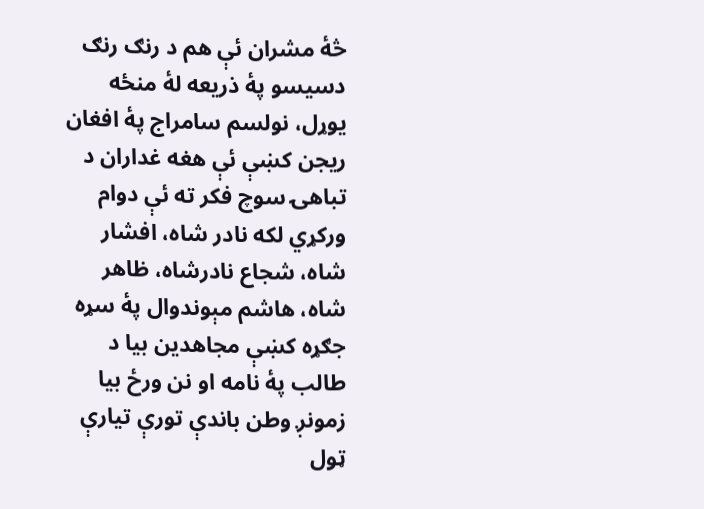څۀ مشران ئې هم د رنګ رنګ دسيسو پۀ ذريعه لۀ منځه يوړل، نولسم سامراج پۀ افغان ريجن کښې ئې هغه غداران د تباهۍ سوچ فکر ته ئې دوام ورکړي لکه نادر شاه، افشار شاه، شجاع نادرشاه، ظاهر شاه، هاشم مېوندوال پۀ سړه جګړه کښې مجاهدين بيا د طالب پۀ نامه او نن ورځ بيا زمونږ وطن باندې تورې تيارې ټول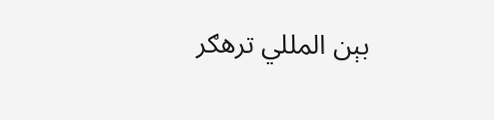بېن المللي ترهګر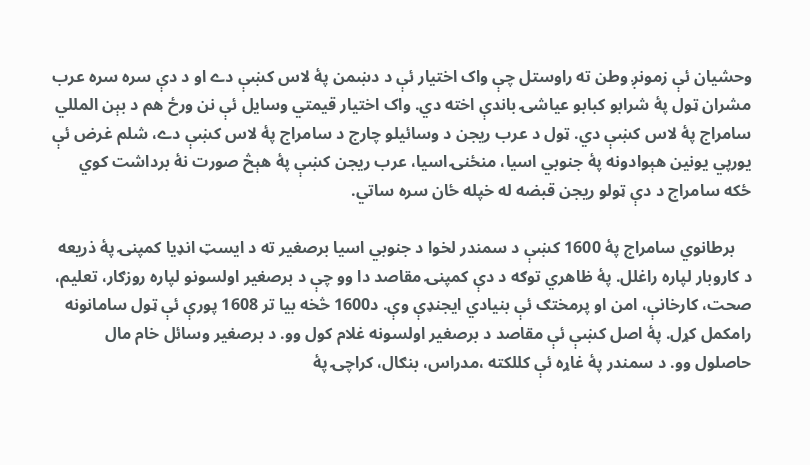وحشيان ئې زمونږ وطن ته راوستل چې واک اختيار ئې د دښمن پۀ لاس کښې دے او د دې سره سره عرب مشران ټول پۀ شرابو کبابو عياشۍ باندې اخته دي. واک اختيار قيمتي وسايل ئې نن ورځ هم د بېن المللي سامراج پۀ لاس کښې دي. ټول د عرب ريجن د وسائيلو چارج د سامراج پۀ لاس کښې دے، شلم غرض ئې يورپي يونين هېوادونه پۀ جنوبي اسيا، منځنۍ اسيا، عرب ريجن کښې پۀ هېڅ صورت نۀ برداشت کوي ځکه سامراج د دې ټولو ريجن قبضه له خپله ځان سره ساتي.

    برطانوي سامراج پۀ 1600 کښې د سمندر لخوا د جنوبي اسيا برصغير ته د ايسټ انډيا کمپنۍ پۀ ذريعه د کاروبار لپاره راغلل. پۀ ظاهري توګه د دې کمپنۍ مقاصد دا وو چې د برصغير اولسونو لپاره روزګار، تعليم، صحت، کارخانې، امن او پرمختګ ئې بنيادي ايجنډې وې. د1600 څخه بيا تر 1608 پورې ئې ټول سامانونه رامکمل کړل. پۀ اصل کښې ئې مقاصد د برصغير اولسونه غلام کول وو. د برصغير وسائل خام مال حاصلول وو. د سمندر پۀ غاړه ئې کللکته ،مدراس، بنګال، کراچۍ پۀ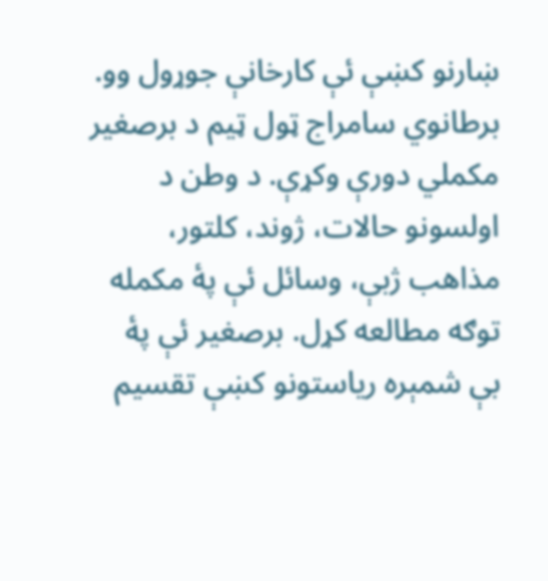ښارنو کښې ئې کارخانې جوړول وو. برطانوي سامراج ټول ټيم د برصغير مکملي دورې وکړې. د وطن د اولسونو حالات، ژوند، کلتور، مذاهب ژبې، وسائل ئې پۀ مکمله توګه مطالعه کړل. برصغير ئې پۀ بې شمېره رياستونو کښې تقسيم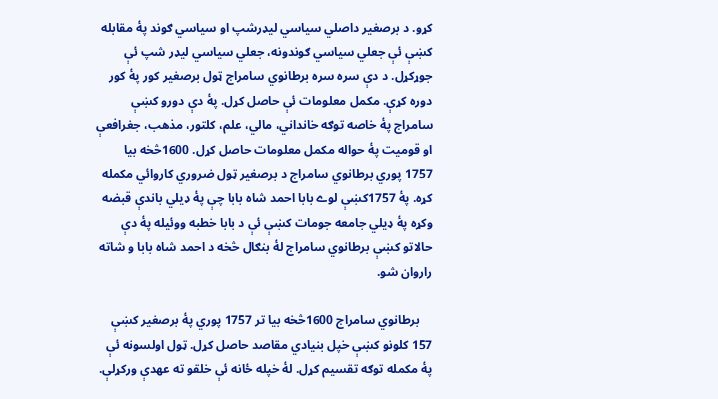کړو. د برصغير داصلي سياسي ليډرشپ او سياسي ګوند پۀ مقابله کښې ئې جعلي سياسي ګوندونه، جعلي سياسي ليډر شپ ئې جوړکړل. د دې سره سره برطانوي سامراج ټول برصغير کور پۀ کور دوره کړې. مکمل معلومات ئې حاصل کړل. پۀ دې دورو کښې سامراج پۀ خاصه توګه خانداني، مالي، علم، کلتور، مذهب، جغرافعې او قوميت پۀ حواله مکمل معلومات حاصل کړل. 1600څخه بيا 1757 پوري برطانوي سامراج د برصغير ټول ضروري کاروائي مکمله کړه. پۀ 1757کښې لوے بابا احمد شاه بابا چې پۀ ډيلي باندې قبضه وکړه پۀ ډيلي جامعه جومات کښې ئې د بابا خطبه ووئيله پۀ دې حالاتو کښې برطانوي سامراج لۀ بنګال څخه د احمد شاه بابا و شاته راروان شو.

    برطانوي سامراج 1600څخه بيا تر 1757 پوري پۀ برصغير کښې 157 کلونو کښې خپل بنيادي مقاصد حاصل کړل. ټول اولسونه ئې پۀ مکمله توګه تقسيم کړل. لۀ خپله ځانه ئې خلقو ته عهدې ورکړلې.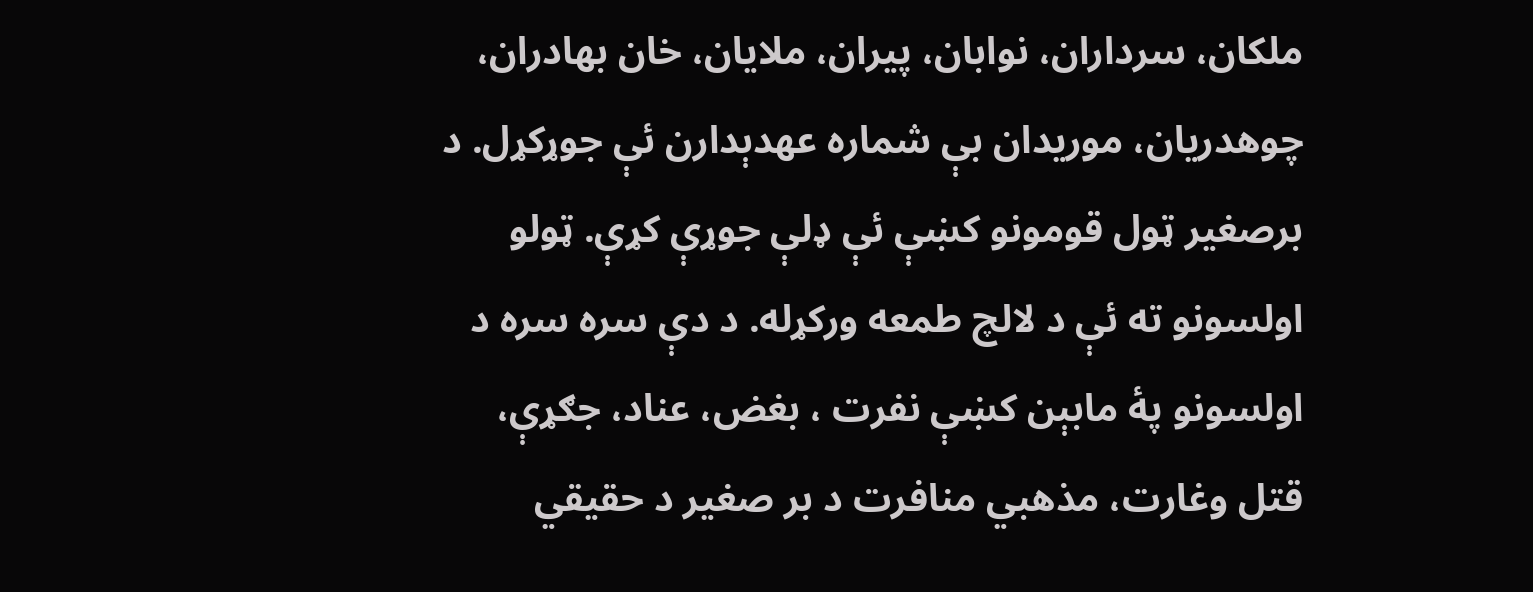ملکان، سرداران، نوابان، پيران، ملايان، خان بهادران، چوهدريان، موريدان بې شماره عهدېدارن ئې جوړکړل. د برصغير ټول قومونو کښې ئې ډلې جوړې کړې. ټولو اولسونو ته ئې د لالچ طمعه ورکړله. د دې سره سره د اولسونو پۀ مابېن کښې نفرت ، بغض، عناد، جګړې، قتل وغارت، مذهبي منافرت د بر صغير د حقيقي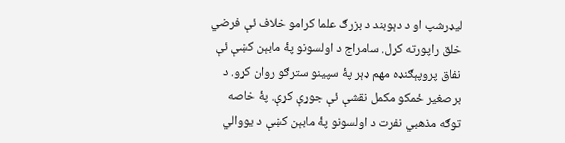ليډرشپ او د دېوبند د بزرګ علما کرامو خلاف ئې فرضي خلق راپورته کړل. سامراج د اولسونو پۀ مابېن کښې ئې نفاق پروپېګنډه مهم ډېر پۀ سپينو سترګو روان کړو. د برصغير ځمکو مکمل نقشې ئې جوړې کړې. پۀ خاصه توګه مذهبي نفرت د اولسونو پۀ مابېن کښې د يووالي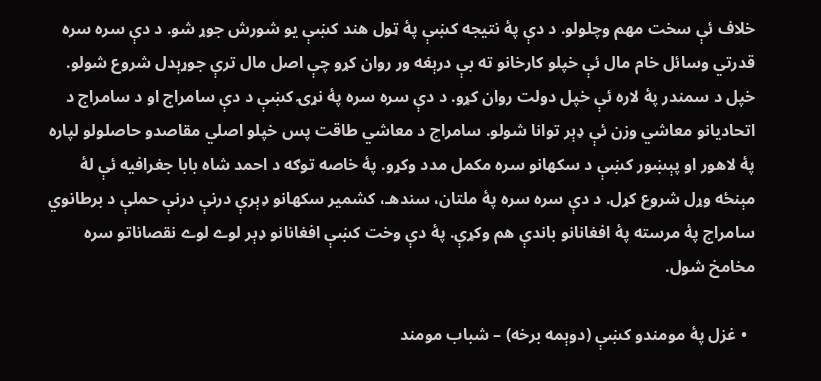خلاف ئې سخت مهم وچلولو. د دې پۀ نتيجه کښې پۀ ټول هند کښې يو شورش جوړ شو. د دې سره سره قدرتي وسائل خام مال ئې خپلو کارخانو ته بې درېغه ور روان کړو چې اصل مال ترې جوړېدل شروع شولو. خپل د سمندر پۀ لاره ئې خپل دولت روان کړو. د دې سره سره پۀ نړۍ کښې د دې سامراج او د سامراج د اتحاديانو معاشي وزن ئې ډېر توانا شولو. سامراج د معاشي طاقت پس خپلو اصلي مقاصدو حاصلولو لپاره پۀ لاهور او پېښور کښې د سکهانو سره مکمل مدد وکړو. پۀ خاصه توګه د احمد شاه بابا جغرافيه ئې لۀ مېنځه وړل شروع کړل. د دې سره سره پۀ ملتان، سندهـ، کشمير سکهانو ډېرې درنې درنې حملې د برطانوي سامراج پۀ مرسته پۀ افغانانو باندې هم وکړې. پۀ دې وخت کښې افغانانو ډېر لوے لوے نقصاناتو سره مخامخ شول.

  • غزل پۀ مومندو کښې (دوېمه برخه) – شباب مومند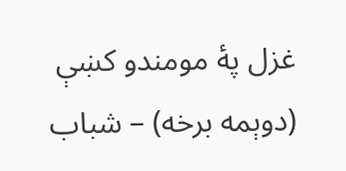غزل پۀ مومندو کښې (دوېمه برخه) – شباب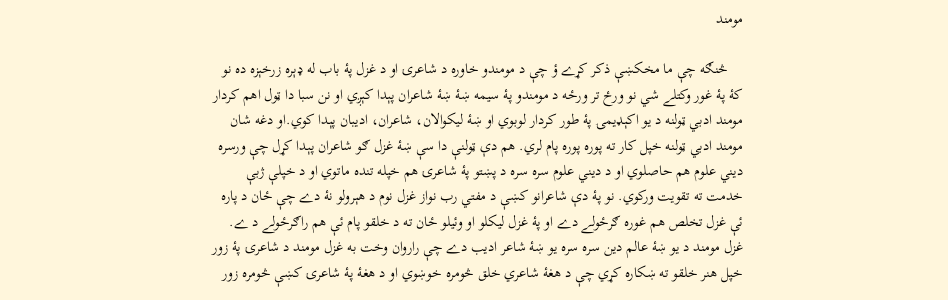مومند

    څنګه چې ما مخکښې ذکر کړے ؤ چې د مومندو خاوره د شاعرۍ او د غزل پۀ باب له ډېره زرخېزه ده نو کۀ پۀ غور وکتلے شي نو ورځ تر ورځه د مومندو پۀ سیمه ښۀ ښۀ شاعران پېدا کېږي او نن سبا دا ټول اهم کردار مومند ادبي ټولنه د يو اکېډيمۍ پۀ طور کردار لوبوي او ښۀ لیکوالان، شاعران، ادیبان پېدا کوي.او دغه شان مومند ادبي ټولنه خپل کار ته پوره پوره پام لري. هم دې ټولنې دا سې ښۀ غزل ګو شاعران پېدا کړل چې ورسره دیني علوم هم حاصلوي او د دیني علوم سره سره د پښتو پۀ شاعرۍ هم خپله تنده ماتوي او د خپلې ژبې خدمت ته تقویت ورکوي. نو پۀ دې شاعرانو کښې د مفتي رب نواز غزل نوم د هېرولو نۀ دے چې ځان د پاره ئې غزل تخلص هم غوره ګرځولے دے او پۀ غزل لیکلو او وئيلو ځان ته د خلقو پام ئې هم راګرځولے د ے. غزل مومند د يو ښۀ عالم دین سره سره يو ښۀ شاعر ادیب دے چې راروان وخت به غزل مومند د شاعرۍ پۀ زور خپل هنر خلقو ته ښکاره کړي چې د هغۀ شاعري خلق څومره خوښوي او د هغۀ پۀ شاعرۍ کښې څومره زور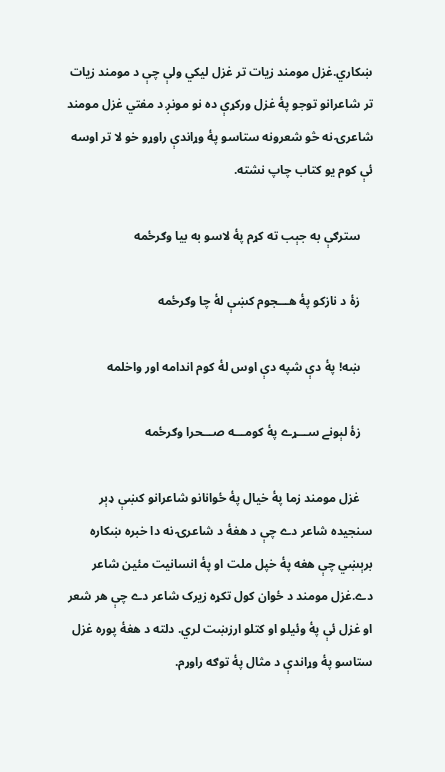ښکاري.غزل مومند زیات تر غزل لیکي ولې چې د مومند زیات تر شاعرانو توجو پۀ غزل ورکړې ده نو مونږ د مفتي غزل مومند شاعرۍ نه څو شعرونه ستاسو پۀ وړاندې راوړو خو لا تر اوسه ئې کوم يو کتاب چاپ نشته.

    سترګې به جېب ته کړم پۀ لاسو به بيا وګرځمه

    زۀ د نازکو پۀ هـــجوم کښې لۀ چا وګرځمه

    ښه! پۀ دې شپه دې اوس لۀ کوم اندامه اور واخلمه

    زۀ لېونے ســـړے پۀ کومـــه صـــحرا وګرځمه

    غزل مومند زما پۀ خيال پۀ ځوانانو شاعرانو کښې ډېر سنجيده شاعر دے چې د هغۀ د شاعرۍ نه دا خبره ښکاره برېښي چې هغه پۀ خپل ملت او پۀ انسانیت مئين شاعر دے.غزل مومند د ځوان کول تکړه زيرک شاعر دے چې هر شعر او غزل ئې پۀ وئيلو او کتلو ارزښت لري. دلته د هغۀ پوره غزل ستاسو پۀ وړاندې د مثال پۀ توګه راوړم.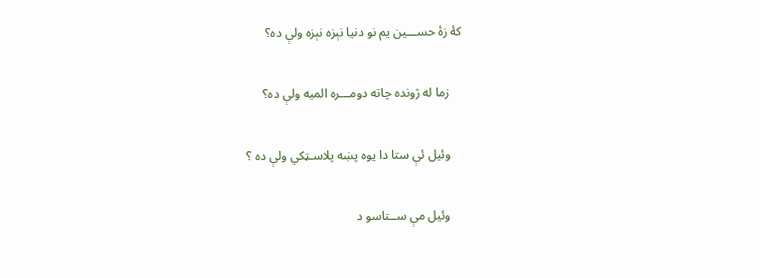کۀ زۀ حســـين يم نو دنيا نېزه نېزه ولې ده؟

    زما له ژونده چاته دومـــره الميه ولې ده؟

    وئيل ئې ستا دا يوه پښه پلاسـټکي ولې ده ؟

    وئيل مې ســتاسو د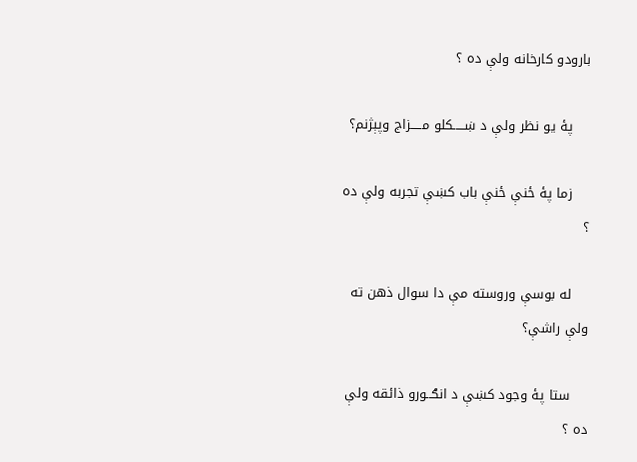بارودو کارخانه ولې ده ؟

    پۀ يو نظر ولې د ښـــــکلو مـــــزاج وپېژنم؟

    زما پۀ ځنې ځنې باب کښې تجربه ولې ده ؟

    له بوسې وروسته مې دا سوال ذهن ته ولې راشې؟

    ستا پۀ وجود کښې د انګــورو ذائقه ولې ده ؟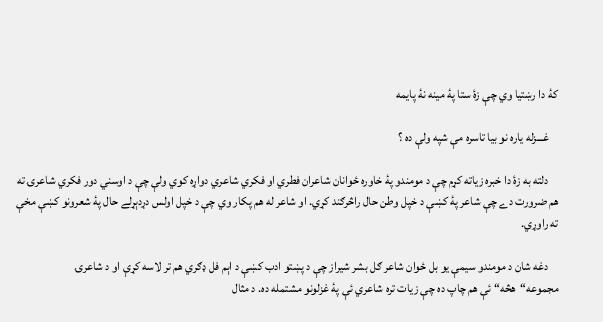کۀ دا رښتيا وي چې زۀ ستا پۀ مينه نۀ پايمه

    غـــزله ياره نو بيا تاسره مې شپه ولې ده ؟

    دلته به زۀ دا خبره زیاته کړم چې د مومندو پۀ خاوره ځوانان شاعران فطري او فکري شاعري دواړه کوي ولې چې د اوسني دور فکري شاعرۍ ته هم ضرورت دے چې شاعر پۀ کښې د خپل وطن حال راڅرګند کړي. او شاعر له هم پکار وي چې د خپل اولس دړدېړلے حال پۀ شعرونو کښې مخې ته راوړي.

    دغه شان د مومندو سیمې یو بل ځوان شاعر ګل بشر شيراز چې د پښتو ادب کښې د اېم فل ډګري هم تر لاسه کړې او د شاعرۍ مجموعه“هڅه“ ئې هم چاپ ده چې زیات تره شاعري ئې پۀ غزلونو مشتمله ده. د مثال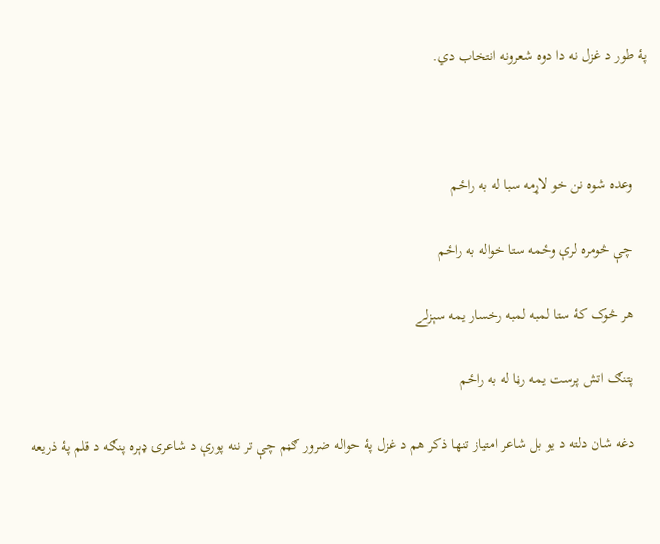پۀ طور د غزل نه دا دوه شعرونه انتخاب دي.



    وعده شوه نن خو لاړمه سبا له به راځم

    چې څومره لرې وځمه ستا خواله به راځم

    هر څوک کۀ ستا لمبه لمبه رخسار یمه سېزلے

    پتنګ اتش پرست یمه رڼا له به راځم

    دغه شان دلته د یو بل شاعر امتیاز تنها ذکر هم د غزل پۀ حواله ضرور ګڼم چې تر ننه پورې د شاعرۍ ډېره پنګه د قلم پۀ ذریعه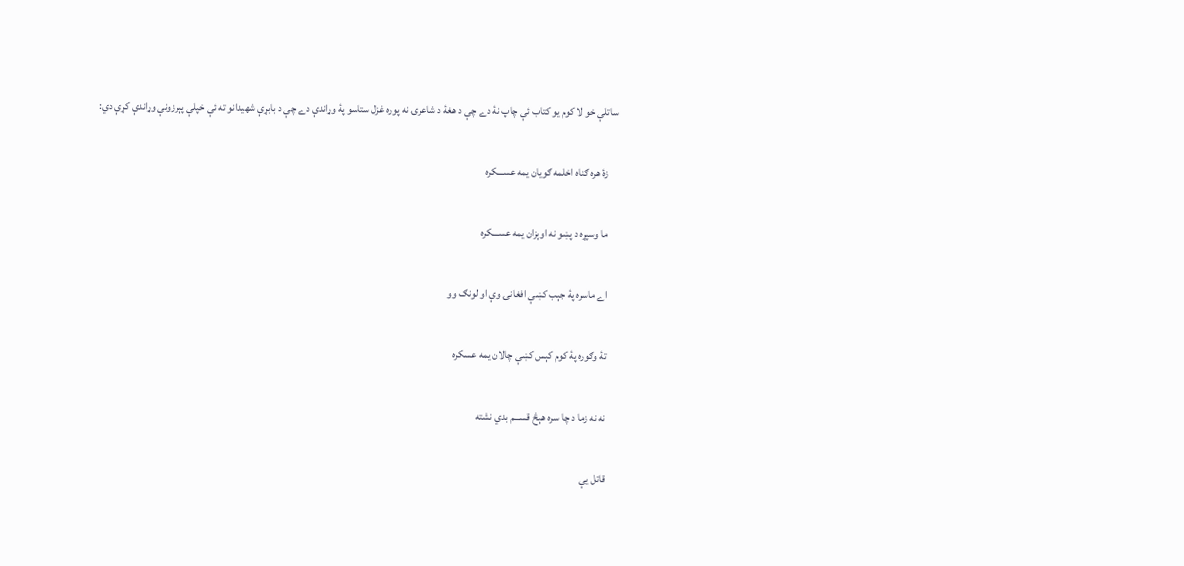ساتلې خو لا کوم یو کتاب ئې چاپ نۀ دے چې د هغۀ د شاعرۍ نه پوره غزل ستاسو پۀ وړاندې دے چې د بابړې شهیدانو ته ئې خپلې پېرزونې وړاندې کړې دي:

    زۀ هره ګناه اخلمه ګویان یمه عســـکره

    ما وسپړه د پښو نه اوېزان یمه عســـکره

    اے ماسره پۀ جېب کښې افغانۍ وې او لونګ وو

    تۀ وګوره پۀ کوم کېس کښې چالان یمه عسکره

    نه نه زما د چا سره هېڅ قســـم بدي نشته

    قاتل يې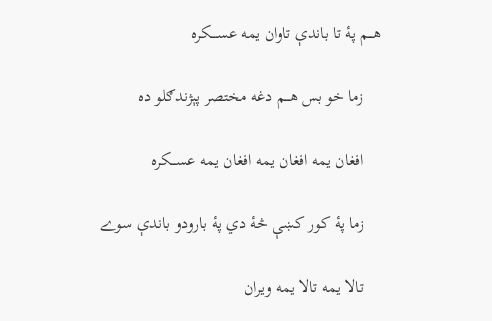هـــم پۀ تا باندې تاوان یمه عســــکره

    زما خو بس هـــم دغه مختصر پېژندګلو ده

    افغان یمه افغان یمه افغان یمه عســـکره

    زما پۀ کور کښې څۀ دي پۀ بارودو باندې سوے

    تالا یمه تالا یمه ویران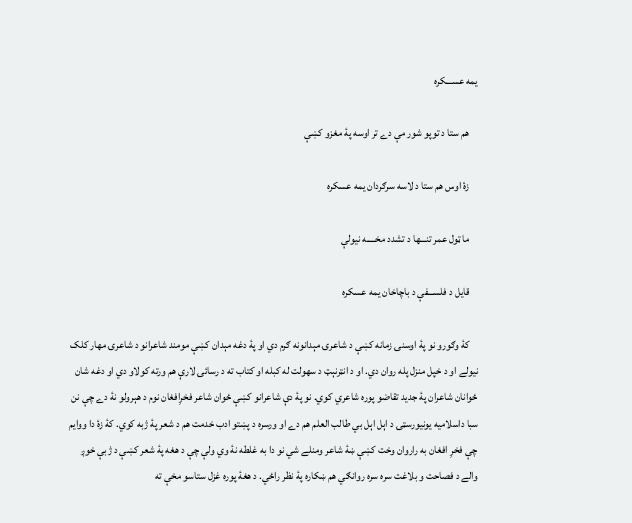یمه عســـکره

    هم ستا د توپو شور مې دے تر اوسه پۀ مغزو کښې

    زۀ اوس هم ستا د لاسه سرګردان یمه عسکره

    ما ټول عمر تنـــها د تشدد مخـــــه نیولې

    قایل د فلســـفې د باچاخان يمه عسکره

    کۀ وګورو نو پۀ اوسنۍ زمانه کښې د شاعرۍ مېدانونه ګرم دي او پۀ دغه مېدان کښې مومند شاعرانو د شاعرۍ مهار کلک نیولے او د خپل منزل پله روان دي. او د انټرنېټ د سهولت له کبله او کتاب ته د رسائۍ لارې هم ورته کولاو دي او دغه شان ځوانان شاعران پۀ جدید تقاضو پوره شاعري کوي. نو پۀ دې شاعرانو کښې ځوان شاعر فخرِافغان نوم د هېرولو نۀ دے چې نن سبا داسلامیه یونیورسټۍ د اېل اېل بي طالب العلم هم دے او ورسره د پښتو ادب خدمت هم د شعر پۀ ژبه کوي. کۀ زۀ دا ووايم چې فخرِ افغان به راروان وخت کښې ښۀ شاعر ومنلے شي نو دا به غلطه نۀ وي ولې چې د هغه پۀ شعر کښې د ژبې خوږ والے د فصاحت و بلاغت سره سره روانګي هم ښکاره پۀ نظر راځي. د هغۀ پوره غزل ستاسو مخې ته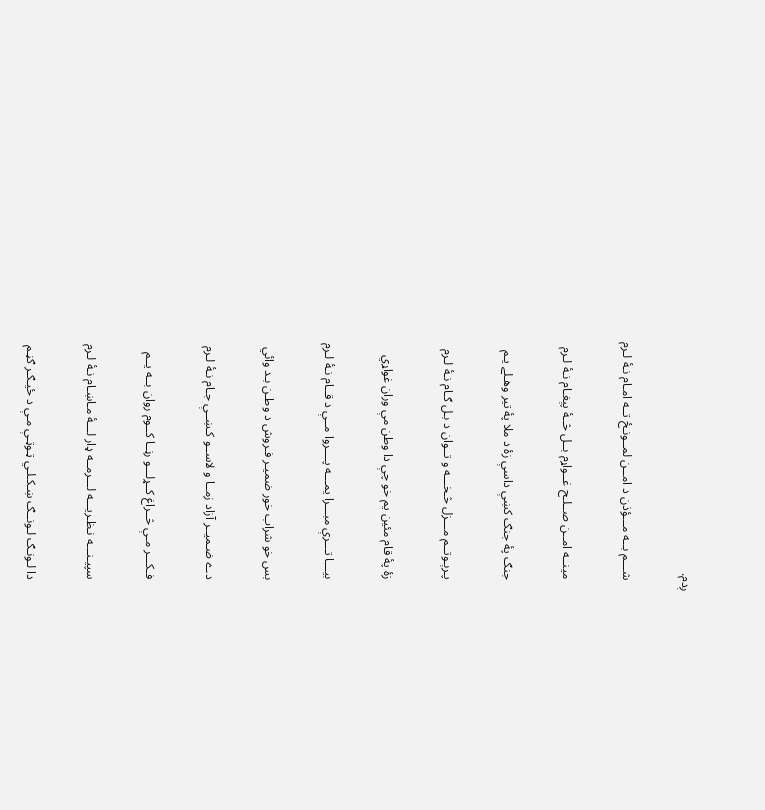ږدم.

    شـــم بــه مـــؤذن د امــن لمــونـځ تــه امـام نـۀ لـرم

    مينــه ام‍ــن صــلـح غــواړم بــل څــۀ پېغـام نـۀ لـرم

    جنګ پۀ جنګ کښې داسې زۀ د ملا پۀ تير وهـلے يـم

    پـرېـوتــم مـــزل څـخـــه و تــوان د بـل ګـام نـۀ لـرم

    زۀ پۀ قام مئين يم خو چې دا وطن مې وران غواړي

    بيـــا تـــرې مبـــرا يمـــه پــــروا مــې د قــام نـۀ لـرم

    بس خو شراب خور ضميـر فـروش د وطـن بـد وائي

    دے ضـميــر آزاد زمــا و لاســو کـښــې جـام نـۀ لـرم

    فـکـــر مـې څــراغ کــړلـــو رڼــا کــوم روان بــه يــم

    سپيـنـــه نـظـريـــه لـــرمــه ډار لـــۀ مـاښـام نـۀ لـرم

    دا لـونـګ لـونــګ ښـکـلـي ټـوټـې مـې د ځيـګـر ګڼـم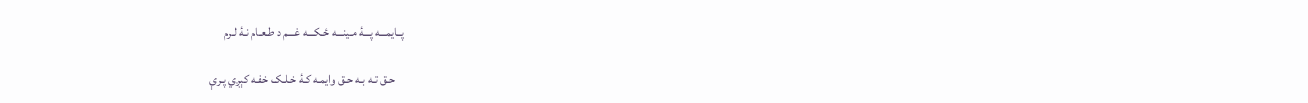پــايمـــه پـــۀ مـينـــه ځـکـــه غـــم د طـعـام نـۀ لـرم

    حـق تـه بـه حـق وايمـه کـۀ خـلـک خفـه کېږي پـرې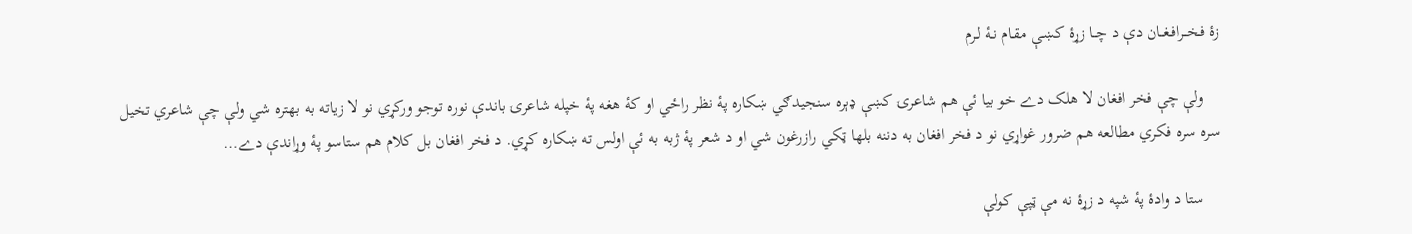زۀ فـخــرافـغــان دې د چــا زړۀ کښـې مقـام نـۀ لـرم

    ولې چې فخر افغان لا هلک دے خو بیا ئې هم شاعرۍ کښې ډېره سنجیدګي ښکاره پۀ نظر راځي او کۀ هغه پۀ خپله شاعرۍ باندې نوره توجو ورکړي نو لا زیاته به بهتره شي ولې چې شاعري تخيل سره سره فکري مطالعه هم ضرور غواړي نو د فخر افغان به دننه بلها ټکي رازرغون شي او د شعر پۀ ژبه به ئې اولس ته ښکاره کړي. د فخر افغان بل کلام هم ستاسو پۀ وړاندې دے…

    ستا د وادۀ پۀ شپه د زړۀ نه مې ټپې کولې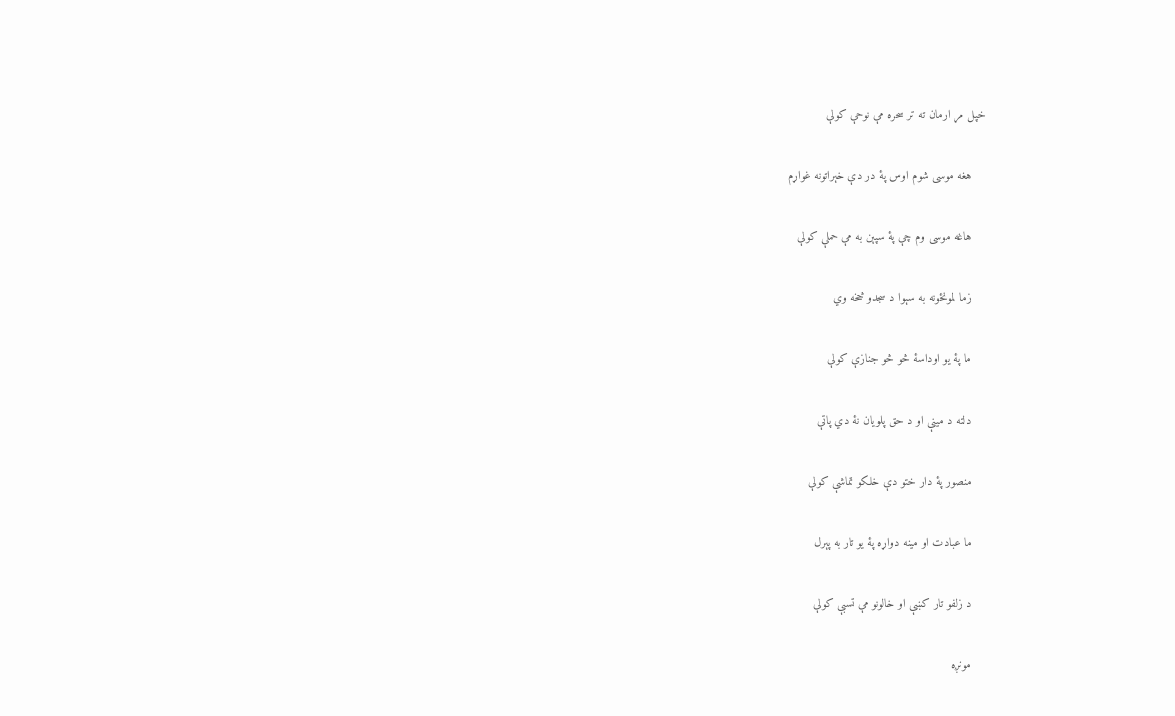خپل مړ ارمان ته تر سحره مې نوحې کولې

    هغه موسی شوم اوس پۀ در دې خېراتونه غواړم

    هاغه موسی وم چې پۀ سپېن به مې حملې کولې

    زما لمونځونه به سېوا د سجدو څخه وي

    ما پۀ يو اوداسۀ څو څو جنازې کولې

    دلته د مينې او د حق پلويان نۀ دي پاتې

    منصور پۀ دار ختو دې خلکو تماشې کولې

    ما عبادت او مينه دواړه پۀ يو تار به پېرل

    د زلفو تار کښې او خالونو مې تسبې کولې

    مونږه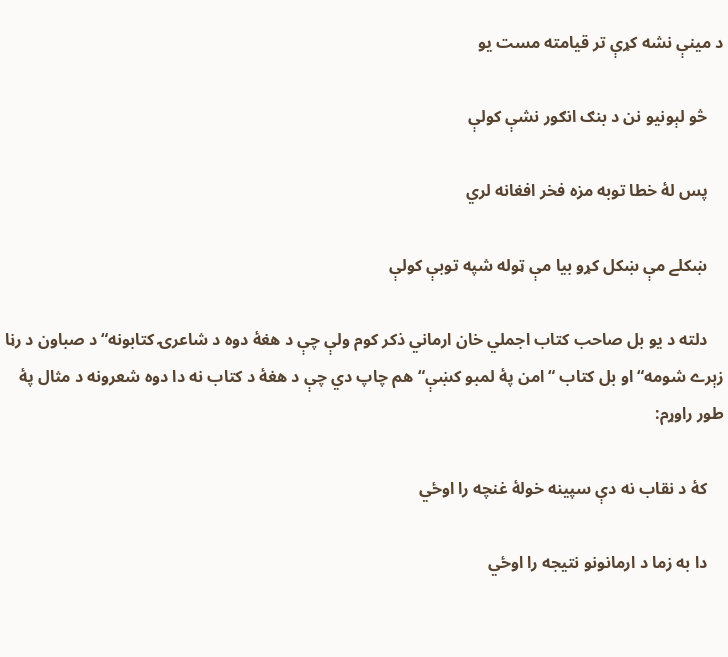د مينې نشه کړې تر قيامته مست يو

    څو لېونيو نن د بنګ انګور نشې کولې

    پس لۀ خطا توبه مزه فخر افغانه لري

    ښکلے مې ښکل کړو بيا مې ټوله شپه توبې کولې

    دلته د یو بل صاحب کتاب اجملي خان ارماني ذکر کوم ولې چې د هغۀ دوه د شاعرۍ کتابونه“ د صباون د رڼا زېرے شومه“ او بل کتاب “امن پۀ لمبو کښې“هم چاپ دي چې د هغۀ د کتاب نه دا دوه شعرونه د مثال پۀ طور راوړم:

    کۀ د نقاب نه دې سپينه خولۀ غنچه را اوځي

    دا به زما د ارمانونو نتيجه را اوځي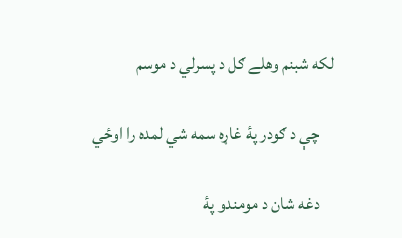لکه شبنم وهلے ګل د پسرلي د موسم

    چې د ګودر پۀ غاړه سمه شي لمده را اوځي

    دغه شان د مومندو پۀ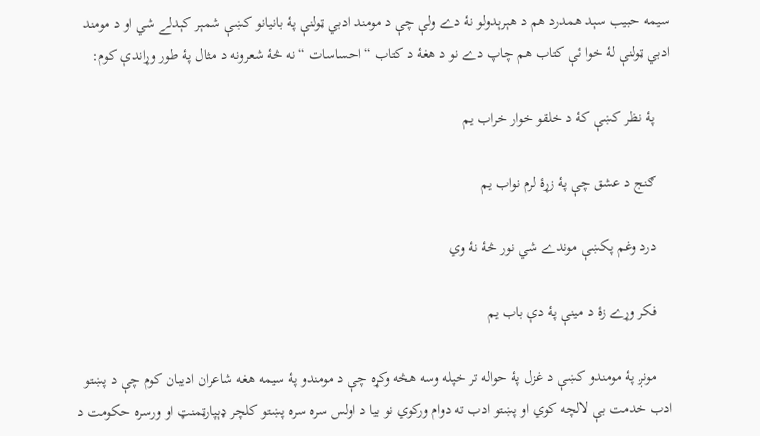سیمه حبیب سېد همدرد هم د هېرېدولو نۀ دے ولې چې د مومند ادبي ټولنې پۀ بانيانو کښې شمېر کېدلے شي او د مومند ادبي ټولنې لۀ خوا ئې کتاب هم چاپ دے نو د هغۀ د کتاب “احساسات “نه څۀ شعرونه د مثال پۀ طور وړاندې کوم:

    پۀ نظر کښې کۀ د خلقو خوار خراب یم

    ګنج د عشق چې پۀ زړۀ لرم نواب یم

    درد وغم پکښې موندے شي نور څۀ نۀ وي

    فکر وړے زۀ د مینې پۀ دې باب یم

    مونږ پۀ مومندو کښې د غزل پۀ حواله تر خپله وسه هڅه وکړه چې د مومندو پۀ سیمه هغه شاعران ادیبان کوم چې د پښتو ادب خدمت بې لالچه کوي او پښتو ادب ته دوام ورکوي نو بیا د اولس سره سره پښتو کلچر ډېپارټمنټ او ورسره حکومت د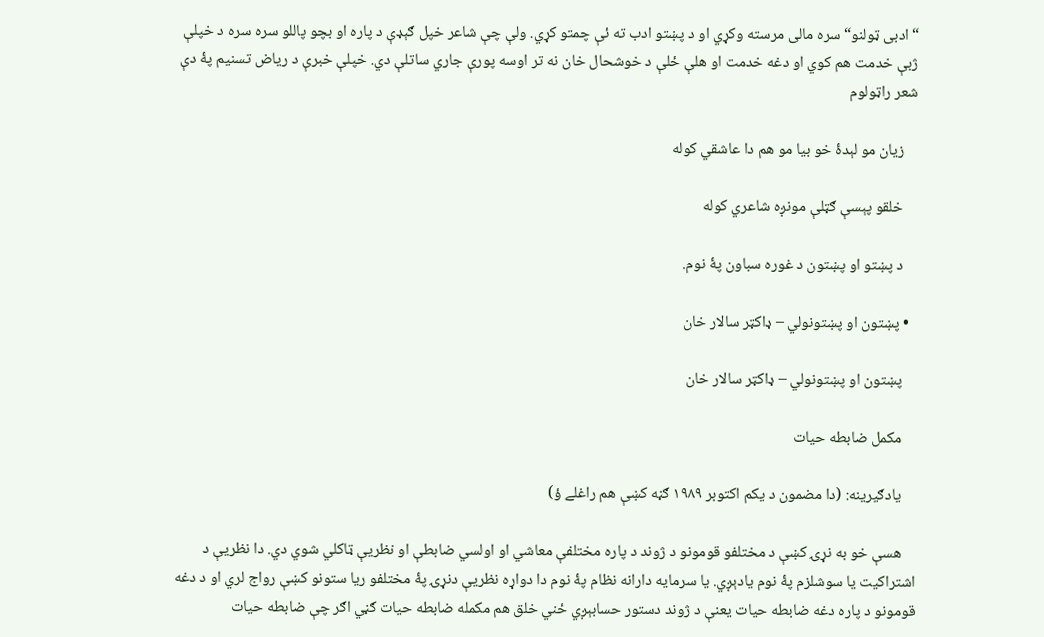“ادبی ټولنو“ سره مالی مرسته وکړي او د پښتو ادب ته ئې چمتو کړي. ولې چې شاعر خپل ګېډې د پاره او بچو پاللو سره سره د خپلې ژبې خدمت هم کوي او دغه خدمت او هلې ځلې د خوشحال خان نه تر اوسه پورې جاري ساتلې دي. خپلې خبرې د ریاض تسنیم پۀ دې شعر راټولوم

    زیان مو لېدۀ خو بيا مو هم دا عاشقي کوله

    خلقو پېسې ګټلې مونږه شاعري کوله

    د پښتو او پښتون د غوره سباون پۀ نوم.

  • پښتون او پښتونولي – ډاکټر سالار خان

    پښتون او پښتونولي – ډاکټر سالار خان

    مکمل ضابطه حیات

    یادګیرینه: (دا مضمون د یکم اکتوبر ۱۹۸۹ ګڼه کښې هم راغلے ؤ)

    هسې خو به نړۍ کښې د مختلفو قومونو د ژوند د پاره مختلفې معاشي او اولسي ضابطې او نظریې ټاکلي شوي دي. دا نظريې د اشتراکیت یا سوشلزم پۀ نوم یادېږي. یا سرمایه دارانه نظام پۀ نوم دا دواړه نظريې دنړۍ پۀ مختلفو ریا ستونو کښې رواج لري او د دغه قومونو د پاره دغه ضابطه حیات یعنې د ژوند دستور حسابېږي ځني خلق هم مکمله ضابطه حیات ګڼي اګر چې ضابطه حیات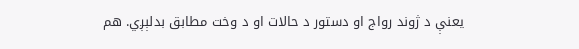یعنې د ژوند رواج او دستور د حالات او د وخت مطابق بدلېږي. هم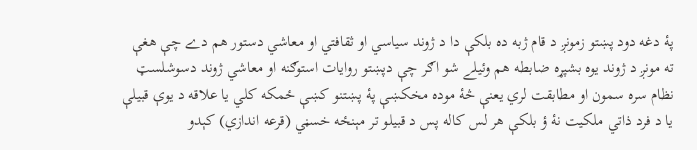پۀ دغه دود پښتو زمونږ د قام ژبه ده بلکې دا د ژوند سیاسي او ثقافتي او معاشي دستور هم دے چې هغې ته مونږ د ژوند یوه بشپړه ضابطه هم وئيلے شو اګر چې دپښتو روایات استوګنه او معاشي ژوند دسوشلسټ نظام سره سمون او مطابقت لري یعنې څۀ موده مخکښې پۀ پښتنو کښې ځمکه کلي یا علاقه د یوې قبیلې یا د فرد ‌ذاتي ملکیت نۀ ؤ بلکې هر لس کاله پس د قبیلو تر مېنځه خسڼي (قرعه اندازي) کېدو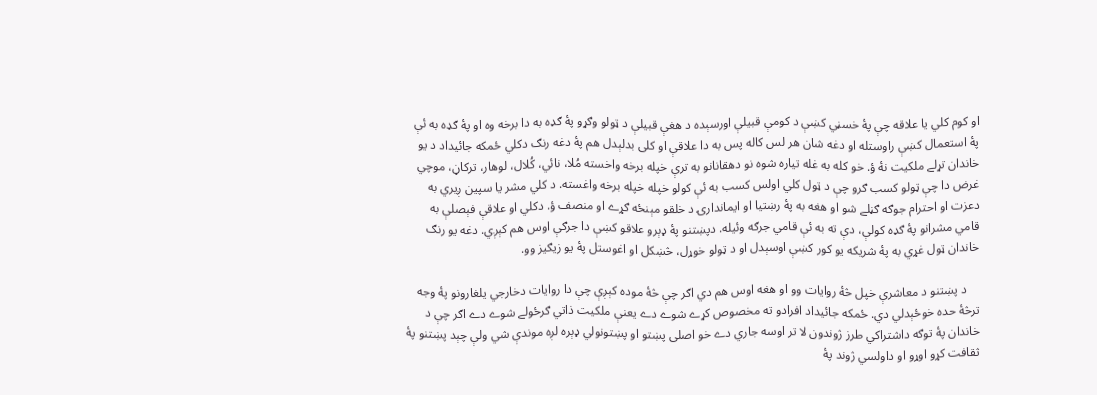او کوم کلي یا علاقه چې پۀ خسڼي کښې د کومې قبیلې اورسېده د هغې قبیلې د ټولو وګړو پۀ ګډه به دا برخه وه او پۀ ګډه به ئې پۀ استعمال کښې راوستله او دغه شان هر لس کاله پس به دا علاقې او کلی بدلېدل هم پۀ دغه رنګ دکلي ځمکه جائیداد د یو خاندان تړلے ملکیت نۀ ؤ. خو کله به غله تیاره شوه نو دهقانانو به ترې خپله برخه واخسته مُلا، نائي، کُلال، لوهار، ترکاڼ، موچي غرض دا چې ټولو کسب ګرو چې د ټول کلي اولس کسب به ئې کولو خپله خپله برخه واغسته. د کلي مشر یا سپین ږیري به دعزت او احترام جوګه ګڼلے شو او هغه به پۀ رښتیا او ایماندارۍ د خلقو مېنځه ګړے او منصف ؤ. دکلي او علاقې فېصلې به قامي مشرانو پۀ ګډه کولې، دې ته به ئې قامي جرګه وئیله. دپښتنو پۀ ډېرو علاقو کښې دا جرګې اوس هم کېږي. دغه یو رنګ خاندان ټول غړي به پۀ شریکه یو کور کښې اوسېدل او د ټولو خوړل، څښکل او اغوستل پۀ یو زیګیز وو.

    د پښتنو د معاشرې خپل څۀ روایات وو او هغه اوس هم دي اګر چې څۀ موده کېږې چې دا روایات دخارجي یلغارونو پۀ وجه ترڅۀ حده خوځېدلي دي. ځمکه جائیداد افرادو ته مخصوص کړے شوے دے یعنې ملکیت ذاتي ګرځولے شوے دے اګر چې د خاندان پۀ توګه داشتراکي طرز ژوندون لا تر اوسه جاري دے خو اصلی پښتو او پښتونولي ډېره لږه موندې شي ولې چېد پښتنو پۀ ثقافت کړو اوړو او داولسي ژوند پۀ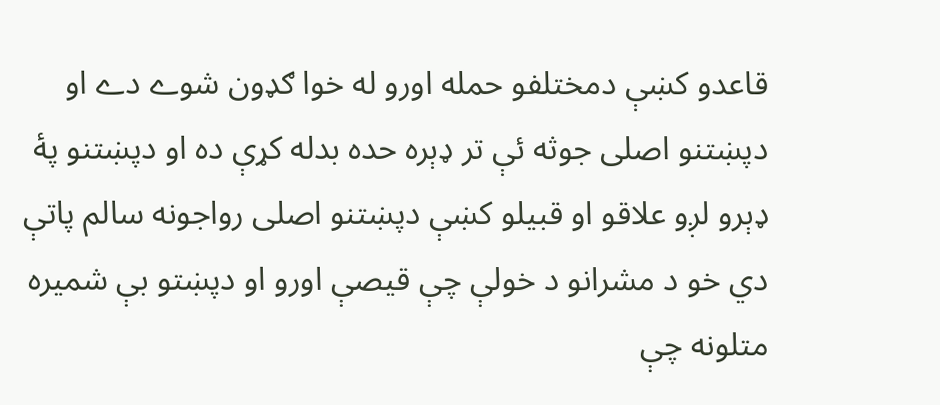قاعدو کښې دمختلفو حمله اورو له خوا ګډون شوے دے او دپښتنو اصلی جوثه ئې تر ډېره حده بدله کړې ده او دپښتنو پۀ ډېرو لږو علاقو او قبیلو کښې دپښتنو اصلی رواجونه سالم پاتې دي خو د مشرانو د خولې چې قیصې اورو او دپښتو بې شمیره متلونه چې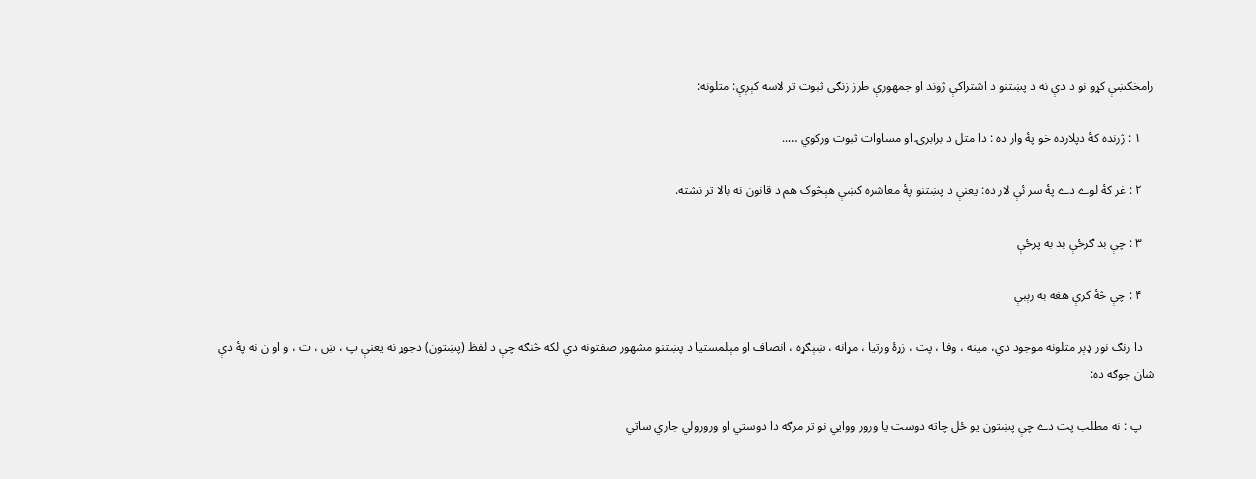رامخکښې کړو نو د دې نه د پښتنو د اشتراکې ژوند او جمهورې طرز زنګی ثبوت تر لاسه کېږې: متلونه:

    ۱ : ژرنده کۀ دپلارده خو پۀ وار ده : دا متل د برابرۍ او مساوات ثبوت ورکوي …..

    ۲ : غر کۀ لوے دے پۀ سر ئې لار ده: یعنې د پښتنو پۀ معاشره کښې هېڅوک هم د قانون نه بالا تر نشته.

    ۳ : چې بد ګرځې بد به پرځې

    ۴ : چې څۀ کرې هغه به رېبې

    دا رنګ نور ډېر متلونه موجود دي، مینه ، وفا ، پت ، زړۀ ورتیا ، مړانه ، ښېګړه ، انصاف او مېلمستیا د پښتنو مشهور صفتونه دي لکه څنګه چې د لفظ (پښتون) دجوړ نه یعنې پ ، ښ ، ت ، و او ن نه پۀ دې شان جوګه ده:

    پ : نه مطلب پت دے چې پښتون یو ځل چاته دوست یا ورور ووايي نو تر مرګه دا دوستي او ورورولي جاري ساتي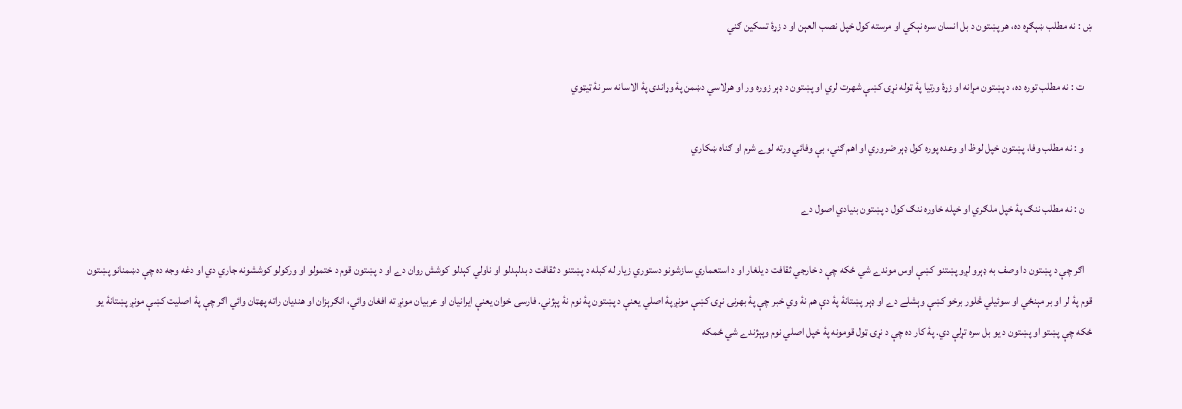ښ : نه مطلب ښېګړه ده، هر پښتون د بل انسان سره نېکي او مرسته کول خپل نصب العېن او د زړۀ تسکین ګني

    ت : نه مطلب توره ده، د پښتون مړانه او زړۀ ورتیا پۀ ټوله نړۍ کښې شهرت لري او پښتون د ډېر زوره ور او هرلاسي دښمن پۀ وړاندی پۀ الاسانه سر نۀ ټیټوي

    و : نه مطلب وفا، پښتون خپل لوظ او وعده پوره کول ډېر ضروري او اهم ګني، بې وفائي ورته لوے شرم او ګناه ښکاري

    ن : نه مطلب ننګ پۀ خپل ملګري او خپله خاوره ننګ کول د پښتون بنیادي اصول دے

    اګر چې د پښتون دا وصف به ډېرو لږو پښتنو کښې اوس موندے شي ځکه چې د خارجي ثقافت د یلغار او د استعماري سازشونو دستوري زیار له کبله د پښتنو د ثقافت د بدلېدلو او ناولي کېدلو کوشش روان دے او د پښتون قوم د ختمولو او ورکولو کوششونه جاري دي او دغه وجه ده چې دښمنانو پښتون قوم پۀ لر او بر مېنځي او سوئیلي څلور برخو کښې وېشلے دے او ډېر پښتانۀ پۀ دې هم نۀ وي خبر چې پۀ بهرنۍ نړۍ کښې مونږ پۀ اصلي یعنې د پښتون پۀ نوم نۀ پېژني. فارسی خوان یعنې ایرانیان او عربیان مونږ ته افغان وائي، انګرېزان او هندیان راته پهټان وائي اګر چې پۀ اصلیت کښې مونږ پښتانۀ یو ځکه چې پښتو او پښتون د یو بل سره تړلې دي. پۀ کار ده چې د نړۍ ټول قومونه پۀ خپل اصلي نوم وپېژندے شي ځمکه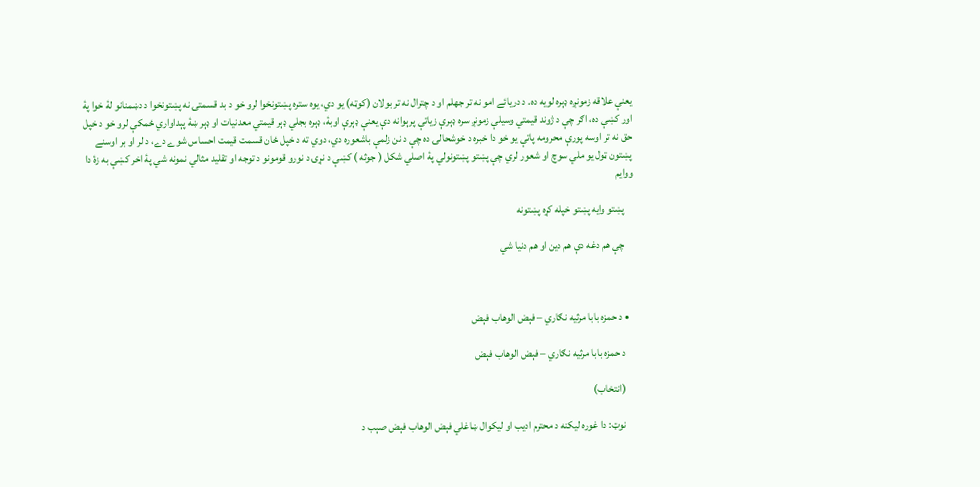یعنې علاقه زمونږه ډېره لویه ده. د دریائے امو نه تر جهلم او د چترال نه تر بولان (کوټه) یو دي، یوه ستره پښتونخوا لرو خو د بد قسمتۍ نه پښتونخوا د دښمنانو لۀ خوا پۀ اور کښې ده، اګر چې د ژوند قیمتي وسیلې زمونږ سره ډېرې زیاتې پرېوانه دې یعنې ډېرې اوبۀ، ډېره بجلي ډېر قیمتي معدنیات او ډېر ښۀ پېداواري ځمکې لرو خو د خپل حق نه تر اوسه پورې محرومه پاتې یو خو دا خبره د خوشحالۍ ده چې د نن زلمې باشعوره دي، دوي ته د خپل ځان قسمت قیمت احساس شوے دے، د لر او بر اوسنے پښتون ټول یو ملي سوچ او شعور لري چې پښتو پښتونولي پۀ اصلي شکل ( جوثه ) کښې د نړۍ د نورو قومونو د توجه او تقلید مثالي نمونه شي پۀ اخر کښې به زۀ دا ووايم

    پښتو وایه پښتو خپله کړه پښتونه

    چې هم دغه دې هم دین او هم دنیا شي



  • د حمزه بابا مرثيه نګاري – فېض الوهاب فېض

    د حمزه بابا مرثيه نګاري – فېض الوهاب فېض

    (انتخاب)

    نوټ: دا غوره ليکنه د محترم اديب او ليکوال ښاغلي فېض الوهاب فېض صېب د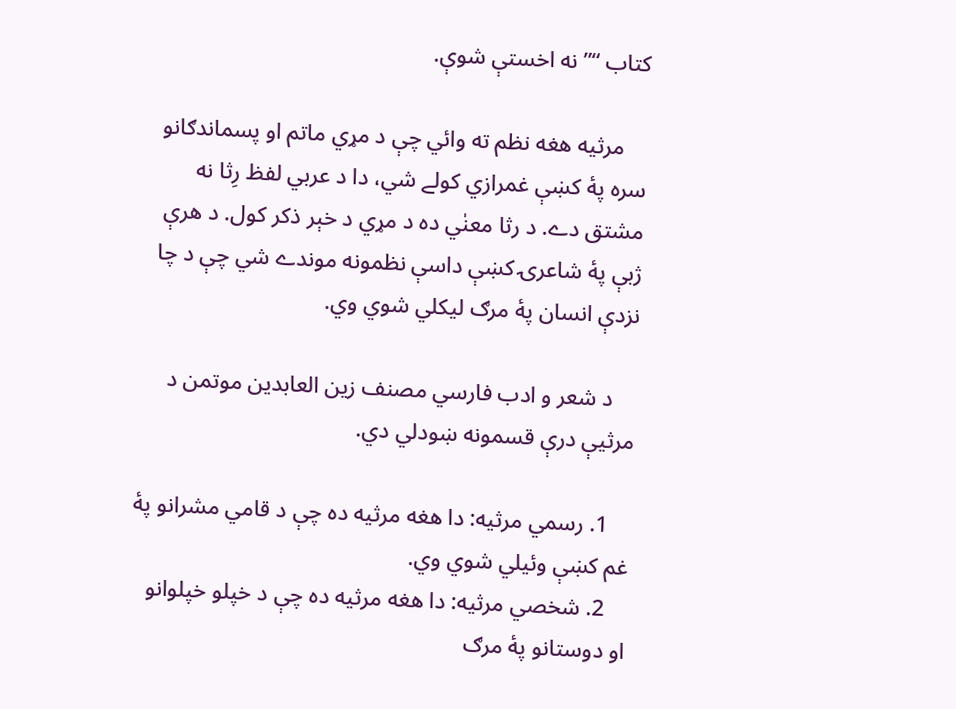کتاب “” نه اخستې شوې.

    مرثيه هغه نظم ته وائي چې د مړي ماتم او پسماندګانو سره پۀ کښې غمرازي کولے شي، دا د عربي لفظ رِثا نه مشتق دے. د رثا معنٰي ده د مړي د خېر ذکر کول. د هرې ژبې پۀ شاعرۍ کښې داسې نظمونه موندے شي چې د چا نزدې انسان پۀ مرګ ليکلي شوي وي.

    د شعر و ادب فارسي مصنف زين العابدين موتمن د مرثيې درې قسمونه ښودلي دي.

    1. رسمي مرثيه: دا هغه مرثيه ده چې د قامي مشرانو پۀ غم کښې وئيلي شوي وي.
    2. شخصي مرثيه: دا هغه مرثيه ده چې د خپلو خپلوانو او دوستانو پۀ مرګ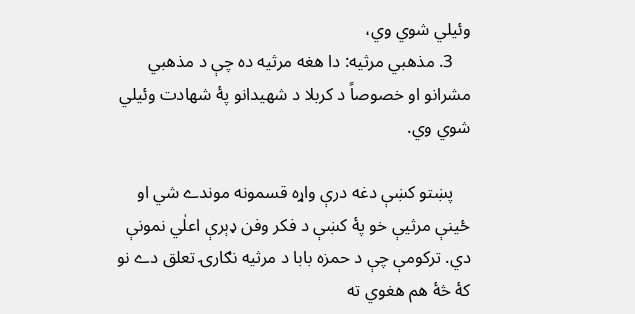وئيلي شوي وي،
    3. مذهبي مرثيه: دا هغه مرثيه ده چې د مذهبي مشرانو او خصوصاً د کربلا د شهيدانو پۀ شهادت وئيلي شوي وي.

    پښتو کښې دغه درې واړه قسمونه موندے شي او ځينې مرثيې خو پۀ کښې د فکر وفن ډېرې اعلٰي نمونې دي. ترکومې چې د حمزه بابا د مرثيه نګارۍ تعلق دے نو کۀ څۀ هم هغوي ته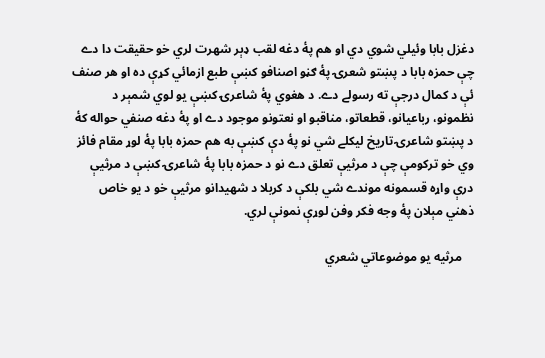دغزل بابا وئيلي شوي دي او هم پۀ دغه لقب ډېر شهرت لري خو حقيقت دا دے چې حمزه بابا د پښتو شعرۍ پۀ ګڼو اصنافو کښې طبع ازمائي کړې ده او هر صنف ئې د کمال درجې ته رسولے دے. د هغوي پۀ شاعرۍ کښې يو لوي شمېر د نظمونو، رباعيانو، قطعاتو، مناقبو او نعتونو موجود دے او پۀ دغه صنفي حواله کۀ د پښتو شاعرۍ تاريخ ليکلے شي نو پۀ دې کښې به هم حمزه بابا پۀ لوړ مقام فائز وي خو ترکومې چې د مرثيې تعلق دے نو د حمزه بابا پۀ شاعرۍ کښې د مرثيې درې واړه قسمونه موندے شي بلکې د کربلا د شهيدانو مرثيې خو د يو خاص ذهني مېلان پۀ وجه فکر وفن لوړې نمونې لري.

    مرثيه يو موضوعاتي شعري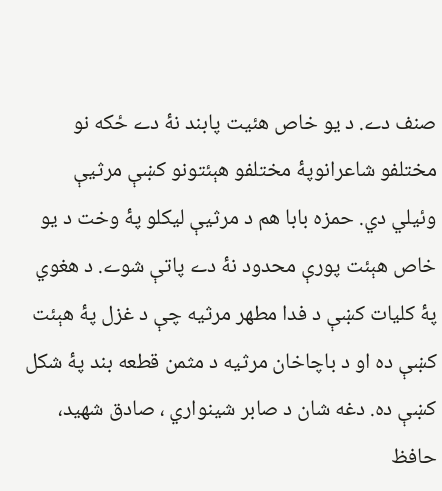صنف دے. د يو خاص هئيت پابند نۀ دے ځکه نو مختلفو شاعرانوپۀ مختلفو هېئتونو کښې مرثيې وئيلي دي. حمزه بابا هم د مرثيې ليکلو پۀ وخت د يو خاص هېئت پورې محدود نۀ دے پاتې شوے. د هغوي پۀ کليات کښې د فدا مطهر مرثيه چې د غزل پۀ هېئت کښې ده او د باچاخان مرثيه د مثمن قطعه بند پۀ شکل کښې ده. دغه شان د صابر شينواري ، صادق شهيد، حافظ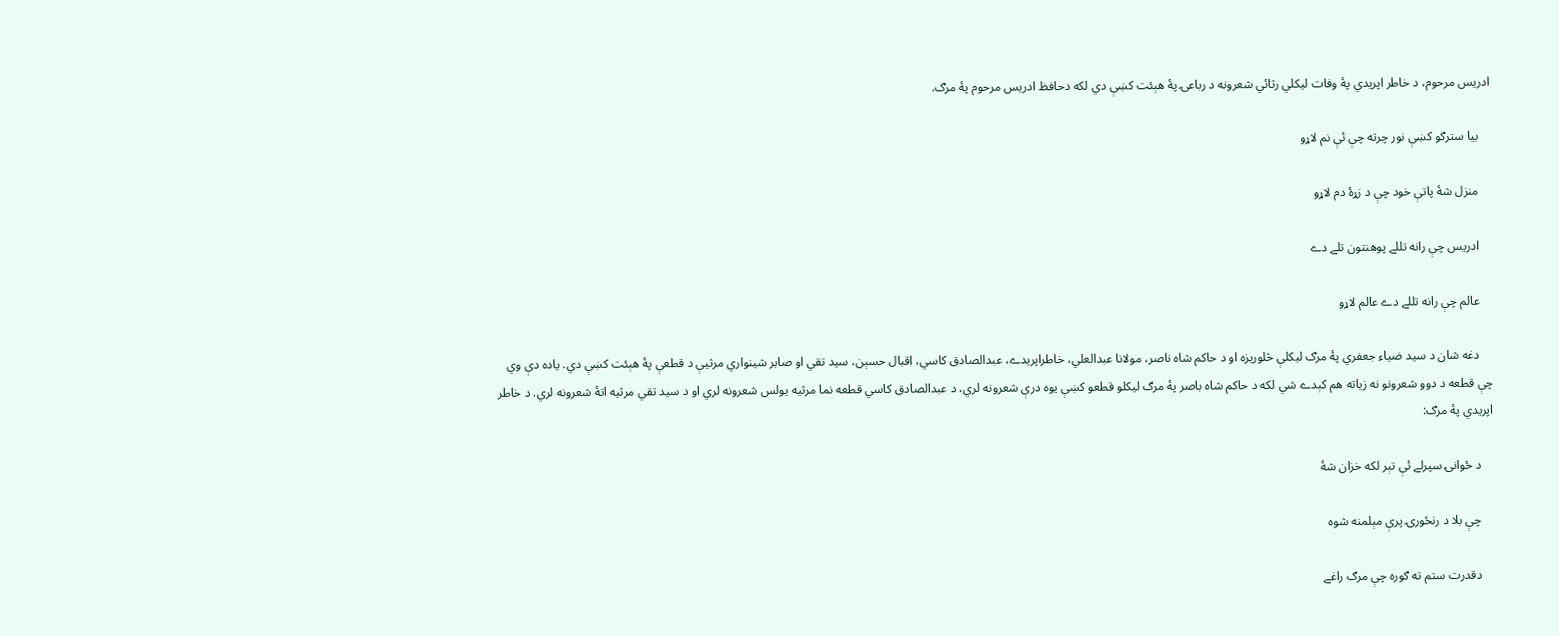ادريس مرحوم، د خاطر اپريدي پۀ وفات ليکلي رثائي شعرونه د رباعۍ پۀ هېئت کښې دي لکه دحافظ ادريس مرحوم پۀ مرګ.

    بيا سترګو کښې نور چرته چې ئې نم لاړو

    منزل شۀ پاتې خود چې د زړۀ دم لاړو

    ادريس چې رانه تللے پوهنتون تلے دے

    عالم چې رانه تللے دے عالم لاړو

    دغه شان د سيد ضياء جعفري پۀ مرګ ليکلې څلوريزه او د حاکم شاه ناصر، مولانا عبدالعلي، خاطراپريدے، عبدالصادق کاسي، اقبال حسېن، سيد تقي او صابر شينواري مرثيې د قطعې پۀ هېئت کښې دي. ياده دې وي چې قطعه د دوو شعرونو نه زياته هم کېدے شي لکه د حاکم شاه باصر پۀ مرګ ليکلو قطعو کښې يوه درې شعرونه لري، د عبدالصادق کاسي قطعه نما مرثيه يولس شعرونه لري او د سيد تقي مرثيه اتۀ شعرونه لري. د خاطر اپريدي پۀ مرګ:

    د ځوانۍ سپرلے ئې تېر لکه خزان شۀ

    چې بلا د رنځورۍ پرې مېلمنه شوه

    دقدرت ستم ته ګوره چې مرګ راغے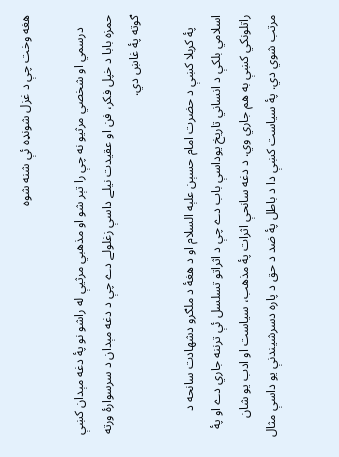هغه وخت چې د غزل شونډه ئې شنه شوه

    درسمي او شخصي مرثيو نه چې را تېر شو او مذهبي مرثيې له راشو نو پۀ دغه مېدان کښې حمزه بابا د خپل فکر، فن او عقيدت نيلے داسې زغلولے دے چې د دغه مېدان د سرسوارۀ ورته ګوته پۀ غاښ دي.

    پۀ کربلا کښې د حضرت امام حسېن علېه السلام او د هغۀ د ملګرو دشهادت سانحه د اسلامي بلکې د انساني تاريخ يوداسې باب دے چې د اثراتو تسلسل ئې ترننه جاري دے او پۀ راتلونکي کښې به هم جاري وي. د دغه سانحې اثرات پۀ مذهب، سياست او ادب يو شان مرتب شوي دي. پۀ سياست کښې دا د باطل پۀ ضد د حق د پاره دسرشيندنې يو داسې مثال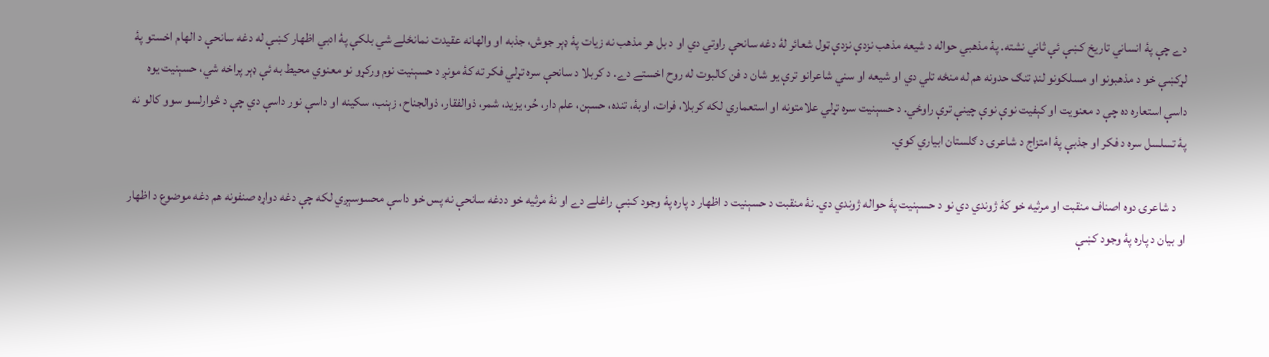دے چې پۀ انساني تاريخ کښې ئې ثاني نشته. پۀ مذهبي حواله د شيعه مذهب نزدې نزدې ټول شعائر لۀ دغه سانحې راوتي دي او د بل هر مذهب نه زيات پۀ ډېر جوش، جذبه او والهانه عقيدت نمانځلے شي بلکې پۀ ادبي اظهار کښې له دغه سانحې د الهام اخستو پۀ لړکښې خو د مذهبونو او مسلکونو لنډ تنګ حدونه هم له منځه تلي دي او شيعه او سني شاعرانو ترې يو شان د فن کالبوت له روح اخستے دے. د کربلا د سانحې سره تړلي فکر ته کۀ مونږ د حسېنيت نوم ورکړو نو معنوي محيط به ئې ډېر پراخه شي، حسېنيت يوه داسې استعاره ده چې د معنويت او کېفيت نوې نوې چينې ترې راوځي. د حسېنيت سره تړلي علامتونه او استعماري لکه کربلا، فرات، اوبۀ، تنده، حسېن، علم دار، حُر، يزيد، شمر، ذوالفقار، ذوالجناح، زېنب، سکينه او داسې نور داسې دي چې د څوارلسو سوو کالو نه پۀ تسلسل سره د فکر او جذبې پۀ امتزاج د شاعرۍ د ګلستان ابياري کوي.

    د شاعرۍ دوه اصناف منقبت او مرثيه خو کۀ ژوندي دي نو د حسېنيت پۀ حواله ژوندي دي. نۀ منقبت د حسېنيت د اظهار د پاره پۀ وجود کښې راغلے دے او نۀ مرثيه خو ددغه سانحې نه پس خو داسې محسوسېږي لکه چې دغه دواړه صنفونه هم دغه موضوع د اظهار او بيان د پاره پۀ وجود کښې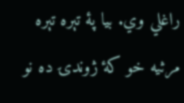راغلي وي. بيا پۀ تېره تېره مرثيه خو کۀ ژوندۍ ده نو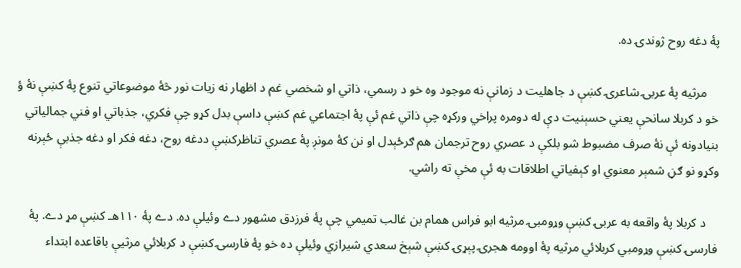پۀ دغه روح ژوندۍ ده.

    مرثيه پۀ عربۍ شاعرۍ کښې د جاهليت د زمانې نه موجود وه خو د رسمي، ذاتي او شخصي غم د اظهار نه زيات نور څۀ موضوعاتي تنوع پۀ کښې نۀ ؤ خو د کربلا سانحې يعني حسېنيت دې له دومره پراخي ورکړه چې ذاتي غم ئې پۀ اجتماعي غم کښې داسې بدل کړو چې فکري، جذباتي او فني جمالياتي بنيادونه ئې نۀ صرف مضبوط شو بلکې د عصري روح ترجمان هم ګرځېدل او نن کۀ مونږ پۀ عصري تناظرکښې ددغه روح، دغه فکر او دغه جذبې ځېرنه وکړو نو ګڼ شمېر معنوي او کېفياتي اطلاقات به ئې مخې ته راشي.

    د کربلا پۀ واقعه به عربۍ کښې وړومبۍ مرثيه ابو فراس همام بن غالب تميمي چې پۀ فرزدق مشهور دے وئيلې ده. دے پۀ ١١٠هـ کښې مړ دے. پۀ فارسۍ کښې وړومبي کربلائي مرثيه پۀ اوومه هجرۍ پېړۍ کښې شېخ سعدي شيرازي وئيلې ده خو پۀ فارسۍ کښې د کربلائي مرثيې باقاعده ابتداء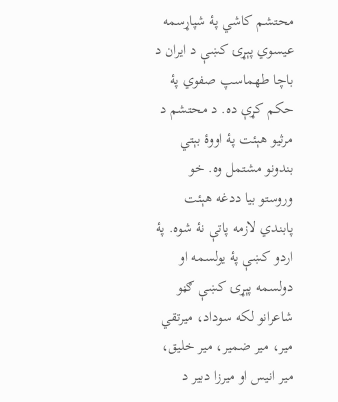محتشم کاشي پۀ شپاړسمه عيسوي پېړۍ کښې د ايران د باچا طهماسپ صفوي پۀ حکم کړې ده. د محتشم د مرثيو هېئت پۀ اووۀ بېتي بندونو مشتمل وه. خو وروستو بيا ددغه هېئت پابندي لازمه پاتې نۀ شوه. پۀ اردو کښې پۀ يولسمه او دولسمه پېړۍ کښې ګڼو شاعرانو لکه سوداد، ميرتقي مير، مير ضمير، مير خليق، مير انيس او ميرزا دبير د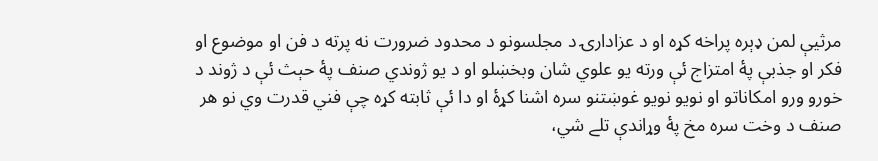مرثيې لمن ډېره پراخه کړه او د عزادارۍ د مجلسونو د محدود ضرورت نه پرته د فن او موضوع او فکر او جذبې پۀ امتزاج ئې ورته يو علوي شان وبخښلو او د يو ژوندي صنف پۀ حېث ئې د ژوند د خورو ورو امکاناتو او نويو نويو غوښتنو سره اشنا کړۀ او دا ئې ثابته کړه چې فني قدرت وي نو هر صنف د وخت سره مخ پۀ وړاندې تلے شي،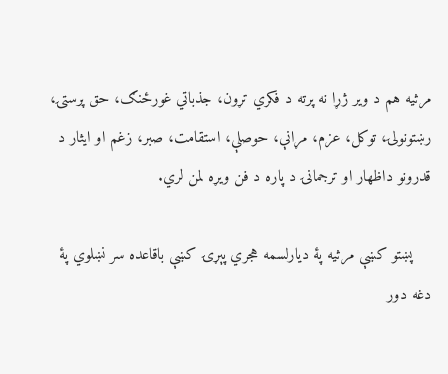مرثيه هم د وير ژړا نه پرته د فکري تړون، جذباتي غورځنګ، حق پرستۍ، رښتونولۍ، توکل، عزم، مړانې، حوصلې، استقامت، صبر، زغم او ايثار د قدرونو داظهار او ترجمانۍ د پاره د فن ويړه لمن لري.

    پښتو کښې مرثيه پۀ ديارلسمه هجري پېړۍ کښې باقاعده سر نښلوي پۀ دغه دور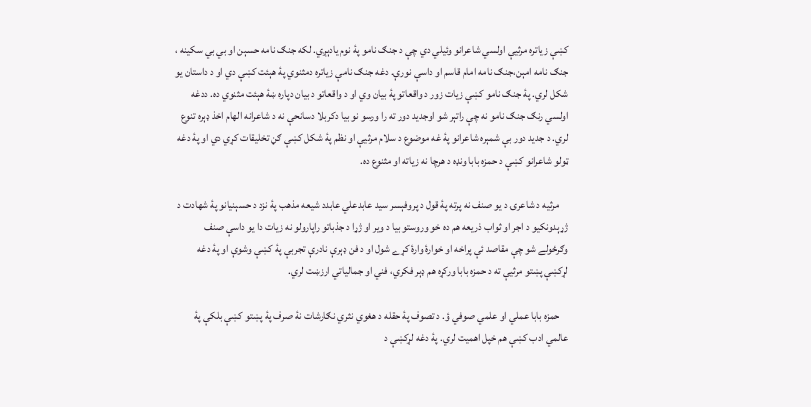کښې زياتره مرثيې اولسي شاعرانو وئيلي دي چې د جنګ نامو پۀ نوم يادېږي. لکه جنګ نامه حسېن او بي بي سکينه ، جنګ نامه امېن،جنګ نامه امام قاسم او داسې نورې. دغه جنګ نامې زياتره دمثنوي پۀ هېئت کښې دي او د داستان يو شکل لري. پۀ جنګ نامو کښې زيات زور د واقعاتو پۀ بيان وي او د واقعاتو د بيان دپاره ښۀ هېئت مثنوي ده. ددغه اولسي رنګ جنګ نامو نه چې راتېر شو اوجديد دور ته را ورسو نو بيا دکربلا دسانحې نه د شاعرانه الهام اخذ ډېره تنوع لري. د جديد دور بې شمېره شاعرانو پۀ غه موضوع د سلام مرثيې او نظم پۀ شکل کښې ګڼ تخليقات کړي دي او پۀ دغه ټولو شاعرانو کښې د حمزه بابا ونډه د هرچا نه زياته او مثنوع ده.

    مرثيه د شاعرۍ د يو صنف نه پرته پۀ قول د پروفېسر سيد عابدعلي عابدد شيعه مذهب پۀ نزد د حسېنيانو پۀ شهادت د ژړېدونکيو د اجر او ثواب ذريعه هم ده خو وروستو بيا د وير او ژړا د جذباتو راپارولو نه زيات دا يو داسې صنف وګرځولے شو چې مقاصد ئې پراخه او خوارۀ وارۀ کړے شول او د فن ډېرې نادرې تجربې پۀ کښې وشوې او پۀ دغه لړکښې پښتو مرثيې ته د حمزه بابا ورکړه هم ډېر فکري، فني او جمالياتي ارزښت لري.

    حمزه بابا عملي او علمي صوفي ؤ. د تصوف پۀ حقله د هغوي نثري نګارشات نۀ صرف پۀ پښتو کښې بلکې پۀ عالمي ادب کښې هم خپل اهميت لري. پۀ دغه لړکښې د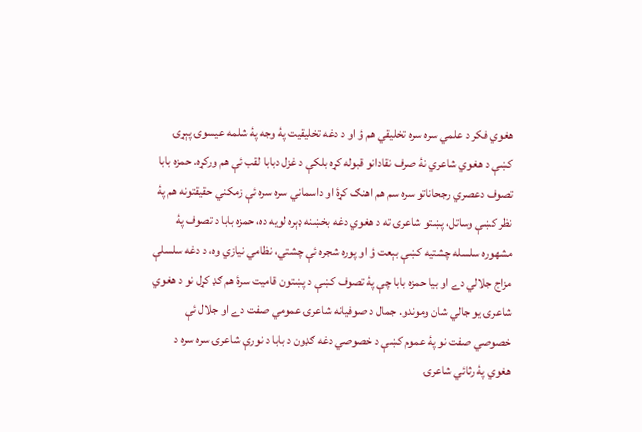هغوي فکر د علمي سره سره تخليقي هم ؤ او د دغه تخليقيت پۀ وجه پۀ شلمه عيسوۍ پېړۍ کښې د هغوي شاعري نۀ صرف نقادانو قبوله کړه بلکې د غزل دبابا لقب ئې هم ورکړه. حمزه بابا تصوف دعصري رجحاناتو سره سم هم اهنګ کړۀ او داسماني سره سره ئې زمکني حقيقتونه هم پۀ نظر کښې وساتل، پښتو شاعرۍ ته د هغوي دغه بخښنه ډېره لويه ده، حمزه بابا د تصوف پۀ مشهوره سلسله چشتيه کښې بېعت ؤ او پوره شجره ئې چشتي، نظامي نيازي وه، د دغه سلسلې مزاج جلالي دے او بيا حمزه بابا چې پۀ تصوف کښې د پښتون قاميت سرۀ هم ګډ کړل نو د هغوي شاعرۍ يو جالي شان وموندو. جمال د صوفيانه شاعرۍ عمومي صفت دے او جلال ئې خصوصي صفت نو پۀ عموم کښې د خصوصي دغه ګډون د بابا د نورې شاعرۍ سره سره د هغوي پۀ رثائي شاعرۍ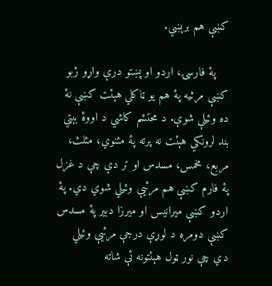کښې هم برېښي.

    پۀ فارسۍ، اردو او پښتو درې واړو ژبو کښې مرثيه پۀ هم يو ټاکلي هېئت کښې نۀ ده وئيلې شوې. د محتشم کاشي د اووۀ بېتي بند لرونکي هېئت نه پرته پۀ مثنوي، مثلث، مربع، مخمس، مسدس او تر دې چې د غزل پۀ فارم کښې هم مرثيې وئيلي شوي دي. پۀ اردو کښې ميرانيس او ميرزا دبير پۀ مسدس کښې دومره د لوړې درجې مرثيې وئيلي دي چې نور ټول هېئتونه ئې شاته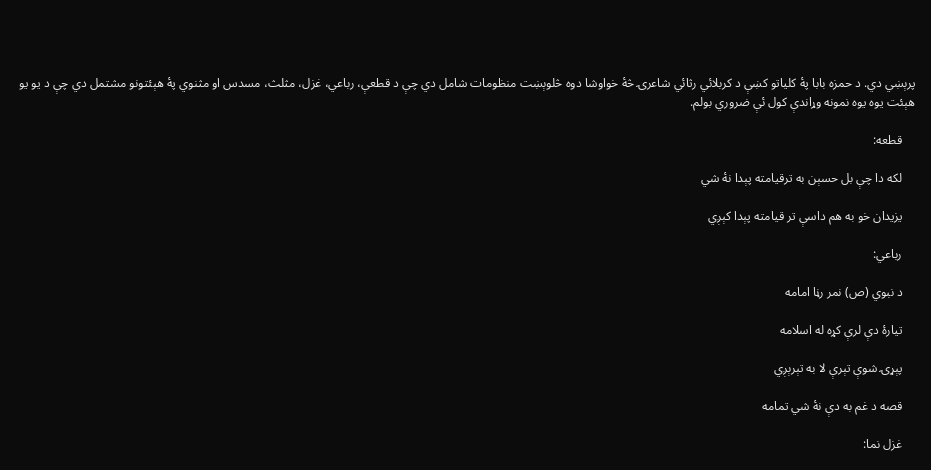پرېښي دي. د حمزه بابا پۀ کلياتو کښې د کربلائي رثائي شاعرۍ څۀ خواوشا دوه څلوېښت منظومات شامل دي چې د قطعې، رباعي، غزل، مثلث، مسدس او مثنوي پۀ هېئتونو مشتمل دي چې د يو يو هېئت يوه يوه نمونه وړاندې کول ئې ضروري بولم.

    قطعه:

    لکه دا چې بل حسېن به ترقيامته پېدا نۀ شي

    يزيدان خو به هم داسې تر قيامته پېدا کېږي

    رباعي:

    د نبوي (ص) نمر رڼا امامه

    تيارۀ دې لرې کړه له اسلامه

    پېړۍ شوې تېرې لا به تېرېږي

    قصه د غم به دې نۀ شي تمامه

    غزل نما: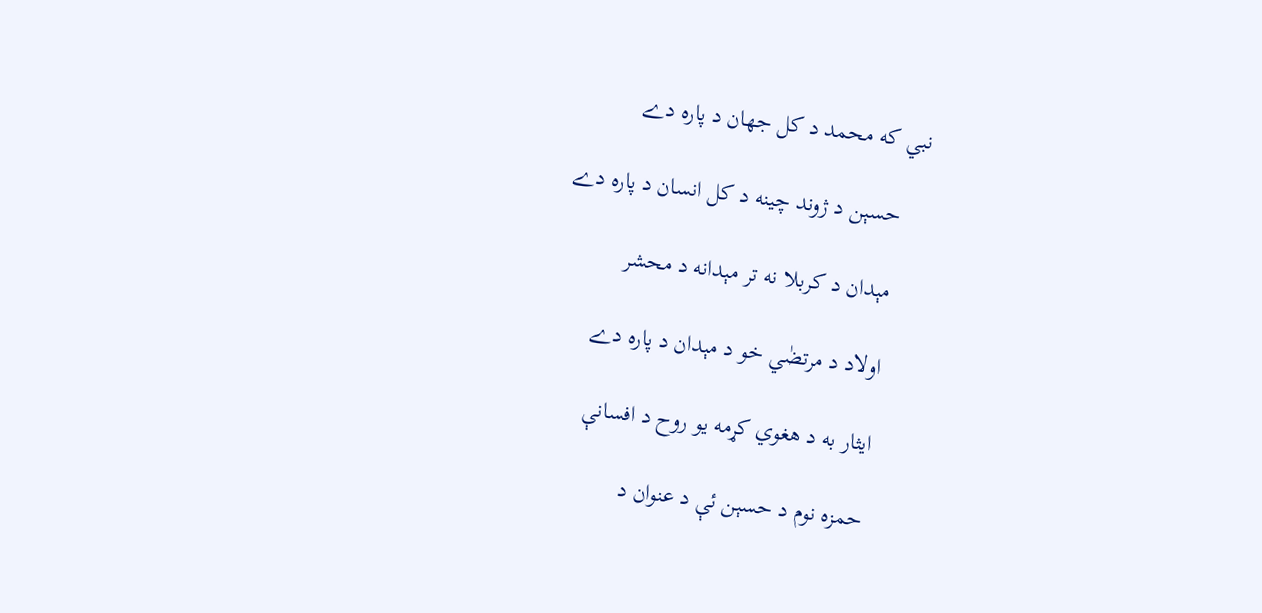نبي که محمد د کل جهان د پاره دے

    حسېن د ژوند چينه د کل انسان د پاره دے

    مېدان د کربلا نه تر مېدانه د محشر

    اولاد د مرتضٰي خو د مېدان د پاره دے

    ايثار به د هغوي کړمه يو روح د افسانې

    حمزه نوم د حسېن ئې د عنوان د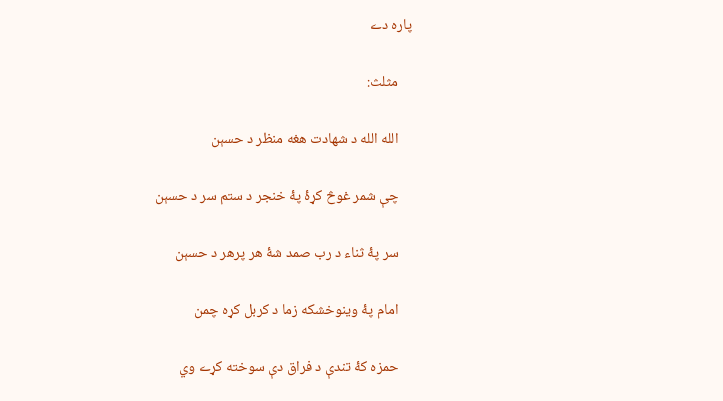پاره دے

    مثلث:

    الله الله د شهادت هغه منظر د حسېن

    چې شمر غوڅ کړۀ پۀ خنجر د ستم سر د حسېن

    سر پۀ ثناء د رب صمد شۀ هر پرهر د حسېن

    امام پۀ وينوخشکه زما د کربل کړه چمن

    حمزه کۀ تندې د فراق دې سوخته کړے وي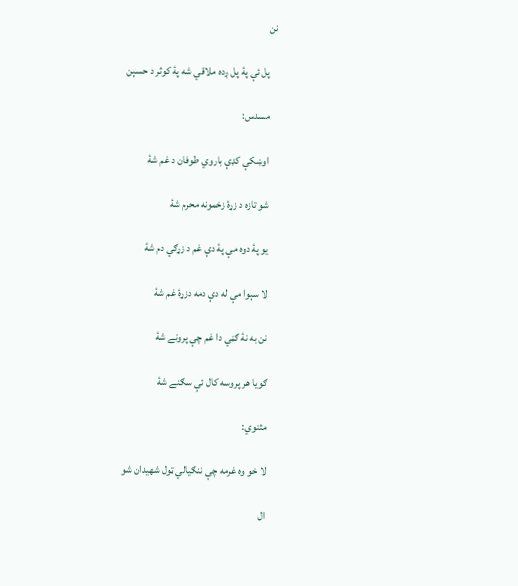نن

    پل ئې پۀ پل ږده ملاقي شه پۀ کوثر د حسېن

    مسدس:

    اوښکې کډې باروي طوفان د غم شۀ

    شو تازه د زړۀ زخمونه محرم شۀ

    يو پۀ دوه مې پۀ دې غم د زړګي دم شۀ

    لا سېوا مې له دې دمه دزړۀ غم شۀ

    نن به نۀ ګڼي دا غم چې پرونے شۀ

    ګويا هر پروسه کال ئې سګنے شۀ

    مثنوي:

    لا خو وه غرمه چې ننګيالي ټول شهيدان شو

    ال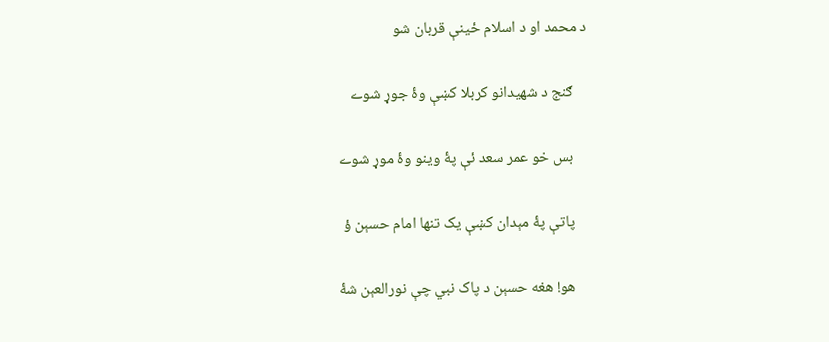د محمد او د اسلام ځينې قربان شو

    ګنج د شهيدانو کربلا کښې وۀ جوړ شوے

    بس خو عمر سعد ئې پۀ وينو وۀ موړ شوے

    پاتې پۀ مېدان کښې يک تنها امام حسېن ؤ

    هو! هغه حسېن د پاک نبي چې نورالعېن شۀ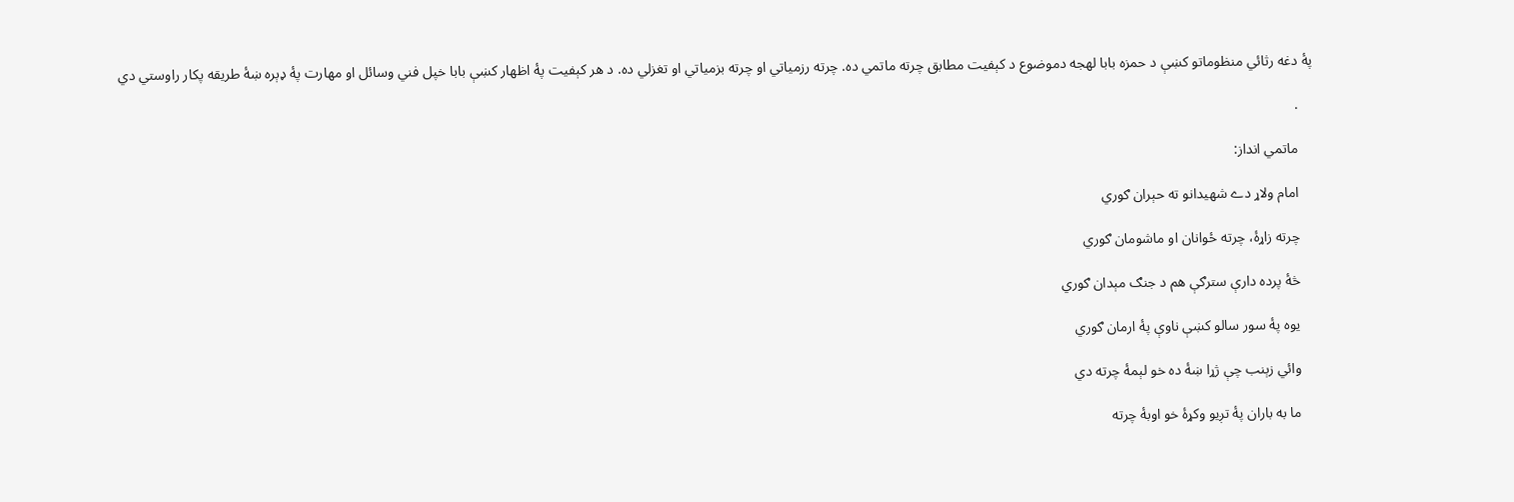پۀ دغه رثائي منظوماتو کښې د حمزه بابا لهجه دموضوع د کېفيت مطابق چرته ماتمي ده. چرته رزمياتي او چرته بزمياتي او تغزلي ده. د هر کېفيت پۀ اظهار کښې بابا خپل فني وسائل او مهارت پۀ ډېره ښۀ طريقه پکار راوستي دي

    .

    ماتمي انداز:

    امام ولاړ دے شهيدانو ته حېران ګوري

    چرته زاړۀ، چرته ځوانان او ماشومان ګوري

    څۀ پرده دارې سترګې هم د جنګ مېدان ګوري

    يوه پۀ سور سالو کښې ناوې پۀ ارمان ګوري

    وائي زېنب چې ژړا ښۀ ده خو لېمۀ چرته دي

    ما به باران پۀ تږيو وکړۀ خو اوبۀ چرته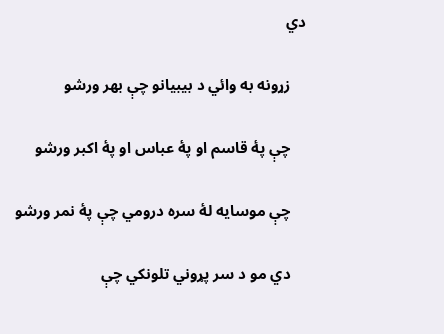دي

    زړونه به وائي د بيبيانو چې بهر ورشو

    چې پۀ قاسم او پۀ عباس او پۀ اکبر ورشو

    چې موسايه لۀ سره درومي چې پۀ نمر ورشو

    دي مو د سر پړوني تلونکي چې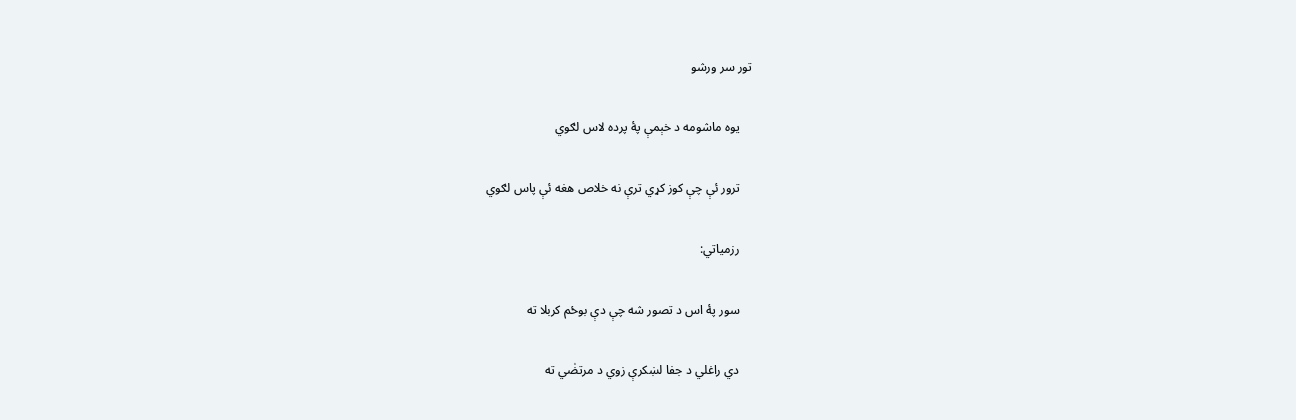تور سر ورشو

    يوه ماشومه د خېمې پۀ پرده لاس لګوي

    ترور ئې چې کوز کړي ترې نه خلاص هغه ئې پاس لګوي

    رزمياتي:

    سور پۀ اس د تصور شه چې دې بوځم کربلا ته

    دي راغلي د جفا لښکرې زوي د مرتضٰي ته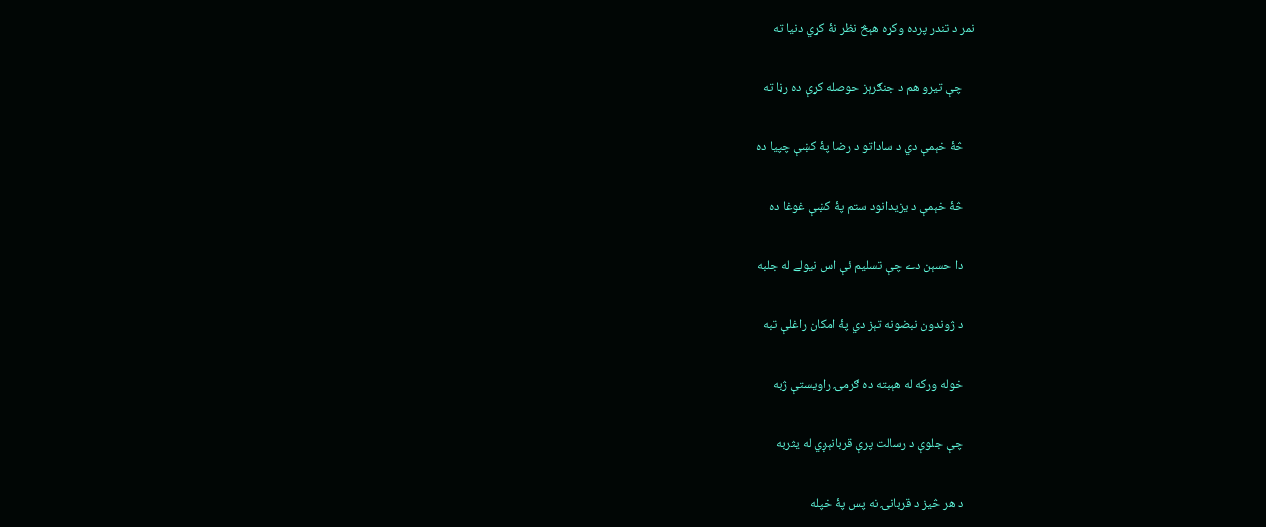نمر د تندر پرده وکړه هېڅ نظر نۀ کړي دنيا ته

    چې تيرو هم د جنګرېز حوصله کړې ده رڼا ته

    څۀ خېمې دي د ساداتو د رضا پۀ کښې چپيا ده

    څۀ خېمې د يزيدانود ستم پۀ کښې غوغا ده

    دا حسېن دے چې تسليم ئې اس نيولے له جلبه

    د ژوندون نبضونه تېز دي پۀ امکان راغلې تبه

    خوله ورکه له هېبته ده ګرمۍ راويستې ژبه

    چې جلوې د رسالت پرې قربانېږي له يثربه

    د هر څيز د قربانۍ نه پس پۀ خپله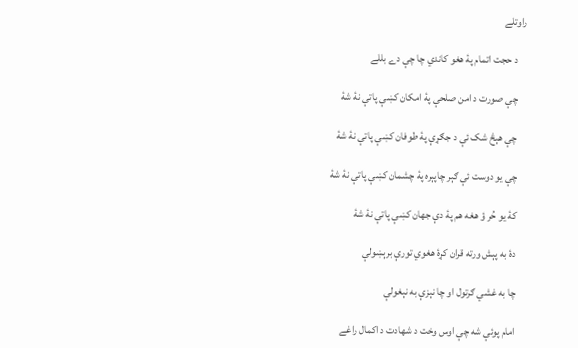راوتلے

    د حجت اتمام پۀ هغو کاندي چا چې دے بللے

    چې صورت د امن صلحې پۀ امکان کښې پاتې نۀ شۀ

    چې هېڅ شک ئې د جګړې پۀ طوفان کښې پاتې نۀ شۀ

    چې يو دوست ئې ګېر چاپېره پۀ چشمان کښې پاتې نۀ شۀ

    کۀ يو حُر ؤ هغه هم پۀ دې جهان کښې پاتې نۀ شۀ

    دۀ به پېش ورته قران کړۀ هغوي تورې برېښولې

    چا به غشي ګرتول او چا نېزې به نېغولې

    امام پوئې شه چې اوس وخت د شهادت د اکمال راغے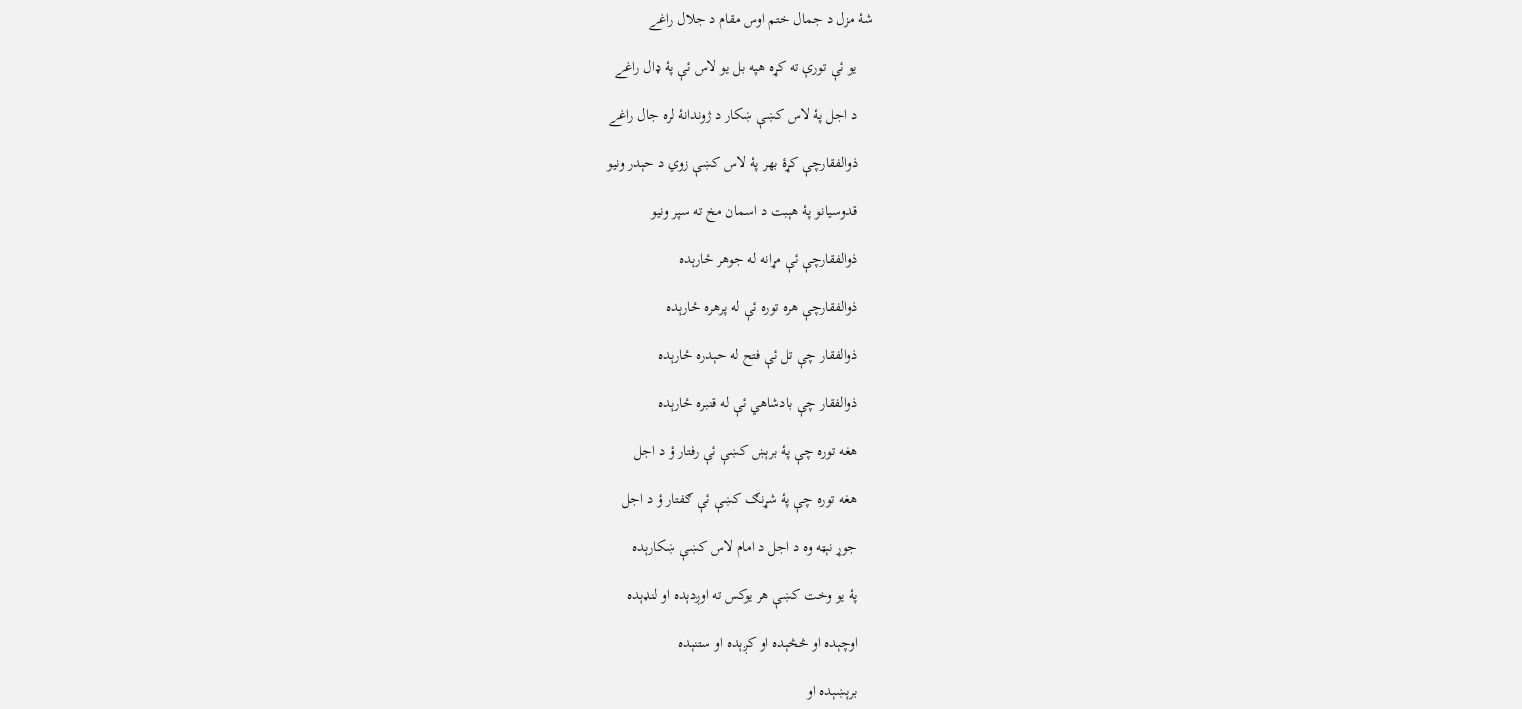شۀ مزل د جمال ختم اوس مقام د جلال راغے

    يو ئې تورې ته کړه هپه بل يو لاس ئې پۀ ډال راغے

    د اجل پۀ لاس کښې ښکار د ژوندانۀ لره جال راغے

    ذوالفقارچې کړۀ بهر پۀ لاس کښې زوي د حېدر ونيو

    قدوسيانو پۀ هېبت د اسمان مخ ته سپر ونيو

    ذوالفقارچې ئې مړانه له جوهر ځارېده

    ذوالفقارچې هره توره ئې له پرهره ځارېده

    ذوالفقار چې تل ئې فتح له حېدره ځارېده

    ذوالفقار چې بادشاهي ئې له قنبره ځارېده

    هغه توره چې پۀ برېښ کښې ئې رفتار ؤ د اجل

    هغه توره چې پۀ شړنګ کښې ئې ګفتار ؤ د اجل

    جوړ نېټه وه د اجل د امام لاس کښې ښکارېده

    پۀ يو وخت کښې هر يوکس ته اوږدېده او لنډېده

    اوچېده او څڅېده او کږېده او ستنېده

    برېښېده او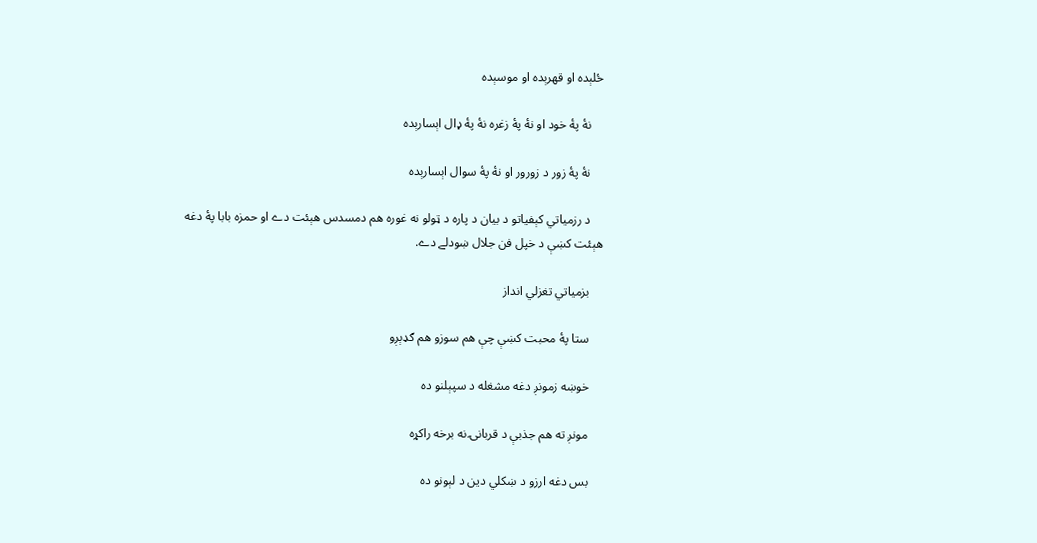ځلېده او قهرېده او موسېده

    نۀ پۀ خود او نۀ پۀ زغره نۀ پۀ ډال اېسارېده

    نۀ پۀ زور د زورور او نۀ پۀ سوال اېسارېده

    د رزمياتي کېفياتو د بيان د پاره د ټولو نه غوره هم دمسدس هېئت دے او حمزه بابا پۀ دغه هېئت کښې د خپل فن جلال ښودلے دے.

    بزمياتي تغزلي انداز

    ستا پۀ محبت کښې چې هم سوزو هم ګډېږو

    خوښه زمونږ دغه مشغله د سپېلنو ده

    مونږ ته هم جذبې د قربانۍ نه برخه راکړه

    بس دغه ارزو د ښکلي دين د لېونو ده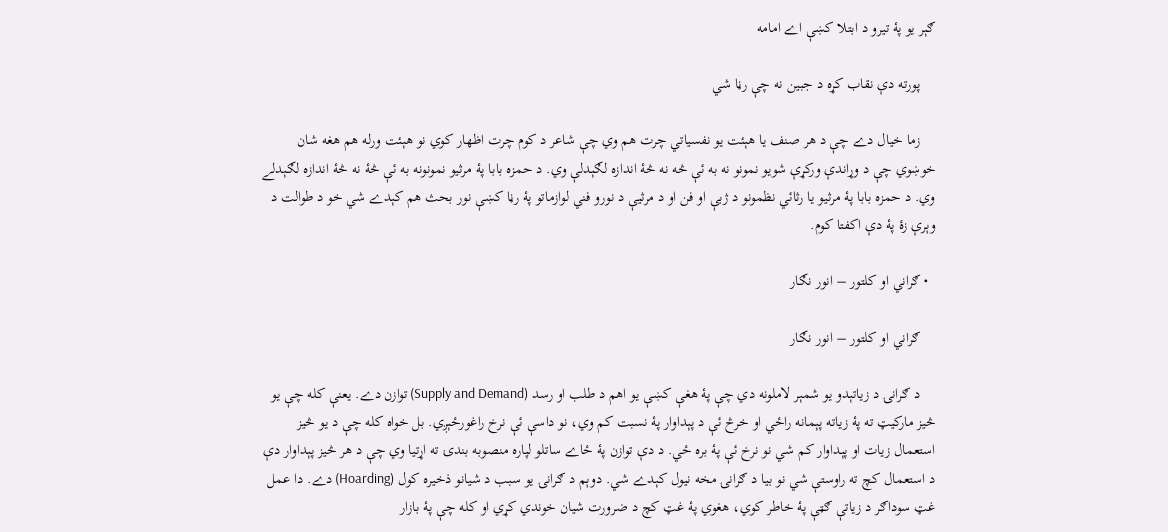ګېر يو پۀ تيرو د ابتلا کښې اے امامه

    پورته دې نقاب کړه د جبين نه چې رڼا شي

    زما خيال دے چې د هر صنف يا هېئت يو نفسياتي چرت هم وي چې شاعر د کوم چرت اظهار کوي نو هېئت ورله هم هغه شان خوښوي چې د وړاندې ورکړې شويو نمونو نه به ئې څه نه څۀ اندازه لګېدلې وي. د حمزه بابا پۀ مرثيو نمونونه به ئې څۀ نه څۀ اندازه لګېدلے وي. د حمزه بابا پۀ مرثيو يا رثائي نظمونو د ژبې او فن او د مرثيې د نورو فني لوازماتو پۀ رڼا کښې نور بحث هم کېدے شي خو د طوالت د وېرې زۀ پۀ دې اکفتا کوم.

  • ګراني او کلتور – انور نګار

    ګراني او کلتور – انور نګار

    د ګرانۍ د زياتېدو يو شمېر لاملونه دي چې پۀ هغې کښې يو اهم د طلب او رسد (Supply and Demand) توازن دے. يعنې کله چې يو څيز مارکيټ ته پۀ زياته پېمانه راځي او خرڅ ئې د پېداوار پۀ نسبت کم وي، نو داسې ئې نرخ راغورځېږي. بل خواه کله چې د يو څيز استعمال زيات او پېداوار کم شي نو نرخ ئې پۀ بره ځي. د دې توازن پۀ ځاے ساتلو لپاره منصوبه بندۍ ته اړتیا وي چې د هر څيز پېداوار دې د استعمال کچ ته راوستې شي نو بيا د ګرانۍ مخه نيول کېدے شي. دوېم د ګرانۍ يو سبب د شيانو ذخیره کول (Hoarding) دے. دا عمل غټ سوداګر د زياتې ګټې پۀ خاطر کوي، هغوي پۀ غټ کچ د ضرورت شیان خوندي کړي او کله چې پۀ بازار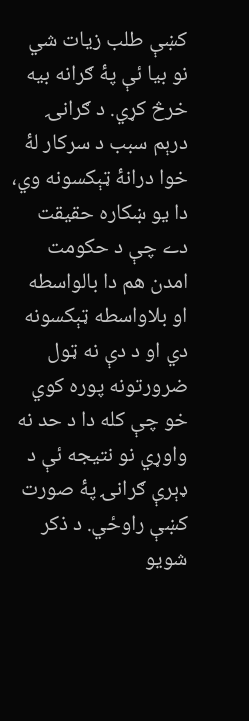کښې طلب زيات شي نو بيا ئې پۀ ګرانه بیه خرڅ کړي. د ګرانۍ درېم سبب د سرکار لۀ خوا درانۀ ټېکسونه وي، دا يو ښکاره حقيقت دے چې د حکومت امدن هم دا بالواسطه او بلاواسطه ټېکسونه دي او د دې نه ټول ضرورتونه پوره کوي خو چې کله دا د حد نه واوړي نو نتيجه ئې د ډېرې ګرانۍ پۀ صورت کښې راوځي. د ذکر شويو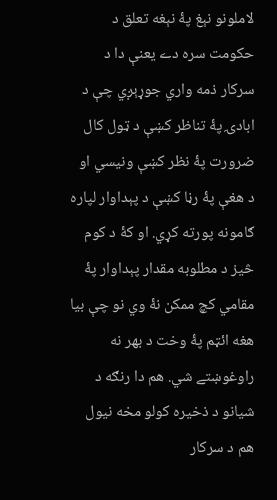لاملونو نېغ پۀ نېغه تعلق د حکومت سره دے يعنې دا د سرکار ذمه واري جوړېږي چې د ابادۍ پۀ تناظر کښې د ټول کال ضرورت پۀ نظر کښې ونيسي او د هغې پۀ رڼا کښې د پېداوار لپاره ګامونه پورته کړي. او کۀ د کوم څيز د مطلوبه مقدار پېداوار پۀ مقامي کچ ممکن نۀ وي نو چې بيا هغه ائټم پۀ وخت د بهر نه راوغوښتے شي. هم دا رنګه د شيانو د ذخیره کولو مخه نيول هم د سرکار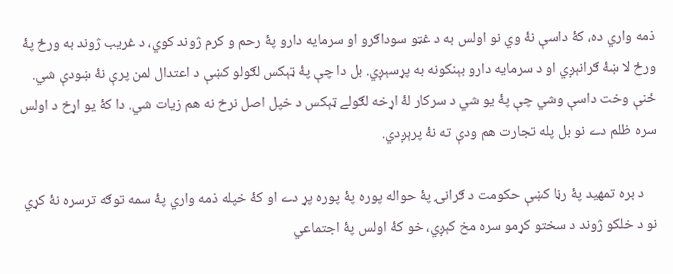ذمه واري ده، کۀ داسې نۀ وي نو اولس به د غټو سوداګرو او سرمايه دارو پۀ رحم و کرم ژوند کوي، د غريب ژوند به ورځ پۀ ورځ لا ښۀ ګرانېږي او د سرمايه دارو بېنکونه به پړسېږي. بل دا چې پۀ ټېکس لګولو کښې د اعتدال لمن پرې نۀ ښودې شي. ځنې وخت داسې وشي چې پۀ يو شي د سرکار لۀ اړخه لګولے ټېکس د خپل اصل نرخ نه هم زيات شي. دا کۀ يو اړخ د اولس سره ظلم دے نو بل پله تجارت هم ودې ته نۀ پرېږدي.

    د بره تمهيد پۀ رڼا کښې حکومت د ګرانۍ پۀ حواله پوره پۀ پوره پړ دے او کۀ خپله ذمه واري پۀ سمه توګه ترسره نۀ کړي نو د خلکو ژوند د سختو کړمو سره مخ کېږي، خو کۀ اولس پۀ اجتماعي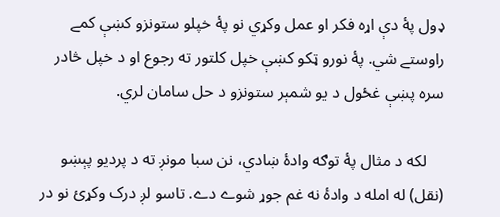ډول پۀ دې اړه فکر او عمل وکړي نو پۀ خپلو ستونزو کښې کمے راوستے شي. پۀ نورو ټکو کښې خپل کلتور ته رجوع او د خپل څادر سره پښې غځول د يو شمېر ستونزو د حل سامان لري.

    لکه د مثال پۀ توګه وادۀ ښادي، نن سبا مونږ ته د پرديو پېښو (نقل) له امله د وادۀ نه غم جوړ شوے دے. تاسو لږ درک وکړئ نو در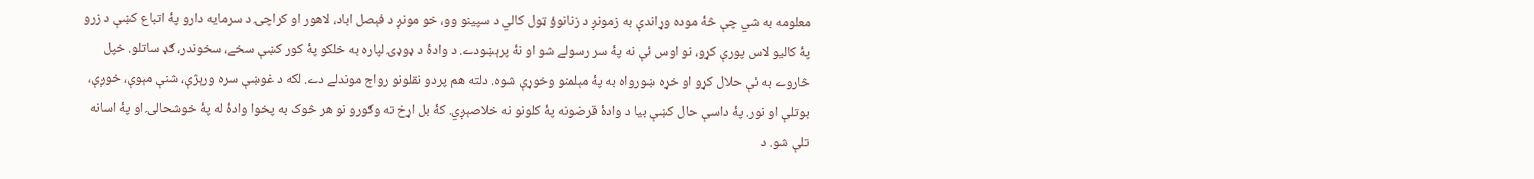معلومه به شي چې څۀ موده وړاندې به زمونږ د زنانوؤ ټول کالي د سپینو وو، خو مونږ د فېصل اباد، لاهور او کراچۍ د سرمايه دارو پۀ اتباع کښې د زرو پۀ کاليو لاس پورې کړو، نو اوس ئې نه پۀ سر رسولے شو او نۀ پرېښودے. د وادۀ د ډوډۍ لپاره به خلکو پۀ کور کښې سخے، سخوندر، ګډ ساتلو. خپل څاروے به ئې حلال کړو او خړه ښورواه به پۀ مېلمنو وخوړې شوه. دلته هم پردو نقلونو رواج موندلے دے. لکه د غوښې سره ورېژې، شنې مېوې، خوږې، بوتلې او نور. پۀ داسې حال کښې بيا د وادۀ قرضونه پۀ کلونو نه خلاصېږي. کۀ بل اړخ ته وګورو نو هر څوک به پخوا وادۀ له پۀ خوشحالۍ او پۀ اسانه تلې شو. د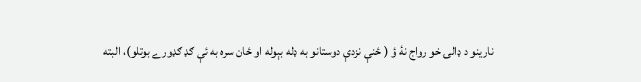نارينو د ډالۍ خو رواج نۀ ؤ ( ځنې نزدې دوستانو به ډله بېوله او ځان سره به ئې ګډ ګډورے بوتلو)، البته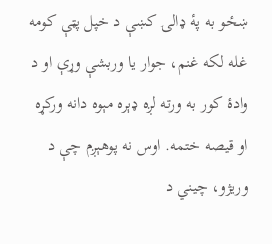ښځو به پۀ ډالۍ کښې د خپل پټې کومه غله لکه غنم، جوار يا وربشې وړې او د وادۀ کور به ورته لږه ډېره مېوه دانه ورکړه او قیصه ختمه. اوس نه پوهېږم چې د وریژو، چیني د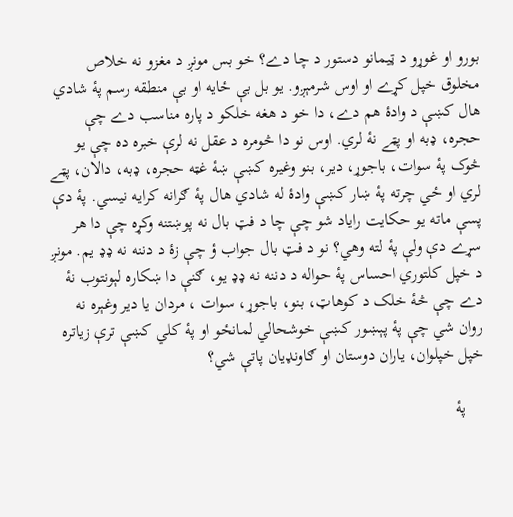بورو او غوړو د ټيمانو دستور د چا دے؟ خو بس مونږ د مغزو نه خلاص مخلوق خپل کړے او اوس شرمېږو. يو بل بې ځايه او بې منطقه رسم پۀ شادي هال کښې د وادۀ هم دے، دا خو د هغه خلکو د پاره مناسب دے چې حجره، ډبه او پټے نۀ لري. اوس نو دا څومره د عقل نه لرې خبره ده چې يو څوک پۀ سوات، باجوړ، دير، بنو وغيره کښې ښۀ غټه حجره، ډبه، دالان، پټے لري او ځي چرته پۀ ښار کښې وادۀ له شادي هال پۀ ګرانه کرايه نيسي. پۀ دې پسې ماته يو حکايت راياد شو چې چا د فټ بال نه پوښتنه وکړه چې دا هر سړے دې ولې پۀ لته وهي؟ نو د فټ بال جواب ؤ چې زۀ د دننه نه ډډ يم. مونږ د خپل کلتوري احساس پۀ حواله د دننه نه ډډ يو، ګنې دا ښکاره لېونتوب نۀ دے چې څۀ خلک د کوهاټ، بنو، باجوړ، سوات ، مردان يا دير وغېره نه روان شي چې پۀ پېښور کښې خوشحالي لمانځو او پۀ کلي کښې ترې زياتره خپل خپلوان، ياران دوستان او ګاونډيان پاتې شي؟

    پۀ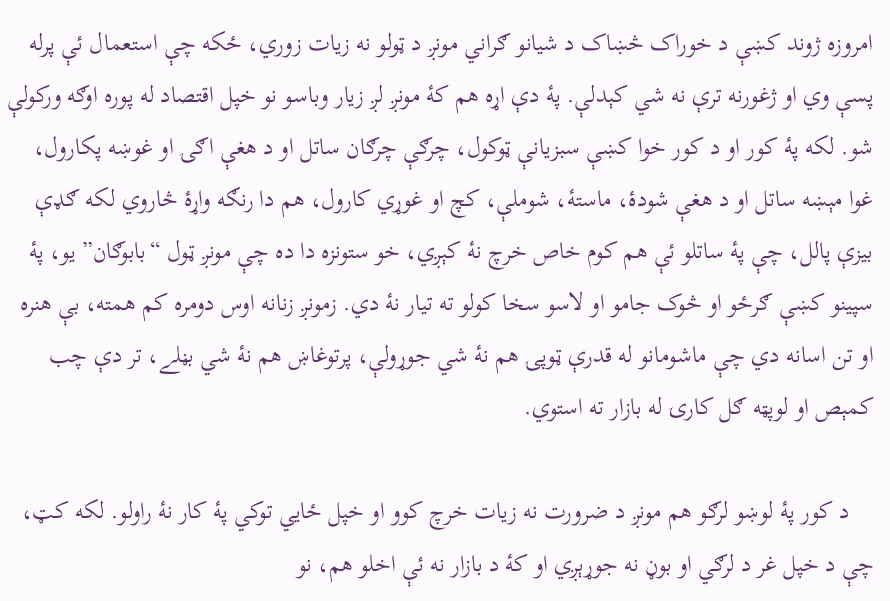امروزه ژوند کښې د خوراک څښاک د شيانو ګراني مونږ د ټولو نه زيات زوري، ځکه چې استعمال ئې پرله پسې وي او ژغورنه ترې نه شي کېدلې. پۀ دې اړه هم کۀ مونږ لږ زيار وباسو نو خپل اقتصاد له پوره اوګه ورکولې شو. لکه پۀ کور او د کور خوا کښې سبزيانې ټوکول، چرګې چرګان ساتل او د هغې اګۍ او غوښه پکارول، غوا مېښه ساتل او د هغې شودۀ، ماستۀ، شوملې، کچ‌ او غوړي کارول، هم دا رنګه واړۀ څاروي لکه ګډې بيزې پالل، چې پۀ ساتلو ئې هم کوم خاص خرچ نۀ کېږي، خو ستونزه دا ده چې مونږ ټول “بابوګان” يو، پۀ سپينو کښې ګرځو او څوک جامو او لاسو سخا کولو ته تيار نۀ دي. زمونږ زنانه اوس دومره کم همته، بې هنره او تن اسانه دي چې ماشومانو له قدرې ټوپۍ هم نۀ شي جوړولې، پرتوغاښ هم نۀ شي بڼلے، تر دې چب کمېص او لوپټه ګل کارۍ له بازار ته استوي.

    د کور پۀ لوښو لرګو هم مونږ د ضرورت نه زيات خرچ کوو او خپل ځايي توکي پۀ کار نۀ راولو. لکه کټ، چې د خپل غر د لرګي او بوڼ نه جوړېږي او‌‌ کۀ د بازار نه ئې اخلو هم، نو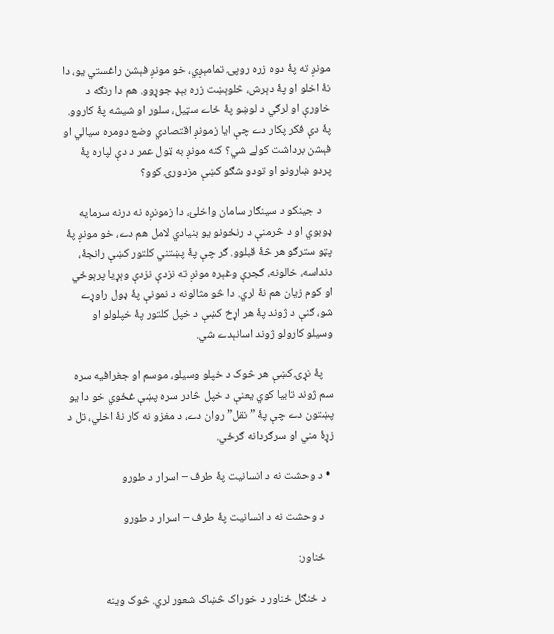مونږ ته پۀ دوه زره روپۍ تمامېږي، خو مونږ فېشن راغستي يو، دا نۀ اخلو او پۀ دېرش، څلوېښت زره بېډ جوړوو. هم دا رنګه د خاورې او لرګي د لوښو پۀ ځاے سټيل، سلور او شیشه پۀ کاروو. پۀ دې فکر پکار دے چې ايا زمونږ اقتصادي وضع دومره سيالي او فېشن برداشت کولے شي؟ کنه مونږ به ټول عمر د دې لپاره پۀ پردو ښارونو او تودو شګو کښې مزدورۍ کوو؟

    د جينکو د سينګار سامان واخلئ، دا زمونږه نه درنه سرمايه ډوبوي او د څرمنې د رنځونو يو بنيادي لامل هم دے، خو مونږ پۀ پټو سترګو هر څۀ قبلوو. ګر چې پۀ پښتني کلتور کښې رانجۀ، دنداسه، خالونه، ګجرې وغېره مونږ ته نزدې نزدې وېړيا پرېوځي او کوم زيان هم نۀ لري. دا څو مثالونه د نمونې پۀ ډول راوړے شو، ګنې د ژوند پۀ هر اړخ کښې د خپل کلتور پۀ خپلولو او وسيلو کارولو ژوند اسانېدے شي.

    پۀ نړۍ کښې هر څوک د خپلو وسیلو، موسم او جغرافيه سره سم ژوند تابيا کوي يعنې د خپل څادر سره پښې غځوي خو دا يو پښتون دے چې پۀ ” نقل” روان دے، د مغزو نه کار نۀ اخلي، تل د زړۀ مني او سرګردانه ګرځي.

  • د وحشت نه د انسانيت پۀ طرف – اسرار د طورو

    د وحشت نه د انسانيت پۀ طرف – اسرار د طورو

    ځناور:

    د ځنګل ځناور د خوراک څښاک شعور لري. څوک وينه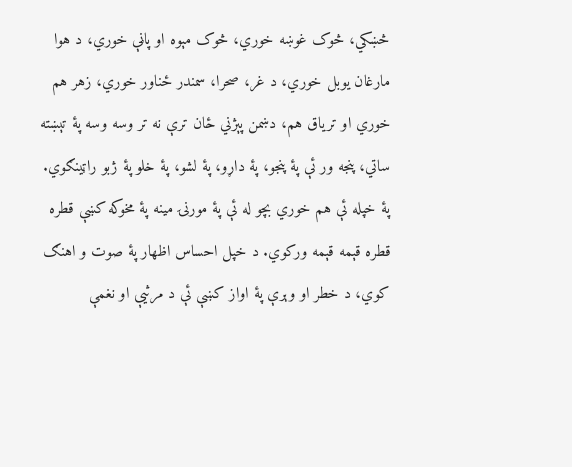څښکي، څوک غوښه خوري، څوک مېوه او پاڼې خوري، د هوا مارغان يوبل خوري، د غر، صحرا، سمندر ځناور خوري، زهر هم خوري او ترياق هم، دښمن پېژني ځان ترې نه تر وسه وسه پۀ تېښته ساتي، پنجه ور ئې پۀ پنجو، پۀ داړو، پۀ لشو، پۀ خلو پۀ ژبو راټينګوي. پۀ خپله ئې هم خوري بچو له ئې پۀ مورنۍ مينه پۀ مخوکه کښې قطره قطره قېمه قېمه ورکوي. د خپل احساس اظهار پۀ صوت و اهنګ کوي، د خطر او وېرې پۀ اواز کښې ئې د مرثيې او نغمې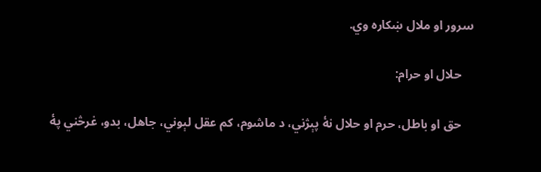سرور او ملال ښکاره وي.

    حلال او حرام:

    حق او باطل، حرم او حلال نۀ پېژني، د ماشوم، کم عقل لېوني، جاهل، بدو، غرڅني پۀ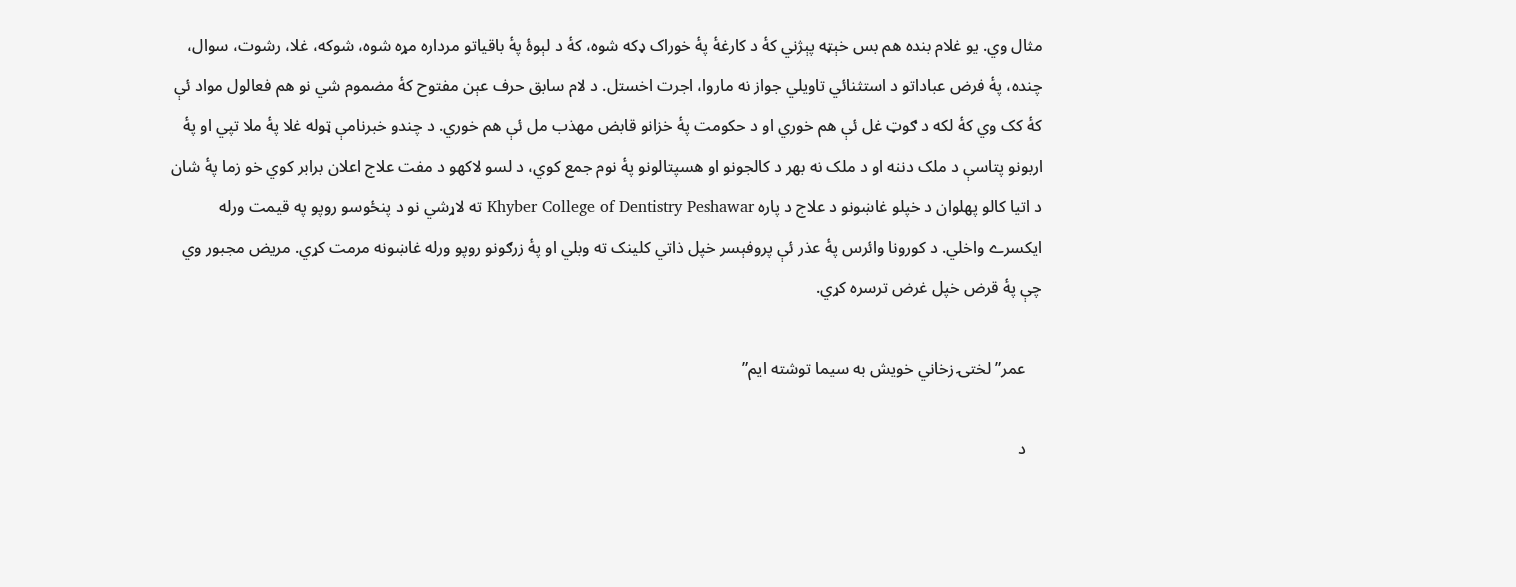مثال وي. يو غلام بنده هم بس خېټه پېژني کۀ د کارغۀ پۀ خوراک ډکه شوه، کۀ د لېوۀ پۀ باقياتو مرداره مړه شوه، شوکه، غلا، رشوت، سوال، چنده، پۀ فرض عباداتو د استثنائي تاويلي جواز نه ماروا، اجرت اخستل. د لام سابق حرف عېن مفتوح کۀ مضموم شي نو هم فعالول مواد ئې کۀ کک وي کۀ لکه د ګوټ غل ئې هم خوري او د حکومت پۀ خزانو قابض مهذب مل ئې هم خوري. د چندو خبرنامې ټوله غلا پۀ ملا تپي او پۀ اربونو پتاسې د ملک دننه او د ملک نه بهر د کالجونو او هسپتالونو پۀ نوم جمع کوي، د لسو لاکهو د مفت علاج اعلان برابر کوي خو زما پۀ شان د اتيا کالو پهلوان د خپلو غاښونو د علاج د پاره Khyber College of Dentistry Peshawar ته لاړشي نو د پنځوسو روپو په قيمت ورله ايکسرے واخلي. د کورونا وائرس پۀ عذر ئې پروفېسر خپل ذاتي کلينک ته وبلي او پۀ زرګونو روپو ورله غاښونه مرمت کړي. مريض مجبور وي چې پۀ قرض خپل غرض ترسره کړي.

    عمر”لختۍ زخاني خويش به سيما توشته ايم”

    د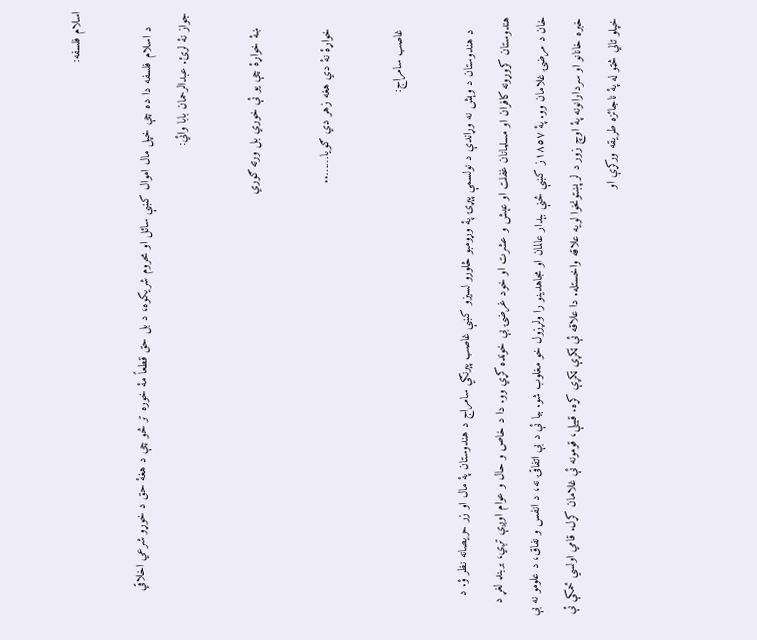اسلام فلسفه:

    د اسلام فلسفه دا ده چې خپل مال اموال کښې سائل او محروم شريکوه، د بل حق قطعاً مۀ خوره تر څو چې د هغۀ حق د خوړو شرعي اخلاقي جواز نۀ لرئ. عبدالرحمان بابا وائي:

    ښۀ خواړۀ چې يو ئې خوري بل ورته ګوري

    خواړۀ نۀ دي هغه زهر دي ګويا……..

    غاصب سامراج:

    د هندوستان د وېش نه وړاندې د نولسمې پېړۍ پۀ وړومبو څلورو لسيزو کښې غاصب پېرنګي سامراج د هندوستان پۀ مال او زر حريصانه نظر ؤ. د هندوستان کروړونه کافران او مسلمانان غفلت او عېش و عشرت او خود غرضۍ بې خونده کړي وو. دا د خاص و حال و عوام اوږې تږي، بربنډ لغړ د خان د مرضۍ غلامان وو. پۀ ١٨٥٧ز کښې ځنې بېدار عالمان او مجاهدينو را ولړزول خو مغلوب شو. بيا ئې د بې اتفاقۍ نه، د انفس و نفاق، د علومو نه بې خبره خانانو او سردارانونه پۀ اوچ زور د لر پښتونخوا لويه علاقه واخستله. دا علاقه ئې ټکړې ټکړې کړه. قبيلې، قومونه ئې غلامان کړل. قامي اولسي ځمکې ئې خپلو تالي څټو له پۀ ناجائزه طريقه ورکړې او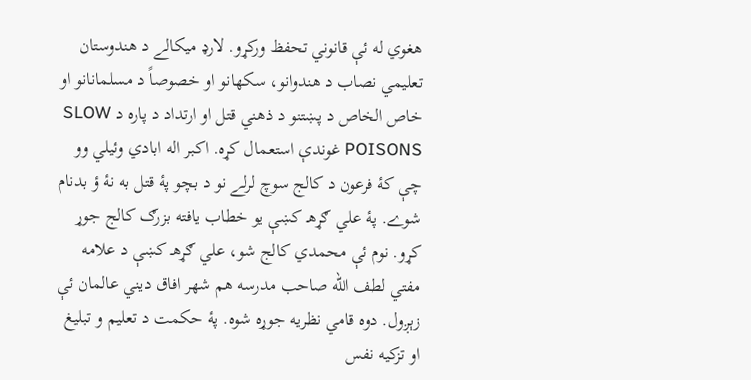هغوي له ئې قانوني تحفظ ورکړو. لارډ ميکالے د هندوستان تعليمي نصاب د هندوانو، سکهانو او خصوصاً د مسلمانانو او خاص الخاص د پښتنو د ذهني قتل او ارتداد د پاره د SLOW POISONS غوندې استعمال کړه. اکبر اله ابادي وئيلي وو چې کۀ فرعون د کالج سوچ لرلے نو د بچو پۀ قتل به نۀ ؤ بدنام شوے. پۀ علي ګړهـ کښې يو خطاب يافته بزرګ کالج جوړ کړو. نوم ئې محمدي کالج شو، علي ګړهـ کښې د علامه مفتي لطف الله صاحب مدرسه هم شهر افاق ديني عالمان ئې زېږول. دوه قامي نظريه جوړه شوه. پۀ حکمت د تعليم و تبليغ او تزکيه نفس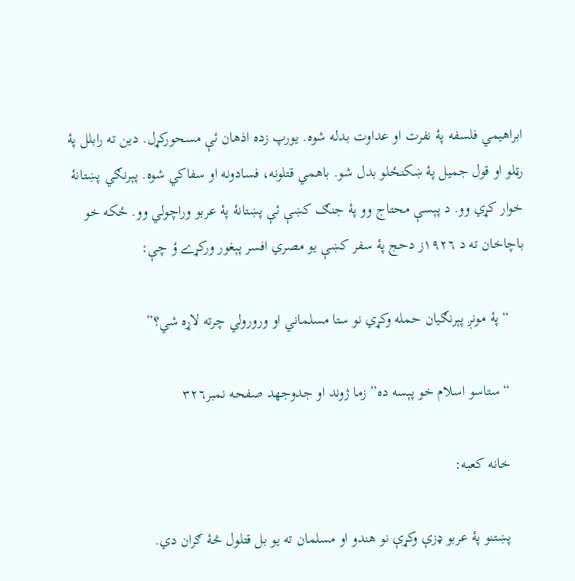ابراهيمي فلسفه پۀ نفرت او عداوت بدله شوه. يورپ زده اذهان ئې مسحورکړل. دين ته رابلل پۀ رټلو او قول جميل پۀ ښکنځلو بدل شو. باهمي قتلونه، فسادونه او سفاکي شوه. پېرنګي پښتانۀ خوار کړي وو. د پېسې محتاج وو پۀ جنګ کښې ئې پښتانۀ پۀ عربو وراچولي وو. ځکه خو باچاخان ته د ١٩٢٦ز دحج پۀ سفر کښې يو مصري افسر پېغور ورکړے ؤ چې:

    “پۀ مونږ پېرنګيان حمله وکړي نو ستا مسلماني او ورورولي چرته لاړه شي؟”

    “ستاسو اسلام خو پېسه ده” زما ژوند او جدوجهد صفحه نمبر٣٢٦

    خانه کعبه:

    پښتنو پۀ عربو ډزې وکړې نو هندو او مسلمان ته يو بل قتلول څۀ ګران دي.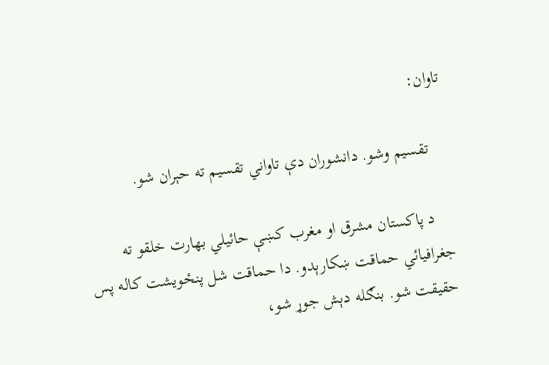تاوان:

    تقسيم وشو. دانشوران دې تاواني تقسيم ته حېران شو.

    د پاکستان مشرق او مغرب کښې حائيلي بهارت خلقو ته جغرافيائي حماقت ښکارېدو. دا حماقت شل پنځويشت کاله پس حقيقت شو. بنګله دېش جوړ شو،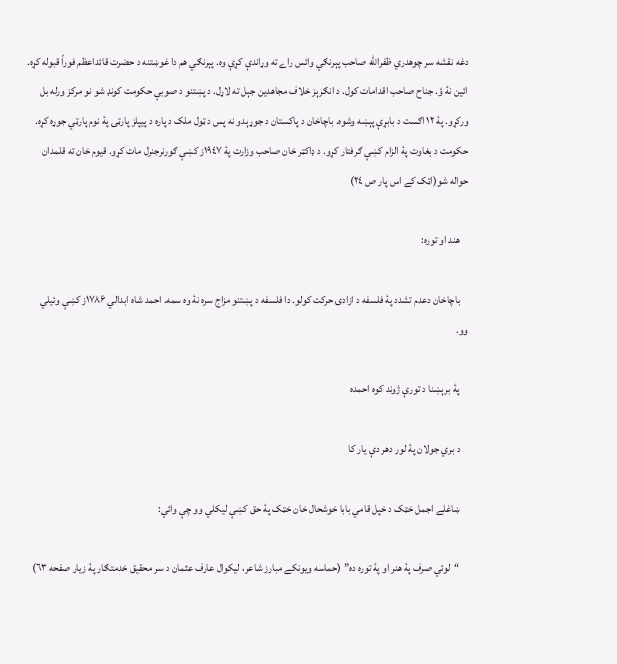دغه نقشه سر چوهدري ظفرالله صاحب پېرنګي وائس راے ته وړاندې کړې وه. پېرنګي هم دا غوښتنه د حضرت قائداعظم فوراً قبوله کړه. ائين نۀ ؤ. جناح صاحب اقدامات کول. د انګرېز خلاف مجاهدين جېل ته لاړل. د پښتنو د صوبې حکومت کونډ شو نو مرکز ورله بل ورکړو. پۀ ١٢ اګست د بابړې پېښه وشوه. باچاخان د پاکستان د جوړېدو نه پس د ټول ملک د پاره د پيپلز پارټۍ پۀ نوم پارټي جوړه کړه. حکومت د بغاوت پۀ الزام کښې ګرفتار کړو. د ډاکټر خان صاحب وزارت پۀ ١٩٤٧ز کښې ګورنرجنرل مات کړو. قيوم خان ته قلمدان حواله شو(اټک کے اس پار ص ٢٤)

    هند او توره:

    باچاخان دعدم تشدد پۀ فلسفه د ازادۍ حرکت کولو. دا فلسفه د پښتنو مزاج سره نۀ وه سمه. احمد شاه ابدالي ۱۷۸۶ز کښې وئيلي وو.

    پۀ برېښنا د تورې ژوند کوه احمده

    د بري جولان پۀ لور دهر دې يار کا

    ښاغلے اجمل خټک د خپل قامي بابا خوشحال خان خټک پۀ حق کښې ليکلي وو چې وائي:

    “لوئي صرف پۀ هنر او پۀ توره ده” (حماسه ويونکے مبارز شاعر، ليکوال عارف عثمان د سر محقيق خدمتګار پۀ زيار صفحه ٦٣)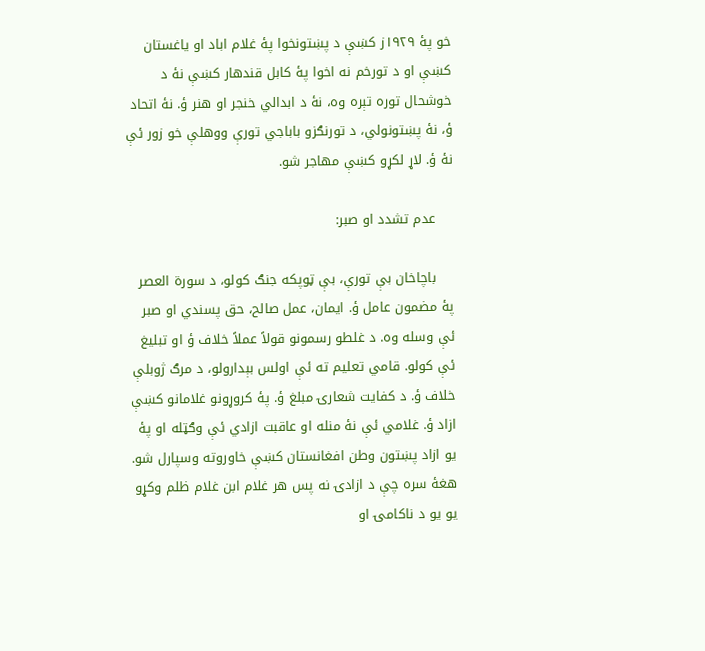خو پۀ ١٩٢٩ز کښې د پښتونخوا پۀ غلام اباد او ياغستان کښې او د تورخم نه اخوا پۀ کابل قندهار کښې نۀ د خوشحال توره تېره وه، نۀ د ابدالي خنجر او هنر ؤ. نۀ اتحاد ؤ، نۀ پښتونولي، د تورنګزو باباجي تورې ووهلې خو زور ئې نۀ ؤ. لاړ لکړو کښې مهاجر شو.

    عدم تشدد او صبر:

    باچاخان بې تورې، بې ټوپکه جنګ کولو، د سورة العصر پۀ مضمون عامل ؤ. ايمان، عمل صالح، حق پسندي او صبر ئې وسله وه. د غلطو رسمونو قولاً عملاً خلاف ؤ او تبليغ ئې کولو. قامي تعليم ته ئې اولس بېدارولو، د مرګ ژوبلې خلاف ؤ. د کفايت شعارۍ مبلغ ؤ. پۀ کروړونو غلامانو کښې ازاد ؤ. غلامي ئې نۀ منله او عاقبت ازادي ئې وګټله او پۀ يو ازاد پښتون وطن افغانستان کښې خاوروته وسپارل شو. هغۀ سره چې د ازادۍ نه پس هر غلام ابن غلام ظلم وکړو يو يو د ناکامۍ او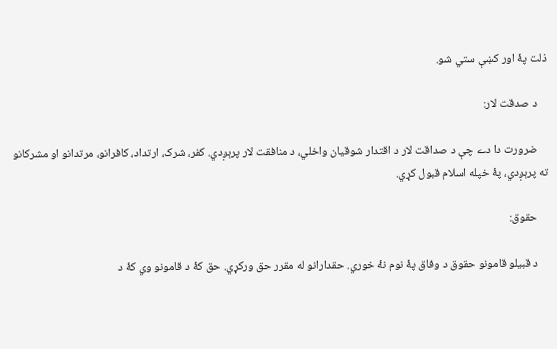ذلت پۀ اور کښې ستي شو.

    د صدقت لار:

    ضرورت دا دے چې د صداقت لار د اقتدار شوقيان واخلي، د منافقت لار پرېږدي. کفر، شرک، ارتداد، کافرانو، مرتدانو او مشرکانو ته پرېږدي، پۀ خپله اسلام قبول کړي.

    حقوق:

    د قبيلو قامونو حقوق د وفاق پۀ نوم نۀ خوري. حقدارانو له مقرر حق ورکړي. حق کۀ د قامونو وي کۀ د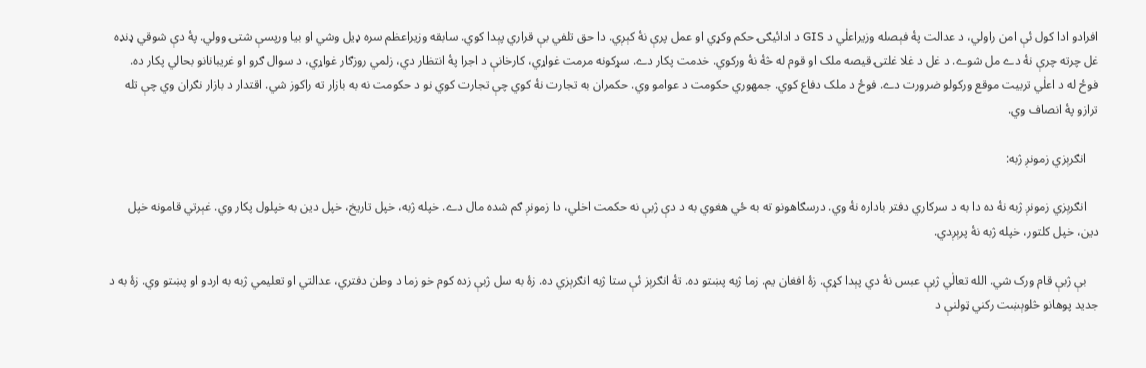افرادو ادا کول ئې امن راولي، د عدالت پۀ فېصله وزيراعلٰي د GIS د ادائيګۍ حکم وکړي او عمل پرې نۀ کېږي. دا حق تلفي بې قراري پېدا کوي. سابقه وزيراعظم سره ډيل وشي او بيا ورپسې شتۍ وولي. پۀ دې شوقي ډنډه غل چرته چرې نۀ دے مل شوے. د غل د غلا غلتۍ قيصه ملک او قوم له څۀ نۀ ورکوي. خدمت پکار دے. سړکونه مرمت غواړي، کارخانې د اجرا پۀ انتظار دي، زلمي روزګار غواړي، د سوال ګرو او غريبانانو بحالي پکار ده. فوځ له د اعلٰي تربيت موقع ورکولو ضرورت دے. فوځ د ملک دفاع کوي. جمهوري حکومت د عوامو وي. حکمران به تجارت نۀ کوي چې تجارت کوي نو د حکومت نه به بازار ته راکوز شي. اقتدار د بازار نګران وي چې تله ترازو پۀ انصاف وي.

    انګرېزي زمونږ ژبه:

    انګرېزي زمونږ ژبه نۀ ده دا به د سرکاري دفتر باداره نۀ وي. درسګاهونو ته به ځي هغوي به د دې ژبې نه حکمت اخلي، دا زمونږ ګم شده مال دے. خپله ژبه، خپل تاريخ، خپل دين به خپلول پکار وي. غېرتي قامونه خپل دين، خپل کلتور، خپله ژبه نۀ پرېږدي.

    بې ژبې قام ورک شي. الله تعالٰي ژبې عبس نۀ دي پېدا کړې. زۀ افغان يم. زما ژبه پښتو ده. تۀ انګرېز ئې ستا ژبه انګرېزي ده. زۀ به سل ژبې زده کوم خو زما د وطن دفتري، عدالتي او تعليمي ژبه به اردو او پښتو وي. زۀ به د جديد پوهانو څلوېښت رکني ټولنې د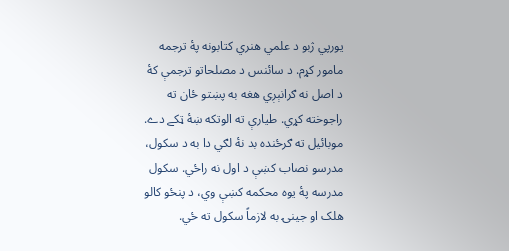يورپي ژبو د علمي هنري کتابونه پۀ ترجمه مامور کړم. د سائنس د مصلحاتو ترجمې کۀ د اصل نه ګرانېږي هغه به پښتو ځان ته راجوخته کړي. طيارې ته الوتکه ښۀ ټکے دے. موبائيل ته ګرځنده بد نۀ لګي دا به د سکول، مدرسو نصاب کښې د اول نه راځي. سکول مدرسه پۀ يوه محکمه کښې وي، د پنځو کالو هلک او جينۍ به لازماً سکول ته ځي.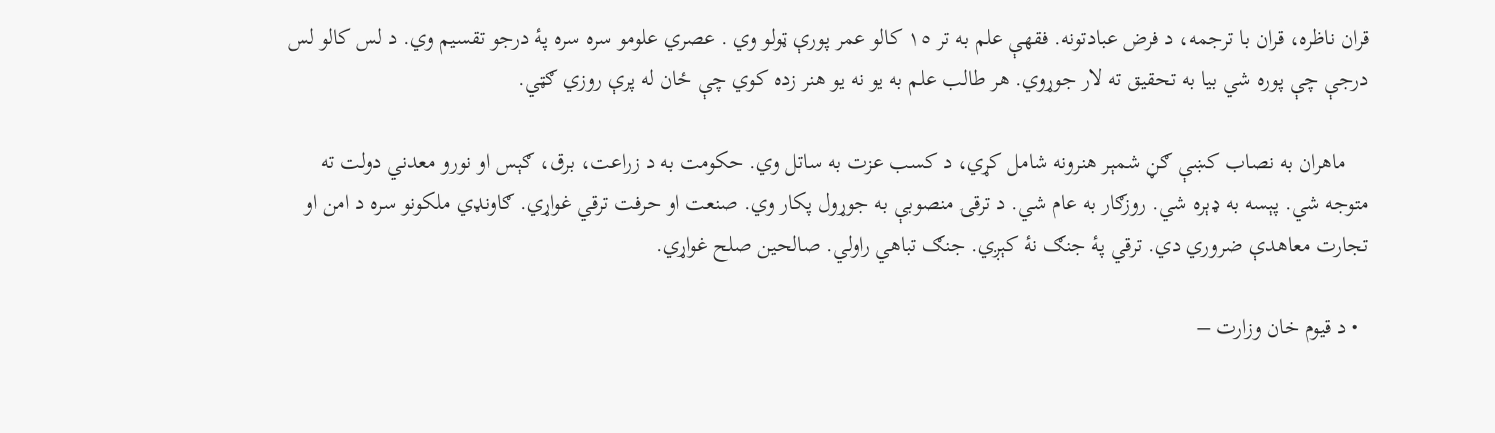قران ناظره، قران با ترجمه، د فرض عبادتونه. فقهې علم به تر ١٥ کالو عمر پورې ټولو وي . عصري علومو سره سره پۀ درجو تقسيم وي. د لس کالو لس درجې چې پوره شي بيا به تحقيق ته لار جوړوي. هر طالب علم به يو نه يو هنر زده کوي چې ځان له پرې روزي ګټي.

    ماهران به نصاب کښې ګڼ شمېر هنرونه شامل کړي، د کسب عزت به ساتل وي. حکومت به د زراعت، برق، ګېس او نورو معدني دولت ته متوجه شي. پېسه به ډېره شي. روزګار به عام شي. د ترقۍ منصوبې به جوړول پکار وي. صنعت او حرفت ترقي غواړي. ګاونډي ملکونو سره د امن او تجارت معاهدې ضروري دي. ترقي پۀ جنګ نۀ کېږي. جنګ تباهي راولي. صالحين صلح غواړي.

  • د قيوم خان وزارت –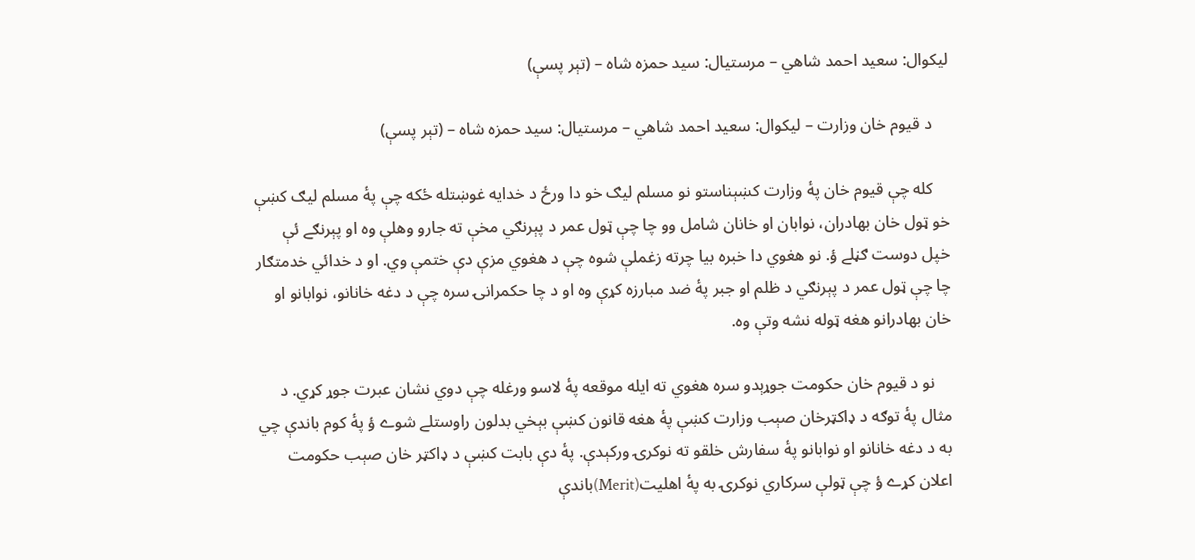ليکوال: سعيد احمد شاهي – مرستيال: سيد حمزه شاه – (تېر پسې)

    د قيوم خان وزارت – ليکوال: سعيد احمد شاهي – مرستيال: سيد حمزه شاه – (تېر پسې)

    کله چې قيوم خان پۀ وزارت کښېناستو نو مسلم ليګ خو دا ورځ د خدايه غوښتله ځکه چې پۀ مسلم ليګ کښې خو ټول خان بهادران، نوابان او خانان شامل وو چا چې ټول عمر د پېرنګي مخې ته جارو وهلې وه او پېرنګے ئې خپل دوست ګڼلے ؤ. نو هغوي دا خبره بيا چرته زغملې شوه چې د هغوي مزې دې ختمې وي. او د خدائي خدمتګار چا چې ټول عمر د پېرنګي د ظلم او جبر پۀ ضد مبارزه کړې وه او د چا حکمرانۍ سره چې د دغه خانانو، نوابانو او خان بهادرانو هغه ټوله نشه وتې وه.

    نو د قيوم خان حکومت جوړېدو سره هغوي ته ايله موقعه پۀ لاسو ورغله چې دوي نشان عبرت جوړ کړي. د مثال پۀ توګه د ډاکټرخان صېب وزارت کښې پۀ هغه قانون کښې بېخي بدلون راوستلے شوے ؤ پۀ کوم باندې چي به د دغه خانانو او نوابانو پۀ سفارش خلقو ته نوکرۍ ورکېدې. پۀ دې بابت کښې د ډاکټر خان صېب حکومت اعلان کړے ؤ چې ټولې سرکاري نوکرۍ به پۀ اهليت(Merit)باندې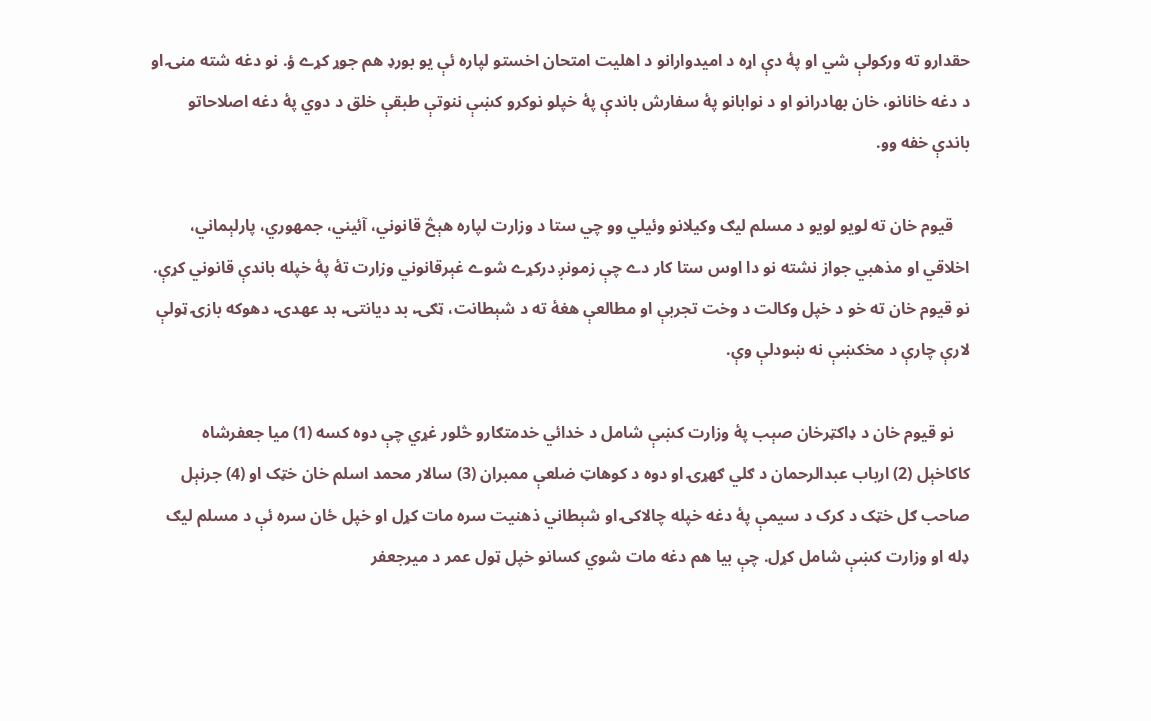حقدارو ته ورکولې شي او پۀ دې اړه د اميدوارانو د اهليت امتحان اخستو لپاره ئې يو بورډ هم جوړ کړے ؤ. نو دغه شته منۍ او د دغه خانانو، خان بهادرانو او د نوابانو پۀ سفارش باندې پۀ خپلو نوکرو کښې ننوتې طبقې خلق د دوي پۀ دغه اصلاحاتو باندې خفه وو.

    قيوم خان ته لويو لويو د مسلم ليګ وکيلانو وئيلي وو چي ستا د وزارت لپاره هېڅ قانوني، آئيني، جمهوري، پارلېماني، اخلاقي او مذهبي جواز نشته نو دا اوس ستا کار دے چې زمونږ درکړے شوے غېرقانوني وزارت تۀ پۀ خپله باندې قانوني کړې. نو قيوم خان ته خو د خپل وکالت د وخت تجربې او مطالعې هغۀ ته د شېطانت، ټګۍ، بد ديانتۍ، بد عهدۍ، دهوکه بازۍ ټولې لارې چارې د مخکښې نه ښودلې وې.

    نو قيوم خان د ډاکټرخان صېب پۀ وزارت کښې شامل د خدائي خدمتګارو څلور غړي چې دوه کسه (1) ميا جعفرشاه کاکاخېل (2) ارباب عبدالرحمان د ګلي ګهړۍ او دوه د کوهاټ ضلعې ممبران (3) سالار محمد اسلم خان خټک او (4) جرنېل صاحب ګل خټک د کرک د سيمې پۀ دغه خپله چالاکۍ او شېطاني ذهنيت سره مات کړل او خپل ځان سره ئې د مسلم ليګ ډله او وزارت کښې شامل کړل. چې بيا هم دغه مات شوي کسانو خپل ټول عمر د ميرجعفر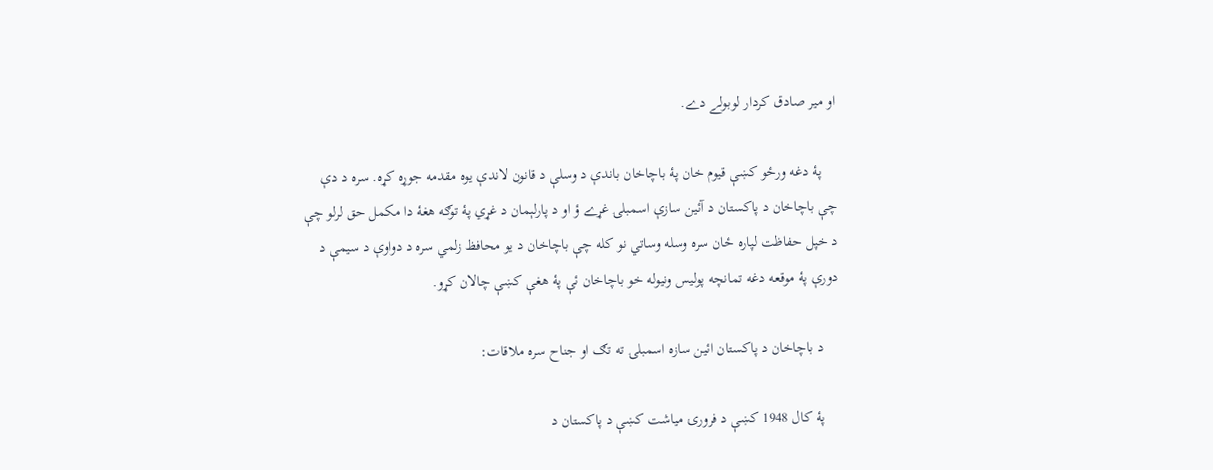او مير صادق کردار لوبولے دے.

    پۀ دغه ورځو کښې قيوم خان پۀ باچاخان باندې د وسلې د قانون لاندې يوه مقدمه جوړه کړه. سره د دې چې باچاخان د پاکستان د آئين سازې اسمبلۍ غړے ؤ او د پارلېمان د غړي پۀ توګه هغۀ دا مکمل حق لرلو چې د خپل حفاظت لپاره ځان سره وسله وساتي نو کله چې باچاخان د يو محافظ زلمي سره د دواوې د سيمې د دورې پۀ موقعه دغه تمانچه پوليس ونيوله خو باچاخان ئې پۀ هغې کښې چالان کړو.

    د باچاخان د پاکستان ائين سازه اسمبلۍ ته تګ او جناح سره ملاقات:

    پۀ کال 1948 کښې د فرورۍ مياشت کښې د پاکستان د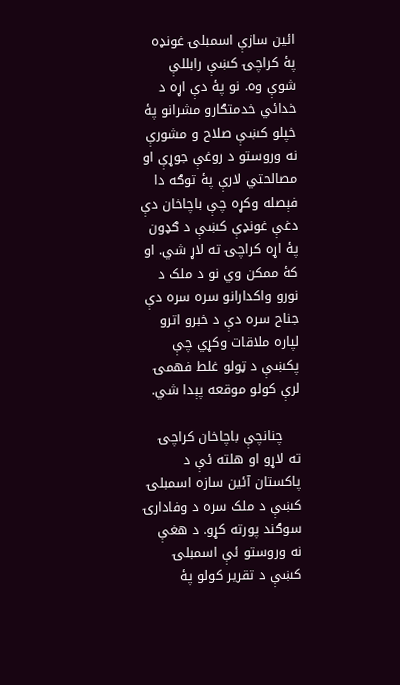ائين سازې اسمبلۍ غونډه پۀ کراچۍ کښې رابللې شوې وه. نو پۀ دې اړه د خدائي خدمتګارو مشرانو پۀ خپلو کښې صلاح و مشورې نه وروستو د روغې جوړې او مصالحتي لارې پۀ توګه دا فېصله وکړه چې باچاخان دې دغې غونډې کښې د ګډون پۀ اړه کراچۍ ته لاړ شي. او کۀ ممکن وي نو د ملک د نورو واکدارانو سره سره دې جناح سره دې د خبرو اترو لپاره ملاقات وکړي چې پکښې د ټولو غلط فهمۍ لرې کولو موقعه پېدا شي.

    چنانچې باچاخان کراچۍ ته لاړو او هلته ئې د پاکستان آئين سازه اسمبلۍ کښې د ملک سره د وفادارۍ سوګند پورته کړو. د هغې نه وروستو ئې اسمبلۍ کښې د تقرير کولو پۀ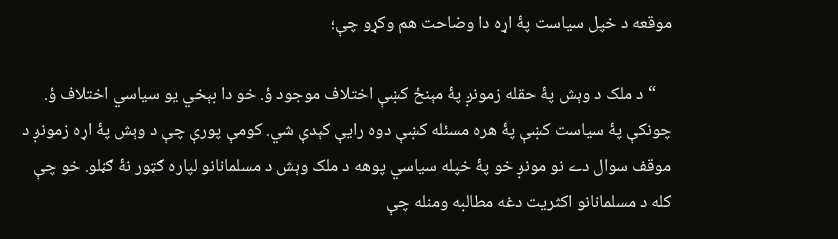موقعه د خپل سياست پۀ اړه دا وضاحت هم وکړو چې؛

    “د ملک د وېش پۀ حقله زمونږ پۀ مېنځ کښې اختلاف موجود ؤ. خو دا بېخي يو سياسي اختلاف ؤ. چونکې پۀ سياست کښې پۀ هره مسئله کښې دوه رايې کېدې شي. کومې پورې چې د وېش پۀ اړه زمونږ د موقف سوال دے نو مونږ خو پۀ خپله سياسي پوهه د ملک وېش د مسلمانانو لپاره ګټور نۀ ګڼلو. خو چې کله د مسلمانانو اکثريت دغه مطالبه ومنله چې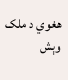هغوي د ملک وېش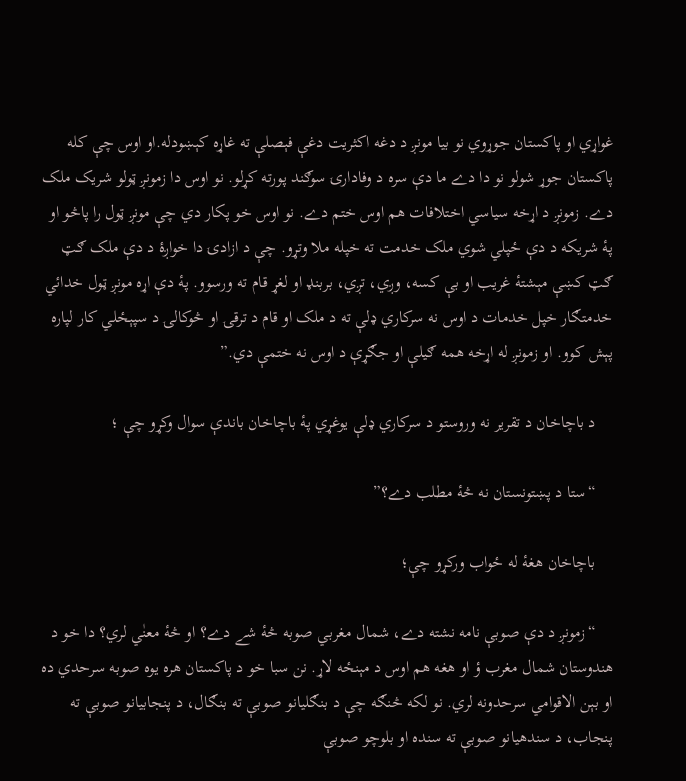غواړي او پاکستان جوړوي نو بيا مونږ د دغه اکثريت دغې فېصلې ته غاړه کېښودله.او اوس چې کله پاکستان جوړ شولو نو دا دے ما دې سره د وفادارۍ سوګند پورته کړلو. نو اوس دا زمونږ ټولو شريک ملک دے. زمونږ د اړخه سياسي اختلافات هم اوس ختم دے. نو اوس خو پکار دي چې مونږ ټول را پاڅو او پۀ شريکه د دې ځپلي شوي ملک خدمت ته خپله ملا وتړو. چې د ازادۍ دا خواږۀ د دې ملک ګټ ګټ کښې مېشتۀ غريب او بې کسه، وږي، تږي، بربنډ او لغړ قام ته ورسوو. پۀ دې اړه مونږ ټول خدائي خدمتګار خپل خدمات د اوس نه سرکاري ډلې ته د ملک او قام د ترقۍ او څوکالۍ د سپېځلي کار لپاره پېش کوو. او زمونږ له اړخه همه ګيلې او جګړې د اوس نه ختمې دي.”

    د باچاخان د تقرير نه وروستو د سرکاري ډلې يوغړي پۀ باچاخان باندې سوال وکړو چې ؛

    “ستا د پښتونستان نه څۀ مطلب دے؟”

    باچاخان هغۀ له ځواب ورکړو چې؛

    “زمونږ د دې صوبې نامه نشته دے، شمال مغربي صوبه څۀ شے دے؟ او څۀ معنٰي لري؟ دا خو د هندوستان شمال مغرب ؤ او هغه هم اوس د مېنځه لاړ. نن سبا خو د پاکستان هره يوه صوبه سرحدي ده او بېن الاقوامي سرحدونه لري. نو لکه څنګه چې د بنګليانو صوبې ته بنګال، د پنجابيانو صوبې ته پنجاب، د سندهيانو صوبې ته سنده او بلوچو صوبې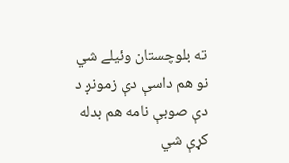ته بلوچستان وئيلے شي نو هم داسې دې زمونږ د دې صوبې نامه هم بدله کړې شي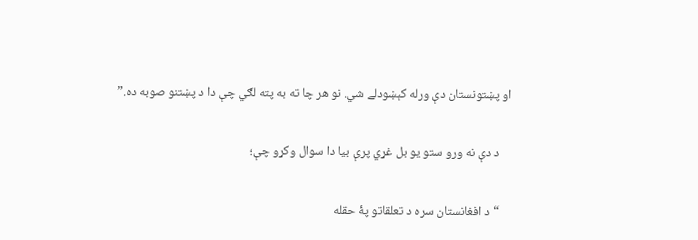او پښتونستان دې ورله کېښودلے شي. نو هر چا ته به پته لګي چې دا د پښتنو صوبه ده.”

    د دې نه ورو ستو يو بل غړي پرې بيا دا سوال وکړو چې؛

    “د افغانستان سره د تعلقاتو پۀ حقله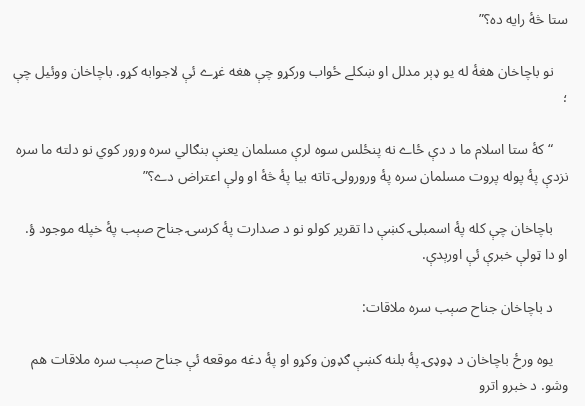ستا څۀ رايه ده؟”

    نو باچاخان هغۀ له يو ډېر مدلل او ښکلے ځواب ورکړو چې هغه غړے ئې لاجوابه کړو. باچاخان ووئيل چې ؛

    “کۀ ستا اسلام ما د دې ځاے نه پنځلس سوه لرې مسلمان يعنې بنګالي سره ورور کوي نو دلته ما سره نزدې پۀ پوله پروت مسلمان سره پۀ ورورولۍ تاته بيا پۀ څۀ او ولې اعتراض دے؟”

    باچاخان چې کله پۀ اسمبلۍ کښې دا تقرير کولو نو د صدارت پۀ کرسۍ جناح صېب پۀ خپله موجود ؤ. او دا ټولې خبرې ئې اورېدې.

    د باچاخان جناح صېب سره ملاقات:

    يوه ورځ باچاخان د ډوډۍ پۀ بلنه کښې ګډون وکړو او پۀ دغه موقعه ئې جناح صېب سره ملاقات هم وشو. د خبرو اترو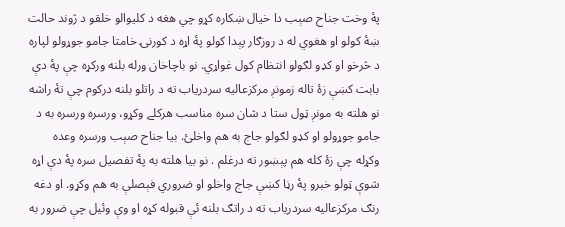پۀ وخت جناح صېب دا خيال ښکاره کړو چي هغه د کليوالو خلقو د ژوند حالت ښۀ کولو او هغوي له د روزګار پېدا کولو پۀ اړه د کورنۍ خامتا جامو جوړولو لپاره د څرخو او کډو لګولو انتظام کول غواړي. نو باچاخان ورله بلنه ورکړه چې پۀ دې بابت کښې زۀ تاله زمونږ مرکزعاليه سردرياب ته د راتلو بلنه درکوم چې تۀ راشه نو هلته به مونږ ټول ستا د شان سره مناسب هرکلے وکړو، ورسره ورسره به د جامو جوړولو او کډو لګولو جاج به هم واخلئ. بيا جناح صېب ورسره وعده وکړله چې زۀ کله هم پېښور ته درغلم . نو بيا هلته به پۀ تفصيل سره پۀ دې اړه شوې ټولو خبرو پۀ رڼا کښې جاج واخلو او ضروري فېصلې به هم وکړو. او دغه رنګ مرکزعاليه سردرياب ته د راتګ بلنه ئې قبوله کړه او وې وئيل چې ضرور به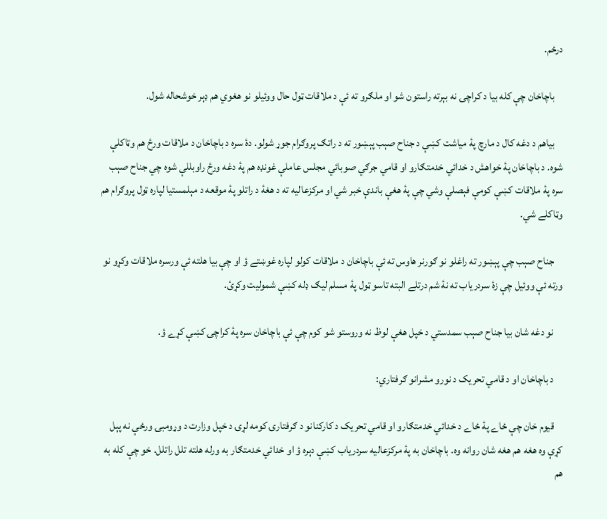درځم.

    باچاخان چې کله بيا د کراچۍ نه بېرته راستون شو او ملګرو ته ئې د ملاقات ټول حال ووئيلو نو هغوي هم ډېر خوشحاله شول.

    بياهم د دغه کال د مارچ پۀ مياشت کښې د جناح صېب پېښور ته د راتګ پروګرام جوړ شولو. دۀ سره د باچاخان د ملاقات ورځ هم وټاکلې شوه. د باچاخان پۀ خواهش د خدائي خدمتګارو او قامي جرګي صوبائي مجلس عاملې غونډه هم پۀ دغه ورځ راوبللې شوه چي جناح صېب سره پۀ ملاقات کښې کومې فېصلې وشي چې پۀ هغې باندې خبر شي او مرکزعاليه ته د هغۀ د راتلو پۀ موقعه د مېلمستيا لپاره ټول پروګرام هم وټاکلے شي.

    جناح صېب چې پېښور ته راغلو نو ګورنر هاوس ته ئې باچاخان د ملاقات کولو لپاره غوښتے ؤ او چې بيا هلته ئې ورسره ملاقات وکړو نو ورته ئې ووئيل چې زۀ سردرياب ته نۀ شم درتلے البته تاسو ټول پۀ مسلم ليګ ډله کښې شموليت وکړئ.

    نو دغه شان بيا جناح صېب سمدستي د خپل هغې لوظ نه وروستو شو کوم چې ئې باچاخان سره پۀ کراچۍ کښې کړے ؤ.

    د باچاخان او د قامي تحريک د نورو مشرانو ګرفتاري:

    قيوم خان چې ځاے پۀ ځاے د خدائي خدمتګارو او قامي تحريک د کارکنانو د ګرفتارۍ کومه لړۍ د خپل وزارت د وړومبۍ ورځې نه پېل کړې وه هغه هم هغه شان روانه وه. باچاخان به پۀ مرکزعاليه سردرياب کښې دېره ؤ او خدائي خدمتګار به ورله هلته تلل راتلل. خو چې کله به هم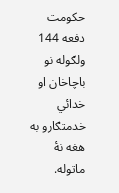حکومت دفعه 144 ولګوله نو باچاخان او خدائي خدمتګارو به هغه نۀ ماتوله.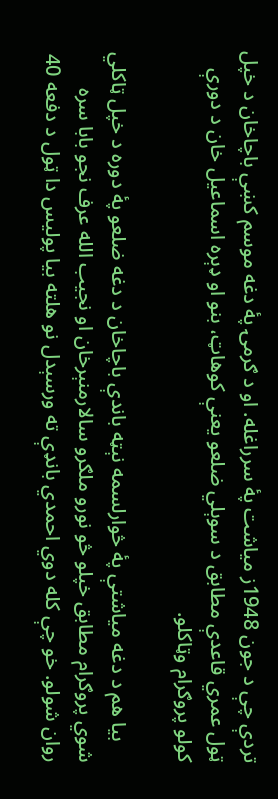تردې چې د جون 1948ز مياشت پۀ سرراغله. او د ګرمۍ پۀ دغه موسم کښې باچاخان د خپل ټول عمري قاعدې مطابق د سوېلي ضلعو يعنې کوهاټ، بنو او ډېره اسماعيل خان د دورې کولو پروګرام وټاکلو.

    بيا هم د دغه مياشتې پۀ څوارلسمه نېټه باندې باچاخان د دغه ضلعو پۀ دوره د خپل ټاکلي شوي پروګرام مطابق خپلو څو نورو ملګرو سالارمنېرخان او نجيب الله عرف نجو بابا سره روان شولو. خو چې کله دوي احمدي بانډې ته ورسېدل نو هلته بيا پوليس دا ټول د دفعه 40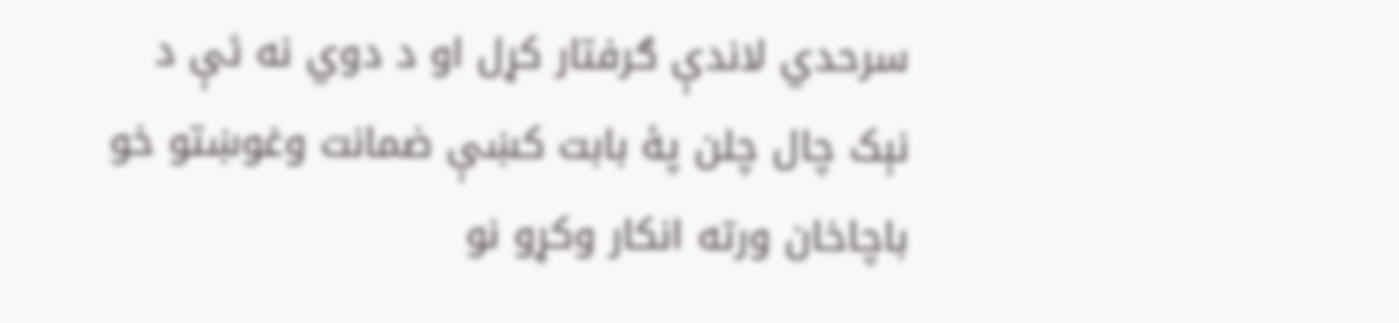سرحدي لاندې ګرفتار کړل او د دوي نه ئې د نېک چال چلن پۀ بابت کښې ضمانت وغوښتو خو باچاخان ورته انکار وکړو نو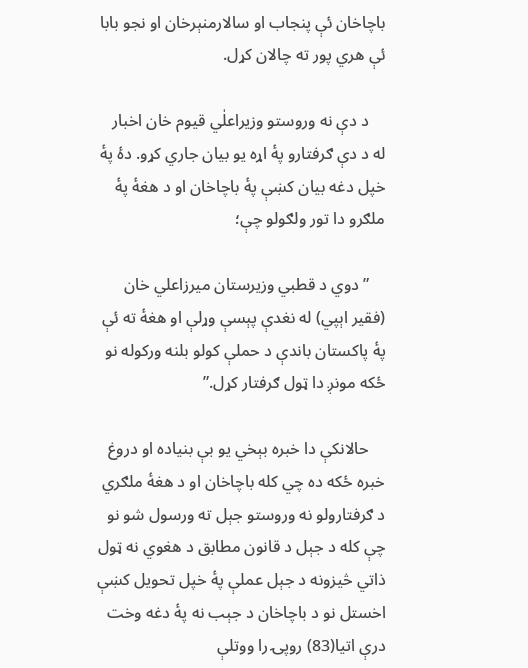باچاخان ئې پنجاب او سالارمنېرخان او نجو بابا ئې هري پور ته چالان کړل.

    د دې نه وروستو وزيراعلٰي قيوم خان اخبار له د دې ګرفتارو پۀ اړه يو بيان جاري کړو. دۀ پۀ خپل دغه بيان کښې پۀ باچاخان او د هغۀ پۀ ملګرو دا تور ولګولو چې؛

    ” دوي د قطبي وزيرستان ميرزاعلي خان (فقير اېپي) له نغدې پېسې وړلې او هغۀ ته ئې پۀ پاکستان باندې د حملې کولو بلنه ورکوله نو ځکه مونږ دا ټول ګرفتار کړل.”

    حالانکې دا خبره بېخي يو بې بنياده او دروغ خبره ځکه ده چي کله باچاخان او د هغۀ ملګري د ګرفتارولو نه وروستو جېل ته ورسول شو نو چې کله د جېل د قانون مطابق د هغوي نه ټول ذاتي څيزونه د جېل عملې پۀ خپل تحويل کښې اخستل نو د باچاخان د جېب نه پۀ دغه وخت درې اتيا(83) روپۍ را ووتلې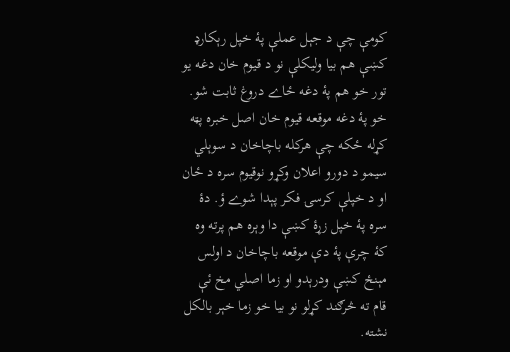کومې چې د جېل عملې پۀ خپل رېکارډ کښې هم بيا وليکلې نو د قيوم خان دغه يو تور خو هم پۀ دغه ځاے دروغ ثابت شو. خو پۀ دغه موقعه قيوم خان اصل خبره پټه کړله ځکه چې هرکله باچاخان د سوېلي سيمو د دورو اعلان وکړو نوقيوم سره د ځان او د خپلې کرسۍ فکر پېدا شوے ؤ. دۀ سره پۀ خپل زړۀ کښې دا وېره هم پرته وه کۀ چرې پۀ دې موقعه باچاخان د اولس مېنځ کښې ودرېدو او زما اصلي مخ ئې قام ته څرګند کړلو نو بيا خو زما خېر بالکل نشته.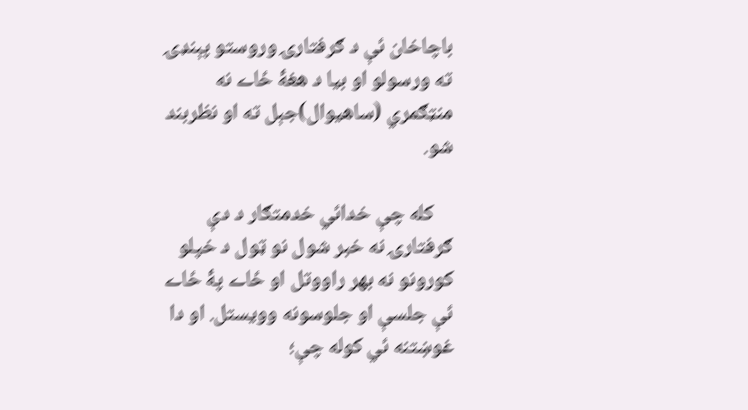باچاخان ئې د ګرفتارۍ وروستو پېنډۍ ته ورسولو او بيا د هغۀ ځاے نه منټګمري (ساهيوال)جېل ته او نظربند شو.

    کله چې خدائي خدمتګار د دې ګرفتارۍ نه خبر شول نو ټول د خپلو کورونو نه بهر راووتل او ځاے پۀ ځاے ئې جلسې او جلوسونه وويستل. او دا غوښتنه ئي کوله چې؛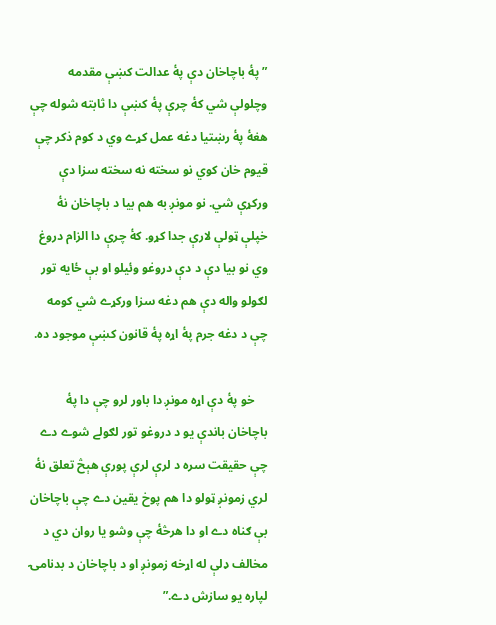” پۀ باچاخان دې پۀ عدالت کښې مقدمه وچلولې شي کۀ چرې پۀ کښې دا ثابته شوله چې هغۀ پۀ رښتيا دغه عمل کړے وي د کوم ذکر چې قيوم خان کوي نو سخته نه سخته سزا دې ورکړې شي. نو مونږ به هم بيا د باچاخان نۀ خپلې ټولې لارې جدا کړو. کۀ چرې دا الزام دروغ وي نو بيا دې د دې دروغو وئيلو او بې ځايه تور لګولو واله دې هم دغه سزا ورکړے شي کومه چې د دغه جرم پۀ اړه پۀ قانون کښې موجود ده.

    خو پۀ دې اړه مونږ دا باور لرو چې دا پۀ باچاخان باندې يو د دروغو تور لګولے شوے دے چې حقيقت سره د لرې لرې پورې هېڅ تعلق نۀ لري زمونږ ټولو دا هم پوخ يقين دے چې باچاخان بې ګناه دے او دا هرڅۀ چې وشو يا روان دي د مخالف ډلې له اړخه زمونږ او د باچاخان د بدنامۍ لپاره يو سازش دے.”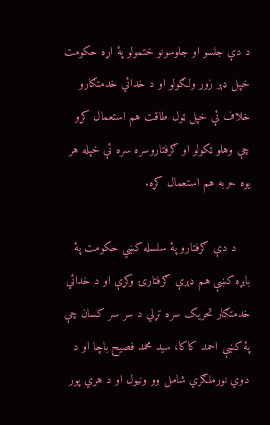د دې جلسو او جلوسونو ختمولو پۀ اړه حکومت خپل ډېر زور ولګولو او د خدائي خدمتګارو خلاف ئې خپل ټول طاقت هم استعمال کړو چې وهلو ټکولو او ګرفتاروسره سره ئې خپله هر يوه حربه هم استعمال کړه.

    د دې ګرفتارو پۀ سلسله کښي حکومت پۀ بابړه کښې هم ډېرې ګرفتارۍ وکړې او د خدائي خدمتګار تحريک سره تړلي د سر سر کسان چې پۀ کښې احمد کاکا، سيد محمد فصيح باچا او د دوي نورملګري شامل وو ونيول او د هري پور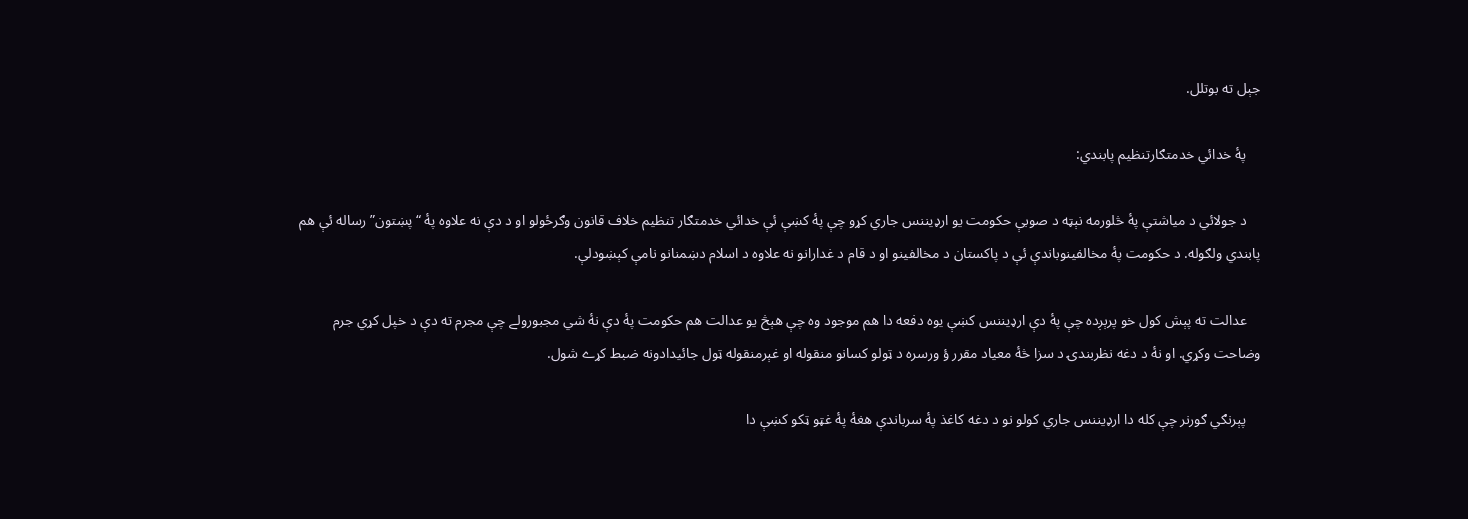جېل ته بوتلل.

    پۀ خدائي خدمتګارتنظيم پابندي:

    د جولائي د مياشتې پۀ څلورمه نېټه د صوبې حکومت يو ارډيننس جاري کړو چې پۀ کښې ئې خدائي خدمتګار تنظيم خلاف قانون وګرځولو او د دې نه علاوه پۀ “پښتون” رساله ئې هم پابندي ولګوله. د حکومت پۀ مخالفينوباندې ئې د پاکستان د مخالفينو او د قام د غدارانو نه علاوه د اسلام دښمنانو نامې کېښودلې.

    عدالت ته پېش کول خو پرېږده چې پۀ دې ارډيننس کښې يوه دفعه دا هم موجود وه چې هېڅ يو عدالت هم حکومت پۀ دې نۀ شي مجبورولے چې مجرم ته دې د خپل کړي جرم وضاحت وکړي. او نۀ د دغه نظربندۍ د سزا څۀ معياد مقرر ؤ ورسره د ټولو کسانو منقوله او غېرمنقوله ټول جائيدادونه ضبط کړے شول.

    پېرنګي ګورنر چې کله دا ارډيننس جاري کولو نو د دغه کاغذ پۀ سرباندې هغۀ پۀ غټو ټکو کښې دا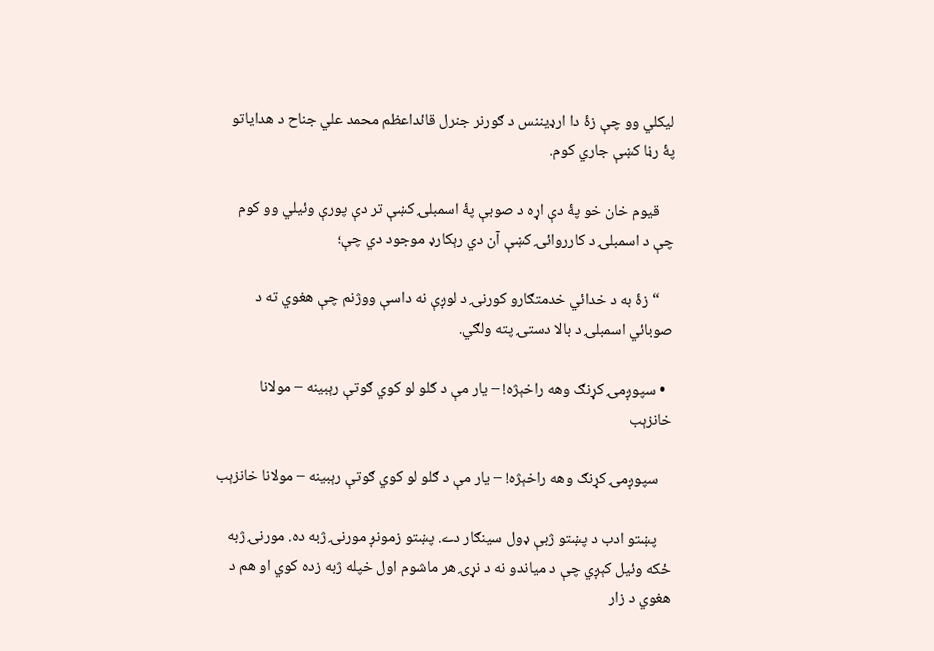ليکلي وو چې زۀ دا ارډيننس د ګورنر جنرل قائداعظم محمد علي جناح د هداياتو پۀ رڼا کښې جاري کوم.

    قيوم خان خو پۀ دې اړه د صوبې پۀ اسمبلۍ کښې تر دې پورې وئيلي وو کوم چې د اسمبلۍ د کارروائۍ کښې آن دي رېکارډ موجود دي چې؛

    “زۀ به د خدائي خدمتګارو کورنۍ د لوږې نه داسې ووژنم چې هغوي ته د صوبائي اسمبلۍ د بالا دستۍ پته ولګي.

  • سپوږمۍ کړنګ وهه راخېژه! – يار مې د ګلو لو کوي ګوتې رېبينه – مولانا خانزېب

    سپوږمۍ کړنګ وهه راخېژه! – يار مې د ګلو لو کوي ګوتې رېبينه – مولانا خانزېب

    پښتو ادب د پښتو ژبې ډول سينګار دے. پښتو زمونږ مورنۍ ژبه ده. مورنۍ ژبه ځکه وئيل کېږي چې د مياندو نه د نړۍ هر ماشوم اول خپله ژبه زده کوي او هم د هغوي د زار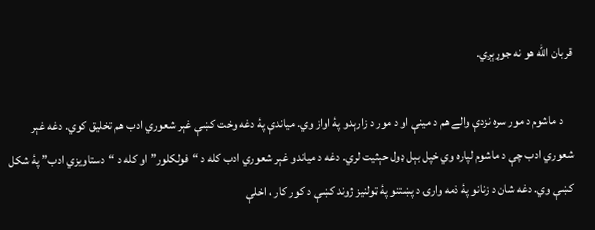قربان الله هو نه جوړېږي.

    د ماشوم د مور سره نزدې والے هم د مينې او د مور د زارېدو پۀ اواز وي. مياندې پۀ دغه وخت کښې غېر شعوري ادب هم تخليق کوي. دغه غېر شعوري ادب چې د ماشوم لپاره وي خپل بېل ډول حېثيت لري. دغه د مياندو غېر شعوري ادب کله د “فولکلور” او کله د “دستاويزي ادب” پۀ شکل کښې وي. دغه شان د زنانو پۀ ذمه وارۍ د پښتنو پۀ ټولنيز ژوند کښې د کور کار ، اخلې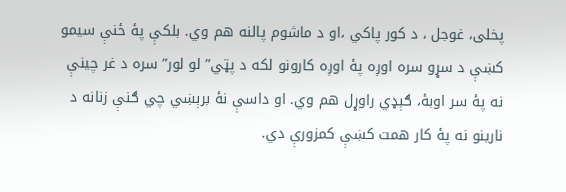پخلی، غوجل ، د کور پاکي ،او د ماشوم پالنه هم وي. بلکې پۀ ځنې سيمو کښې د سړو سره اوږه پۀ اوږه کارونو لکه د پټي” لو لور” سره د غر چينې نه پۀ سر اوبۀ، ګېډي راوړل هم وي. او داسې نۀ برېښي چي ګنې زنانه د نارينو نه پۀ کار همت کښې کمزورې دي.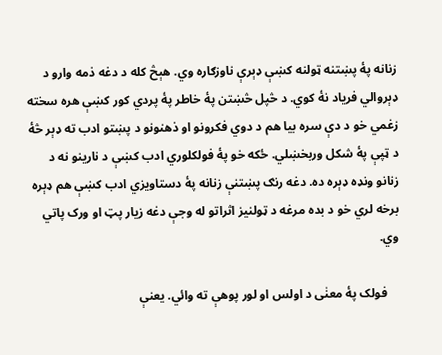زنانه پۀ پښتنه ټولنه کښې ډېرې ناوزګاره وي. هېڅ کله د دغه ذمه وارو د ډېروالي فرياد نۀ کوي. د څپل څښتن پۀ خاطر پۀ پردي کور کښې هره سخته زغمي خو د دې سره بيا هم د دوي فکرونو او ذهنونو د پښتو ادب ته ډېر څۀ د ټپې پۀ شکل وربخښلي. ځکه خو پۀ فولکلوري ادب کښې د نارينو نه د زنانو ونډه ډېره ده. دغه رنګ پښتنې زنانه پۀ دستاويزي ادب کښې هم ډېره برخه لري خو د بده مرغه د ټولنيز اثراتو له وجې دغه زيار پټ او ورک پاتي وي.

    فولک پۀ معنٰی د اولس او لور پوهې ته وائي. يعنې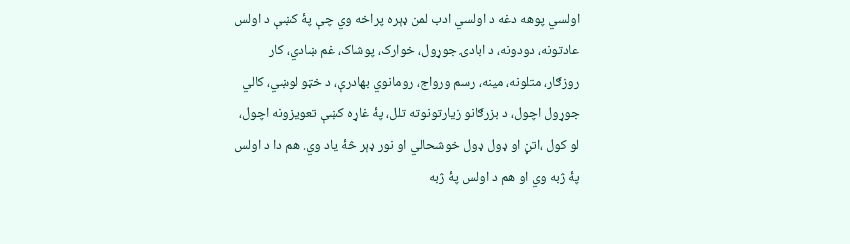اولسي پوهه دغه د اولسي ادب لمن ډېره پراخه وي چې پۀ کښې د اولس عادتونه، دودونه، د ابادۍ جوړول، خوارک، پوشاک، غم ښادي، کار روزګار، متلونه، مينه، رسم ورواج، رومانوي بهادرې، د خټو لوښي، کالي جوړول اچول، د بزرګانو زيارتونوته تلل، پۀ غاړه کښې تعويزونه اچول، لو کول ،اتڼ او ډول ډول خوشحالي او نور ډېر څۀ ياد وي. هم دا د اولس پۀ ژبه وي او هم د اولس پۀ ژبه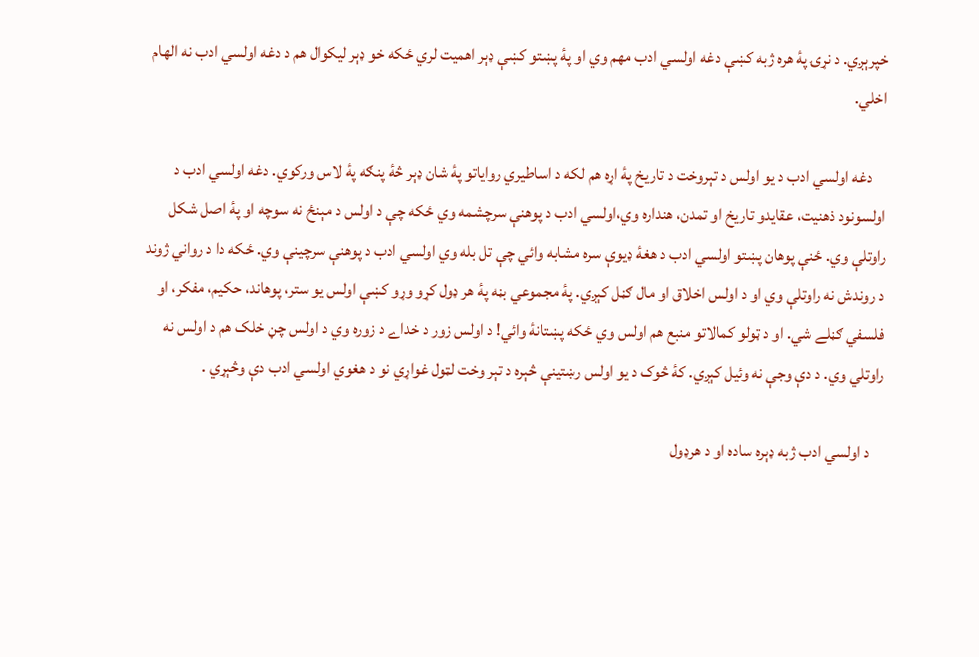خپرېږي. د نړۍ پۀ هره ژبه کښې دغه اولسي ادب مهم وي او پۀ پښتو کښې ډېر اهميت لري ځکه خو ډېر ليکوال هم د دغه اولسي ادب نه الهام اخلي.

    دغه اولسي ادب د يو اولس د تېروخت د تاريخ پۀ اړه هم لکه د اساطيري رواياتو پۀ شان ډېر څۀ پنګه پۀ لاس ورکوي. دغه اولسي ادب د اولسونود ذهنيت، عقايدو تاريخ او تمدن، هنداره وي،اولسي ادب د پوهنې سرچشمه وي ځکه چې د اولس د مېنځ نه سوچه او پۀ اصل شکل راوتلې وي. ځنې پوهان پښتو اولسي ادب د هغۀ ډيوې سره مشابه وائي چې تل بله وي اولسي ادب د پوهنې سرچينې وي. ځکه دا د رواني ژوند د روندش نه راوتلې وي او د اولس اخلاق او مال ګڼل کېږي. پۀ مجموعي بڼه پۀ هر ډول کړو وړو کښې اولس يو ستر، پوهاند، حکيم، مفکر، او فلسفي ګڼلے شي. او د ټولو کمالاتو منبع هم اولس وي ځکه پښتانۀ وائي! د اولس زور د خداے د زوره وي د اولس چڼ خلک هم د اولس نه راوتلي وي. د دې وجې نه وئيل کېږي. کۀ څوک د يو اولس رښتينې څېره د تېر وخت لټول غواړي نو د هغوي اولسي ادب دې وڅېړي .

    د اولسي ادب ژبه ډېره ساده او د هرډول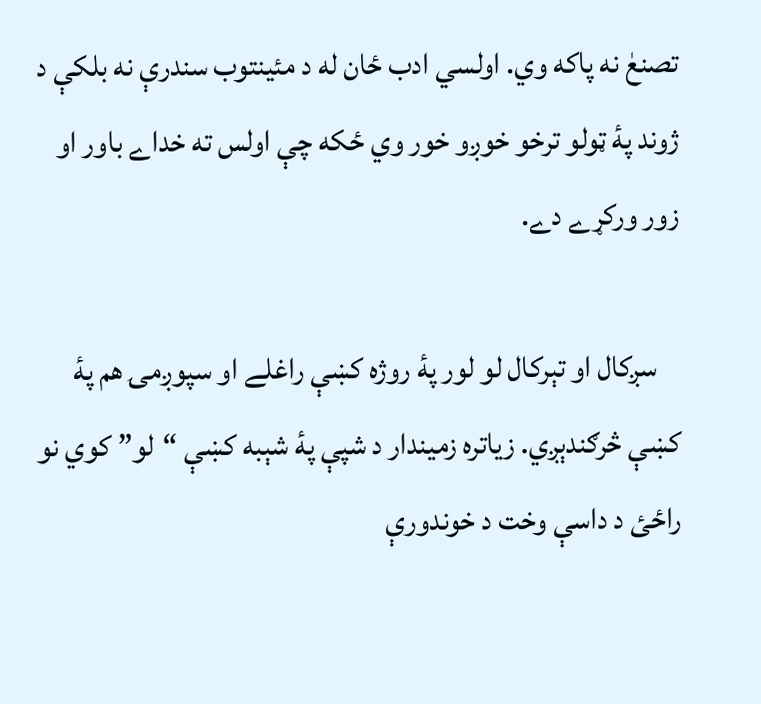تصنعٰ نه پاکه وي. اولسي ادب ځان له د مئينتوب سندرې نه بلکې د ژوند پۀ ټولو ترخو خوږو خور وي ځکه چې اولس ته خداے باور او زور ورکړے دے.

    سږکال او تېرکال لو لور پۀ روژه کښې راغلے او سپوږمۍ هم پۀ کښې څرګندېږي. زياتره زميندار د شپې پۀ شېبه کښې “لو” کوي نو راځئ د داسې وخت د خوندورې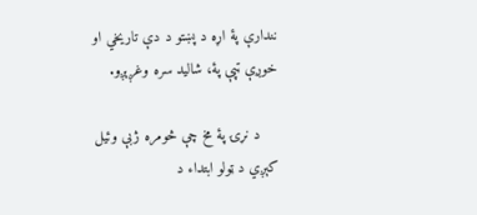نندارې پۀ اړه د پښتو د دې تاريخي او خوږې ټپې پۀ، شاليد سره وغږېږو.

    د نړۍ پۀ مخ چې څومره ژبې وئيل کېږي د ټولو ابتداء د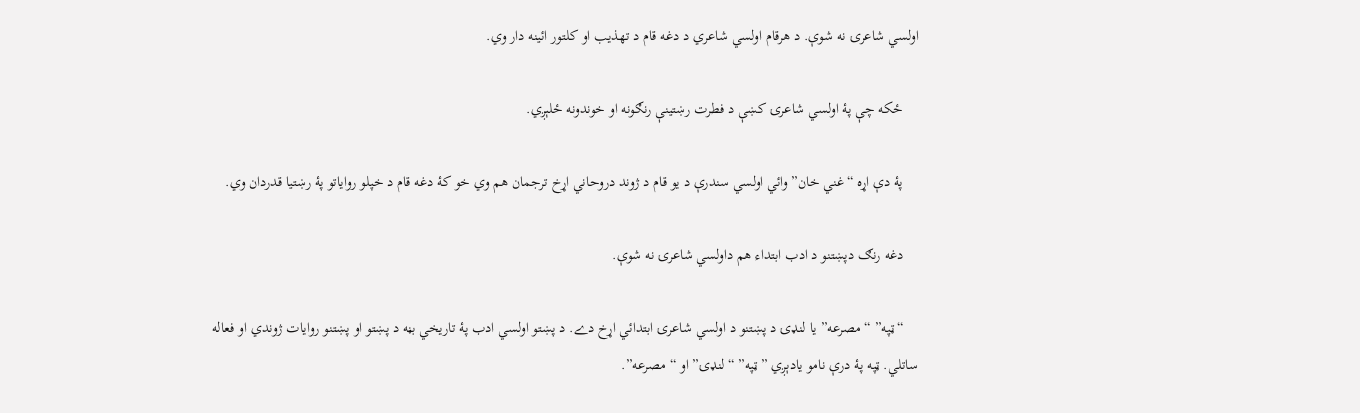اولسي شاعرۍ نه شوې. د هرقام اولسي شاعري د دغه قام د تهذيب او کلتور ائينه دار وي.

    ځکه چې پۀ اولسي شاعرۍ کښې د فطرت رښتينې رنګونه او خوندونه ځلېږي.

    پۀ دې اړه “غني خان” وائي اولسي سندرې د يو قام د ژوند دروحاني اړخ ترجمان هم وي خو کۀ دغه قام د خپلو رواياتو پۀ رښتيا قدردان وي.

    دغه رنګ دپښتنو د ادب ابتداء هم داولسي شاعرۍ نه شوې.

    “ټپه” “مصرعه” يا لنډۍ د پښتنو د اولسي شاعرۍ ابتدائي اړخ دے. د پښتو اولسي ادب پۀ تاريخي بڼه د پښتو او پښتنو روايات ژوندي او فعاله ساتلي. ټپه پۀ درې نامو يادېږي ” ټپه” “لنډۍ” او “مصرعه”.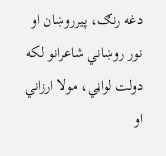دغه رنګ، پيرروښان او نور روښاني شاعرانو لکه دولت لواڼي، مولا ارزاني او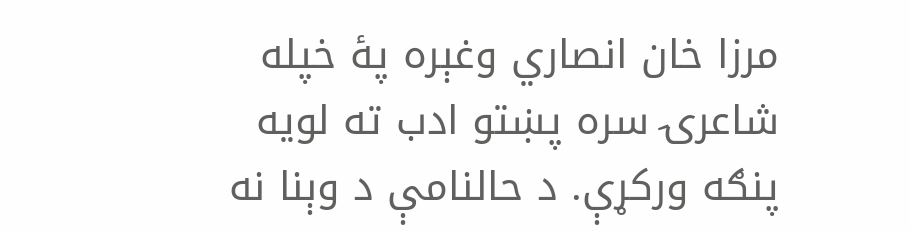مرزا خان انصاري وغېره پۀ خپله شاعرۍ سره پښتو ادب ته لويه پنګه ورکړې. د حالنامې د وېنا نه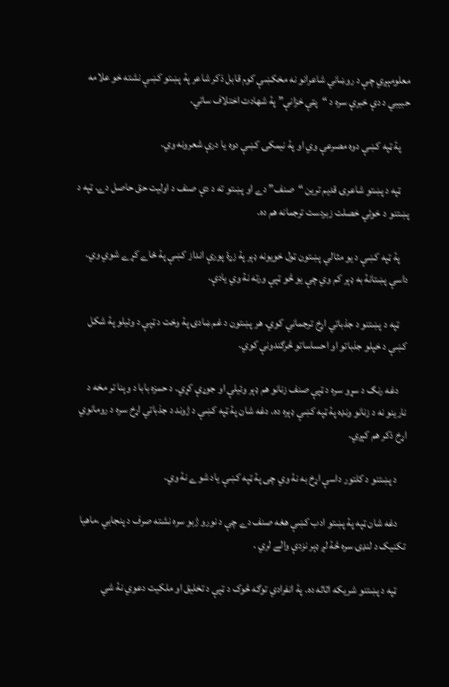معلومېږي چې د روښاني شاعرانو نه مخکښې کوم قابل ذکر شاعر پۀ پښتو کښې نشته خو علامه حبيبي د دې خبرې سره د “پټې خزانې” پۀ شهادت اختلاف ساتي.

    پۀ ټپه کښې دوه مصرعې وي او پۀ نيمکۍ کښې دوه يا درې شعرونه وي.

    ټپه د پښتو شاعرۍ قديم ترين “صنف” دے او پښتو ته د دې صنف د اوليت حق حاصل دے. ټپه د پښتنو د خوئي خصلت زبردست ترجمانه هم ده.

    پۀ ټپه کښې د يو مثالي پښتون ټول خويونه ډېر پۀ زړۀ پورې انداز کښې پۀ ځاے کړے شوي وي. داسې پښتانۀ به ډېر کم وي چې يو څو ټپې ورته نۀ وي يادې.

    ټپه د پښتنو د جذباتي اړخ ترجماني کوي. هر پښتون د غم ښادۍ پۀ وخت د ټپې د وئيلو پۀ شکل کښې د خپلو جذباتو او احساساتو څرګندونې کوي.

    دغه رنګ د سړو سره د ټپې صنف زنانو هم ډېر وئيلې او جوړې کړي. د حمزه بابا د وېنا تر مخه د نارينو نه د زنانو ونډه پۀ ټپه کښې ډېره ده. دغه شان پۀ ټپه کښې د ژوند د جذباتي اړخ سره د رومانوي اړخ ذکر هم کېږي.

    د پښتنو د کلتور داسې اړخ به نۀ وي چی پۀ ټپه کښې ياد شوے نۀ وي.

    دغه شان ټپه پۀ پښتو ادب کښې هغه صنف دے چې د نورو ژبو سره نشته صرف د پنجابي ،ماهيا تکنيک د لنډۍ سره څۀ لږ ډېر نزدې والے لري .

    ټپه د پښتنو شريکه اثاثه ده. پۀ انفرادي توګه څوک د ټپې د تخليق او ملکيت دعوي نۀ شي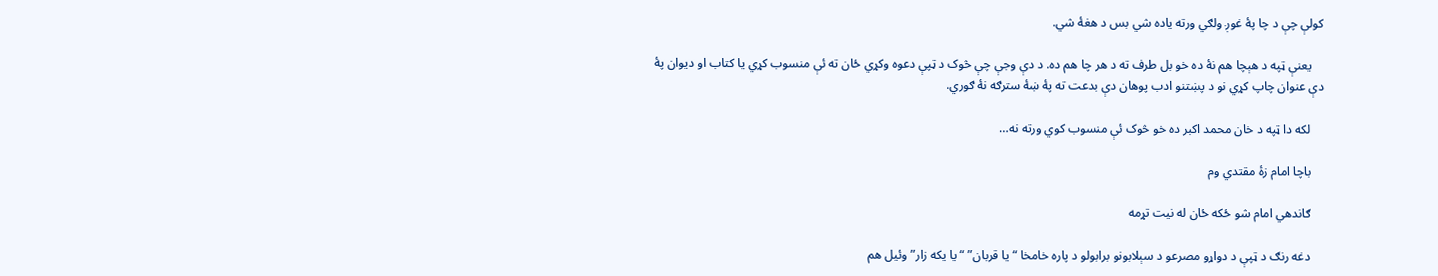کولې چې د چا پۀ غوږ ولګي ورته ياده شي بس د هغۀ شي.

    يعنې ټپه د هېچا هم نۀ ده خو بل طرف ته د هر چا هم ده. د دې وجې چې څوک د ټپې دعوه وکړي ځان ته ئې منسوب کړي يا کتاب او ديوان پۀ دې عنوان چاپ کړي نو د پښتنو ادب پوهان دې بدعت ته پۀ ښۀ سترګه نۀ ګوري.

    لکه دا ټپه د خان محمد اکبر ده خو څوک ئې منسوب کوي ورته نه…

    باچا امام زۀ مقتدي وم

    ګاندهي امام شو ځکه ځان له نيت تړمه

    دغه رنګ د ټپې د دواړو مصرعو د سېلابونو برابولو د پاره خامخا “يا قربان” “يا يکه زار” وئيل هم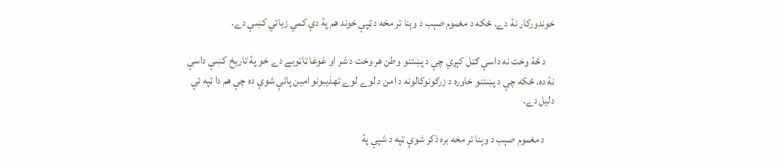خوندورکار نۀ دے. ځکه د مغموم صېب د وېنا تر مخه د ټپې خوند هم پۀ دې کمي زياتي کښې دے.

    د څۀ وخت نه داسې ګڼل کېږي چې د پښتنو وطن هر وخت د شر او غوغا ټاټوبے دے خو پۀ تاريخ کښې داسې نۀ ده. ځکه چې د پښتنو خاوره د زرګونوکالونه د امن د لوے لوے تهذيبونو امين پاتې شوې ده چې هم دا ټپه ئې دليل دے.

    د مغموم صېب د وېنا تر مخه بره ذکر شوې ټپه د شپې پۀ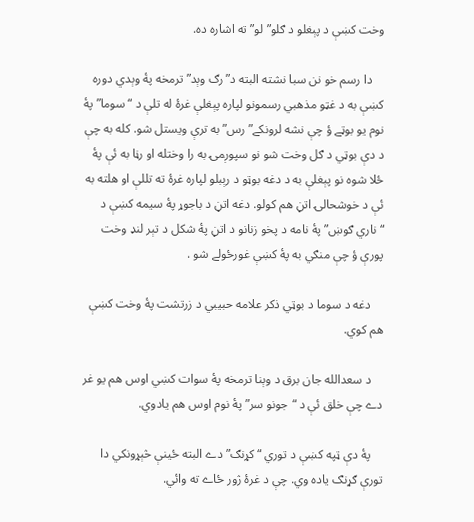وخت کښې د پېغلو د ګلو”لو”ته اشاره ده.

    دا رسم خو نن سبا نشته البته د”رګ وېد” ترمخه پۀ وېدي دوره کښې به د غټو مذهبي رسمونو لپاره پېغلې غرۀ له تلې د “سوما” پۀ نوم يو بوټے ؤ چې نشه لرونکے”رس”به ترې ويستل شو. کله به چې د دې بوټي د ګل وخت شو نو سپوږمۍ به را وختله او رڼا به ئې پۀ ځلا شوه نو پېغلې به د دغه بوټو د رېبلو لپاره غرۀ ته تللې او هلته به ئې د خوشحالۍ اتڼ هم کولو. دغه اتڼ د باجوړ پۀ سيمه کښې د “ناري ګوښ” پۀ نامه د پخو زنانو د اتڼ پۀ شکل د تېر لنډ وخت پورې ؤ چې منګي به پۀ کښې غورځولے شو .

    دغه د سوما د بوټي ذکر علامه حبيبي د زرتشت پۀ وخت کښې هم کوي.

    د سعدالله جان برق د وېنا ترمخه پۀ سوات کښي اوس هم يو غر دے چې خلق ئې د “جونو سر” پۀ نوم اوس هم يادوي.

    پۀ دې ټپه کښې د توري “کړنګ” دے البته ځينې څېړونکي دا تورې ګړنګ ياده وي. چې د غرۀ ژور ځاے ته وائي.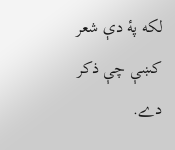لکه پۀ دې شعر کښې چې ذکر دے.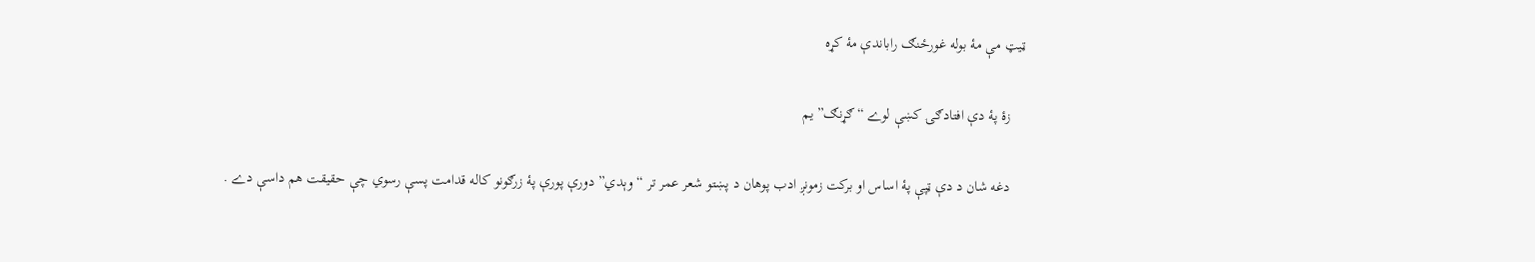ټيټ مې مۀ بوله غورځنګ راباندې مۀ کړه

    زۀ پۀ دې افتادګۍ کښې لوے “ګړنګ” يم

    دغه شان د دې ټپې پۀ اساس او برکت زمونږ ادب پوهان د پښتو شعر عمر تر “وېدي” دورې پورې پۀ زرګونو کاله قدامت پسې رسوي چې حقيقت هم داسې دے .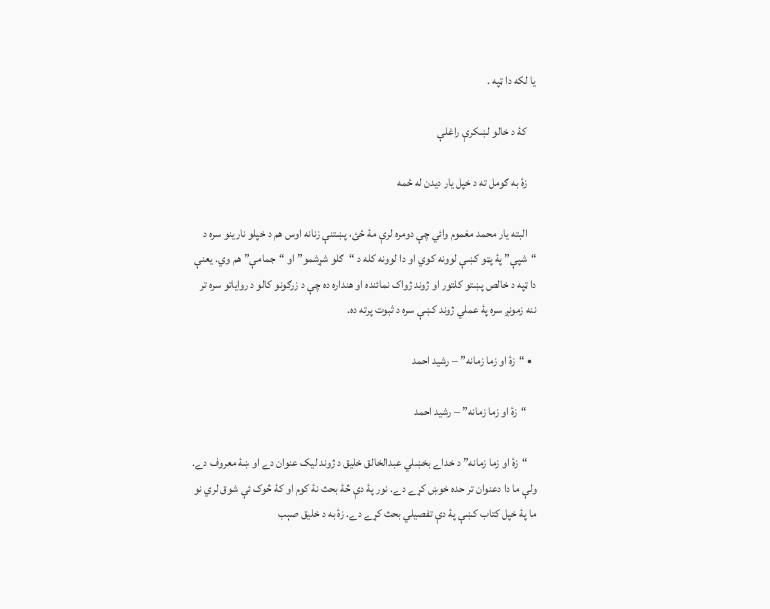يا لکه دا ټپه .

    کۀ د خالو لښکرې راغلې

    زۀ به ګومل ته د خپل يار ديدن له ځمه

    البته يار محمد مغموم وائي چې دومره لرې مۀ ځئ، پښتنې زنانه اوس هم د خپلو نارينو سره د “شپې” پۀ پټو کښې لوونه کوي او دا لوونه کله د “ګلو شړشمو” او “جمامې” هم وي. يعنې دا ټپه د خالص پښتو کلتور او ژوند ژواک نمائنده او هنداره ده چې د زرګونو کالو د رواياتو سره تر ننه زمونږ سره پۀ عملي ژوند کښې سره د ثبوت پرته ده.

  • “زۀ او زما زمانه” – رشيد احمد

    “زۀ او زما زمانه” – رشيد احمد

    “زۀ او زما زمانه” د خداے بخښلي عبدالخالق خليق د ژوند ليک عنوان دے او ښۀ معروف دے. ولې ما دا دعنوان تر حده خوښ کړے دے. نور پۀ دې څۀ بحث نۀ کوم او کۀ څوک ئې شوق لري نو ما پۀ خپل کتاب کښې پۀ دې تفصيلي بحث کړے دے. زۀ به د خليق صېب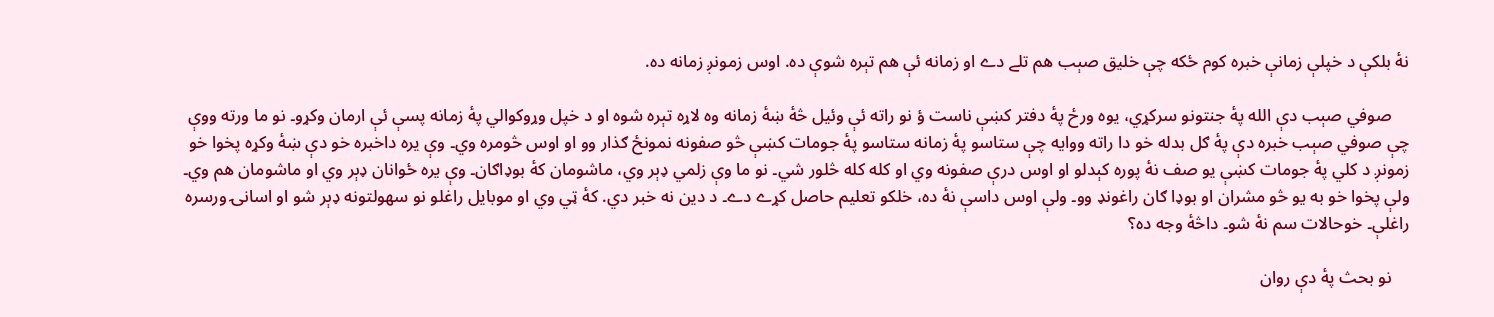نۀ بلکې د خپلې زمانې خبره کوم ځکه چې خليق صېب هم تلے دے او زمانه ئې هم تېره شوې ده. اوس زمونږ زمانه ده.

    صوفي صېب دې الله پۀ جنتونو سرکړي، يوه ورځ پۀ دفتر کښې ناست ؤ نو راته ئې وئيل څۀ ښۀ زمانه وه لاړه تېره شوه او د خپل وړوکوالي پۀ زمانه پسې ئې ارمان وکړو۔ نو ما ورته ووې چې صوفي صېب خبره دې پۀ ګل بدله خو دا راته ووايه چې ستاسو پۀ زمانه ستاسو پۀ جومات کښې څو صفونه نمونځ ګذار وو او اوس څومره وي۔ وې يره داخبره خو دې ښۀ وکړه پخوا خو زمونږ د کلي پۀ جومات کښې يو صف نۀ پوره کېدلو او اوس درې صفونه وي او کله کله څلور شي۔ نو ما وې زلمي ډېر وي، ماشومان کۀ بوډاګان۔ وې يره ځوانان ډېر وي او ماشومان هم وي۔ ولې پخوا خو به يو څو مشران او بوډا ګان راغونډ وو۔ ولې اوس داسې نۀ ده، خلکو تعليم حاصل کړے دے۔ د دين نه خبر دي. کۀ ټي وي او موبايل راغلو نو سهولتونه ډېر شو او اسانۍ ورسره راغلې۔ خوحالات سم نۀ شو۔ داڅۀ وجه ده؟

    نو بحث پۀ دې روان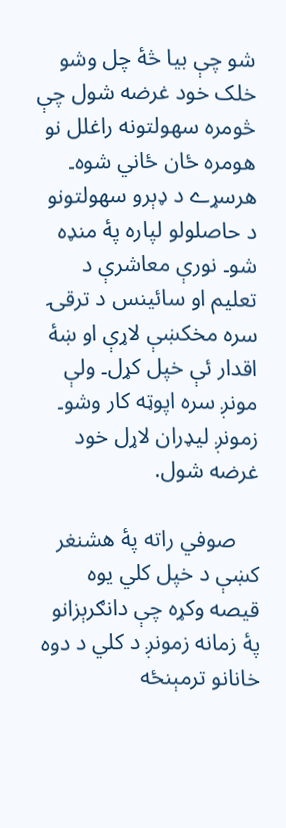شو چې بيا څۀ چل وشو خلک خود غرضه شول چې څومره سهولتونه راغلل نو هومره ځان ځاني شوه۔ هرسړے د ډېرو سهولتونو د حاصلولو لپاره پۀ منډه شو۔ نورې معاشرې د تعليم او سائينس د ترقۍ سره مخکښې لاړې او ښۀ اقدار ئې خپل کړل۔ ولې مونږ سره اپوټه کار وشو۔ زمونږ ليډران لاړل خود غرضه شول.

    صوفي راته پۀ هشنغر کښې د خپل کلي يوه قيصه وکړه چې دانګرېزانو پۀ زمانه زمونږ د کلي د دوه خانانو ترمېنځه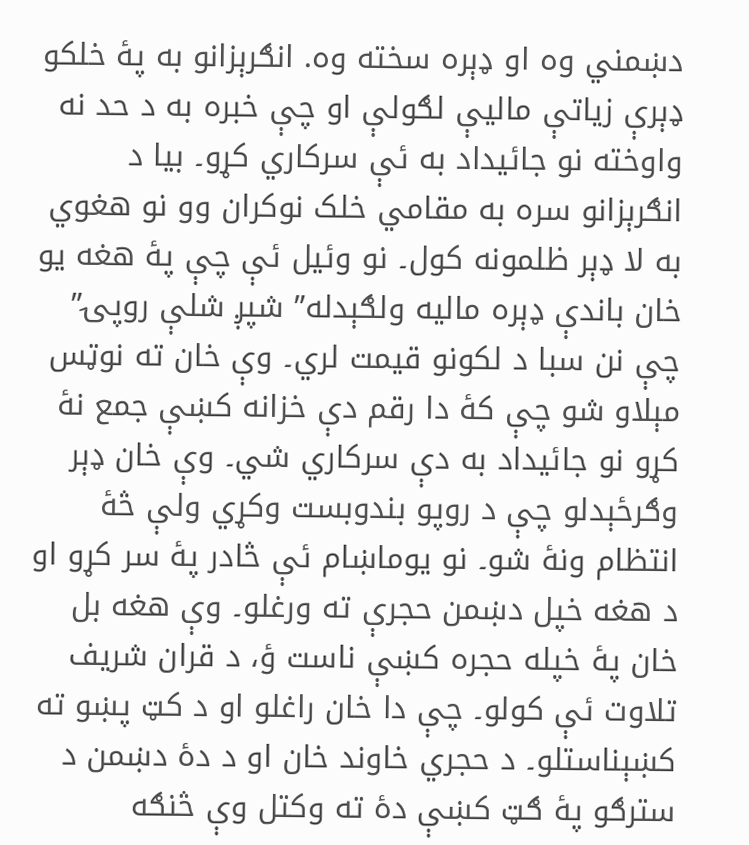دښمني وه او ډېره سخته وه. انګرېزانو به پۀ خلکو ډېرې زياتې ماليې لګولې او چې خبره به د حد نه واوخته نو جائيداد به ئې سرکاري کړو۔ بيا د انګرېزانو سره به مقامي خلک نوکران وو نو هغوي به لا ډېر ظلمونه کول۔ نو وئيل ئې چې پۀ هغه يو خان باندې ډېره ماليه ولګېدله” شپږ شلې روپۍ” چې نن سبا د لکونو قيمت لري۔ وې خان ته نوټس مېلاو شو چې کۀ دا رقم دې خزانه کښې جمع نۀ کړو نو جائيداد به دې سرکاري شي۔ وې خان ډېر وګرځېدلو چې د روپو بندوبست وکړي ولې څۀ انتظام ونۀ شو۔ نو يوماښام ئې څادر پۀ سر کړو او د هغه خپل دښمن حجرې ته ورغلو۔ وې هغه بل خان پۀ خپله حجره کښې ناست ؤ، د قران شريف تلاوت ئې کولو۔ چې دا خان راغلو او د کټ پښو ته کښېناستلو۔ د حجري خاوند خان او د دۀ دښمن د سترګو پۀ ګټ کښې دۀ ته وکتل وې څنګه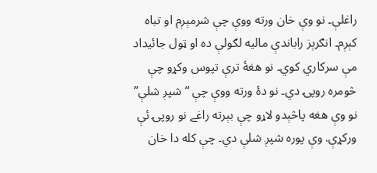راغلې۔ نو وې خان ورته ووې چې شرمېږم او تباه کېږم۔ انګرېز راباندې ماليه لګولې ده او ټول جائيداد مې سرکاري کوي۔ نو هغۀ ترې تپوس وکړو چې څومره روپۍ دي۔ نو دۀ ورته ووې چې “شپږ شلې” نو وې هغه پاڅېدو لاړو چې بېرته راغے نو روپۍ ئې ورکړې. وې پوره شپږ شلې دي۔ چې کله دا خان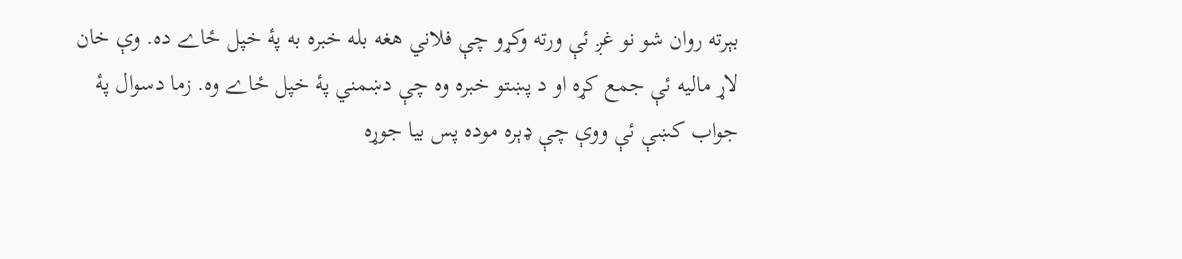بېرته روان شو نو غږ ئې ورته وکړو چې فلاني هغه بله خبره به پۀ خپل ځاے ده. وې خان لاړ ماليه ئې جمع کړه او د پښتو خبره وه چې دښمني پۀ خپل ځاے وه. زما دسوال پۀ جواب کښې ئې ووې چې ډېره موده پس بيا جوړه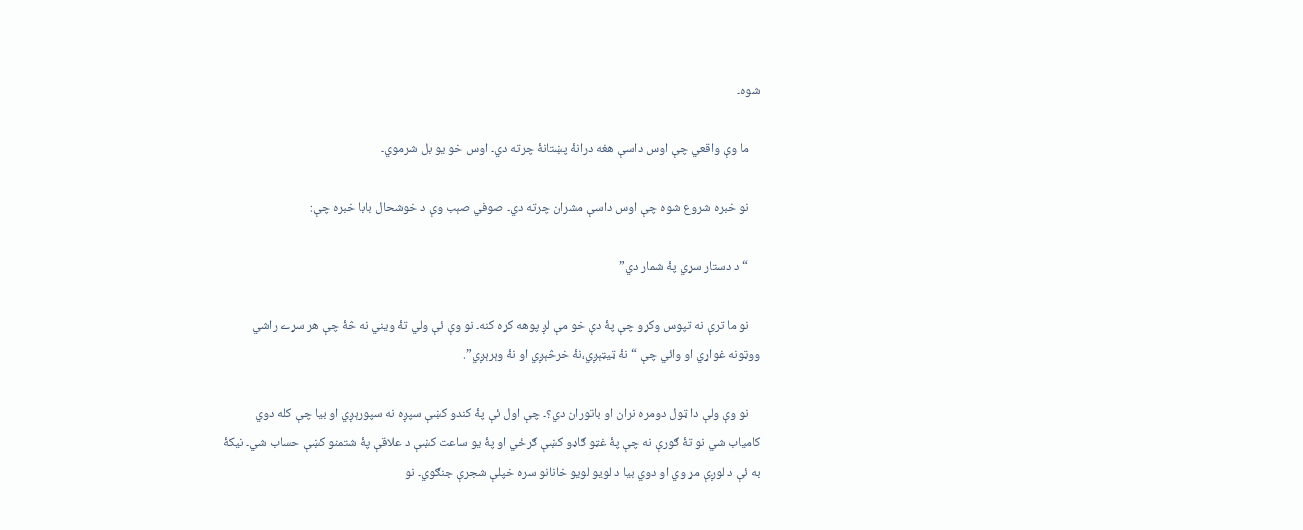شوه۔

    ما وې واقعي چې اوس داسې هغه درانۀ پښتانۀ چرته دي۔ اوس خو يو بل شرموي۔

    نو خبره شروع شوه چې اوس داسې مشران چرته دي۔ صوفي صېب وې د خوشحال بابا خبره چې:

    “د دستار سړي پۀ شمار دي”

    نو ما ترې نه تپوس وکړو چې پۀ دې خو مې لږ پوهه کړه کنه۔ نو وې ئې ولي تۀ ويني نه څۀ چې هر سړے راشي ووټونه غواړي او وائي چې “نۀ ټيټېږي،نۀ خرڅېږي او نۀ وېرېږي”.

    نو وې ولې دا ټول دومره نران او باتوران دي؟۔ چې اول ئې پۀ کندو کښې سپږه نه سپورېږي او بيا چې کله دوي کامياب شي نو تۀ ګورې نه چې پۀ غټو ګاډو کښې ګرځي او پۀ يو ساعت کښې د علاقې پۀ شتمنو کښې حساب شي۔ نيکۀ به ئې د لوږې مړ وي او دوي بيا د لويو لويو خانانو سره خپلې شجرې جنګوي۔ نو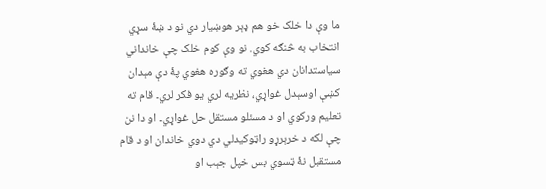ما وې دا خلک خو هم ډېر هوښيار دي نو د ښۀ سړي انتخاب به څنګه کوي. نو وې کوم خلک چې خانداني سياستدانان دي هغوي ته وګوره هغوي پۀ دې مېدان کښې اوسېدل غواړي، نظريه لري يو فکر لري۔ قام ته تعليم ورکوي او د مسئلو مستقل حل غواړي۔ او دا نن چې لکه د خرېرړو راټوکيدلي دي دوي خاندان او د قام مستقبل نۀ ټسوي بس خپل جېب او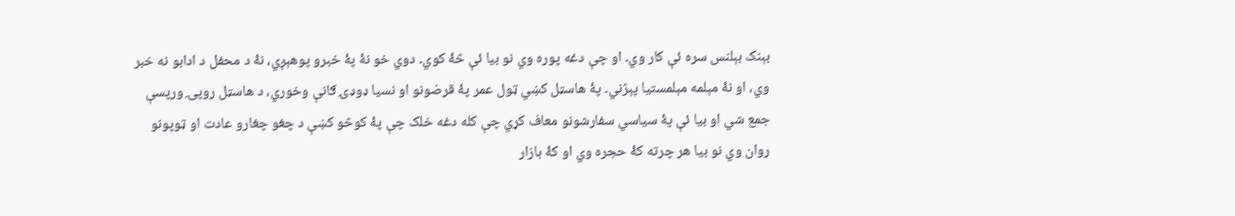بېنک بېلنس سره ئې کار وي۔ او چې دغه پوره وي نو بيا ئې څۀ کوي۔ دوي خو نۀ پۀ خبرو پوهېږي، نۀ د محفل د ادابو نه خبر وي، او نۀ مېلمه مېلمستيا پېژني۔ پۀ هاسټل کښي ټول عمر پۀ قرضونو او نسيا ډوډۍ ګانې وخوري، د هاسټل روپۍ ورپسې جمع شي او بيا ئې پۀ سياسي سفارشونو معاف کړي چې کله دغه خلک چې پۀ کوڅو کښې د چغو چغارو عادت او ټوپونو روان وي نو بيا هر چرته کۀ حجره وي او کۀ بازار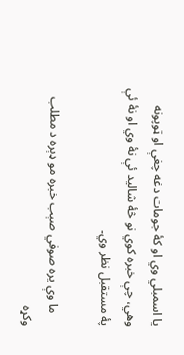يا اسمبلي وي او کۀ جومات دغه چغې او ټوپونه وهي، چې خبره کوي نو څۀ شاليد ئې نۀ وي او نۀ ئې پۀ مستقبل نظر وي۔

    ما وې يره صوفي صېب خبره مو ډېره د مطلب وکړه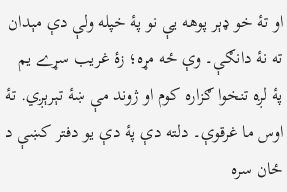او تۀ خو ډېر پوهه يې نو پۀ خپله ولې دې مېدان ته نۀ دانګې۔ وې ځه مړه؛ زۀ غريب سړے يم پۀ لږه تنخوا ګزاره کوم او ژوند مې ښۀ تېرېږي. تۀ اوس ما غرقوې۔ دلته دې پۀ دې يو دفتر کښې د ځان سره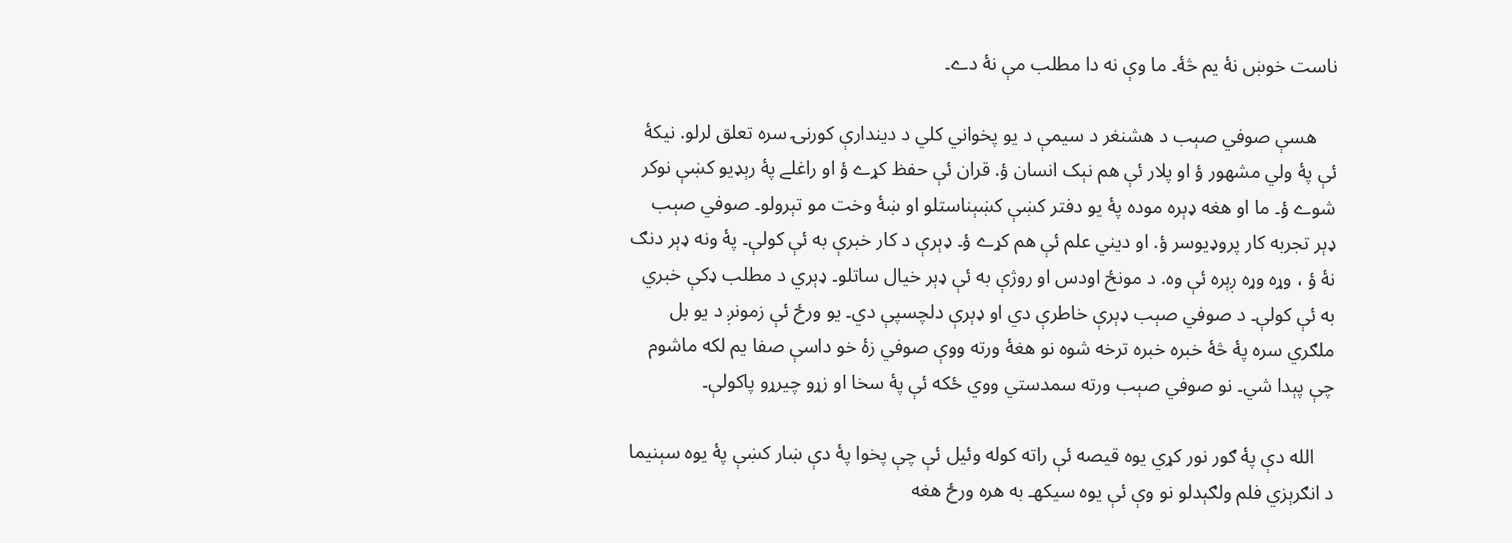ناست خوښ نۀ يم څۀ۔ ما وې نه دا مطلب مې نۀ دے۔

    هسې صوفي صېب د هشنغر د سيمې د يو پخواني کلي د ديندارې کورنۍ سره تعلق لرلو. نيکۀ ئې پۀ ولي مشهور ؤ او پلار ئې هم نېک انسان ؤ. قران ئې حفظ کړے ؤ او راغلے پۀ رېډيو کښې نوکر شوے ؤ۔ ما او هغه ډېره موده پۀ يو دفتر کښې کښېناستلو او ښۀ وخت مو تېرولو۔ صوفي صېب ډېر تجربه کار پروډيوسر ؤ. او ديني علم ئې هم کړے ؤ۔ ډېرې د کار خبرې به ئې کولې۔ پۀ ونه ډېر دنګ نۀ ؤ ، وړه وړه ږېره ئې وه. د مونځ اودس او روژې به ئې ډېر خيال ساتلو۔ ډېري د مطلب ډکې خبري به ئې کولې۔ د صوفي صېب ډېرې خاطرې دي او ډېرې دلچسپې دي۔ يو ورځ ئې زمونږ د يو بل ملګري سره پۀ څۀ خبره خبره ترخه شوه نو هغۀ ورته ووې صوفي زۀ خو داسې صفا يم لکه ماشوم چې پېدا شي۔ نو صوفي صېب ورته سمدستي ووي ځکه ئې پۀ سخا او زړو چيرړو پاکولې۔

    الله دې پۀ ګور نور کړي يوه قيصه ئې راته کوله وئيل ئې چې پخوا پۀ دې ښار کښې پۀ يوه سېنيما د انګرېزي فلم ولګېدلو نو وې ئې يوه سيکهـ به هره ورځ هغه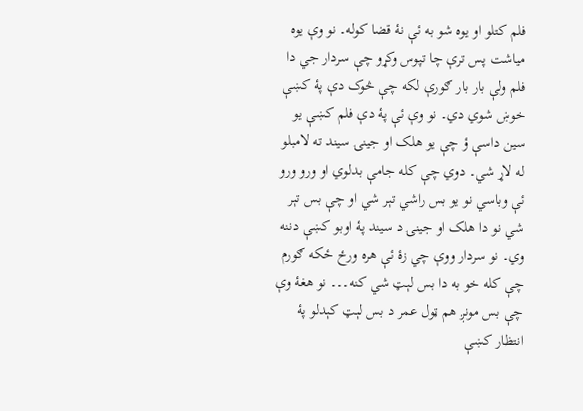فلم کتلو او يوه شو به ئې نۀ قضا کوله۔ نو وې يوه مياشت پس ترې چا تپوس وکړو چې سردار جي دا فلم ولې بار بار ګورې لکه چې څوک دې پۀ کښې خوښ شوي دي۔ نو وې ئې پۀ دې فلم کښې يو سين داسې ؤ چې يو هلک او جينۍ سيند ته لامبلو له لاړ شي۔ دوي چې کله جامې بدلوي او ورو ورو ئې وباسي نو يو بس راشي تېر شي او چې بس تېر شي نو دا هلک او جينۍ د سيند پۀ اوبو کښې دننه وي۔ نو سردار ووې چي زۀ ئې هره ورځ ځکه ګورم چې کله خو به دا بس لېټ شي کنه۔۔۔ نو هغۀ وې چې بس مونږ هم ټول عمر د بس لېټ کېدلو پۀ انتظار کښې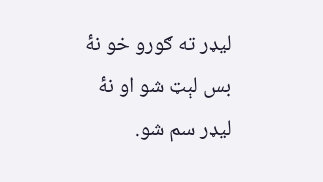ليډر ته ګورو خو نۀ بس لېټ شو او نۀ ليډر سم شو.